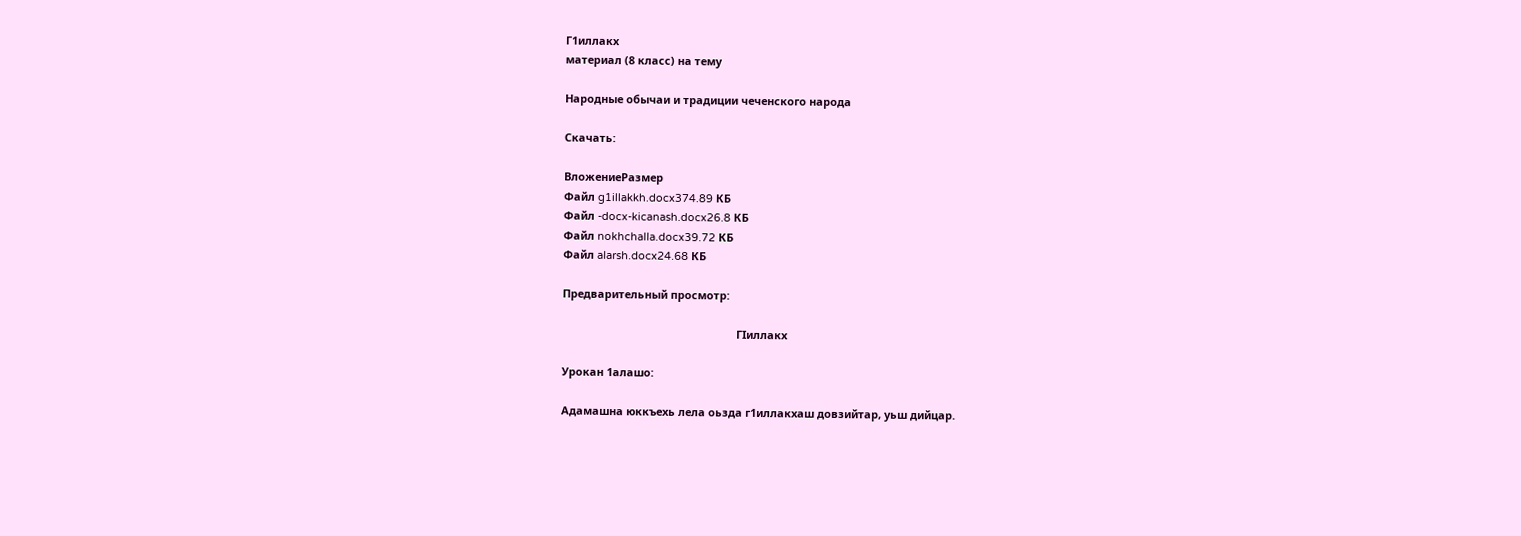Г1иллакх
материал (8 класс) на тему

Народные обычаи и традиции чеченского народа

Скачать:

ВложениеРазмер
Файл g1illakkh.docx374.89 КБ
Файл -docx-kicanash.docx26.8 КБ
Файл nokhchalla.docx39.72 КБ
Файл alarsh.docx24.68 КБ

Предварительный просмотр:

                                                          ГIиллакх

Урокан 1алашо:

Адамашна юккъехь лела оьзда г1иллакхаш довзийтар, уьш дийцар.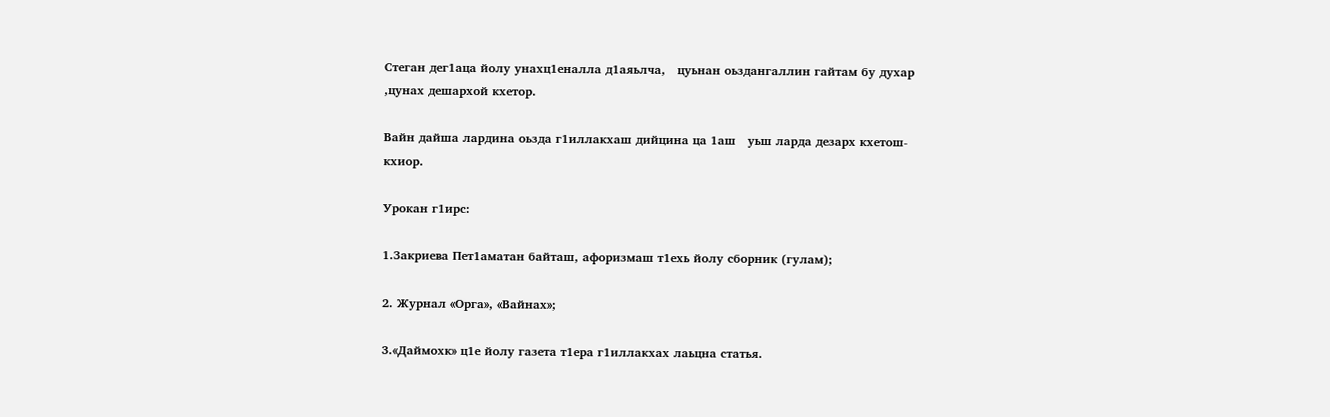Стеган дег1аца йолу унахц1еналла д1аяьлча,   цуьнан оьздангаллин гайтам бу духар ,цунах дешархой кхетор.

Вайн дайша лардина оьзда г1иллакхаш дийцина ца 1аш   уьш ларда дезарх кхетош-кхиор.

Урокан г1ирс:

1.Закриева Пет1аматан байташ, афоризмаш т1ехь йолу сборник (гулам);

2. Журнал «Орга», «Вайнах»;

3.«Даймохк» ц1е йолу газета т1ера г1иллакхах лаьцна статья.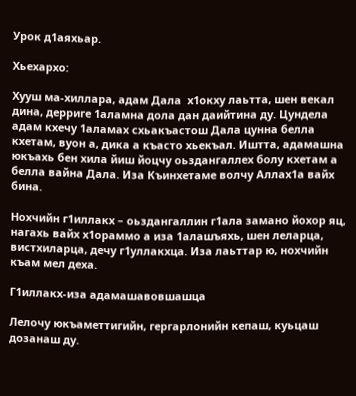Урок д1аяхьар.

Хьехархо:

Хууш ма-хиллара, адам Дала  х1окху лаьтта, шен векал дина, дерриге 1аламна дола дан даийтина ду. Цундела адам кхечу 1аламах схьакъастош Дала цунна белла кхетам, вуон а, дика а къасто хьекъал. Иштта, адамашна юкъахь бен хила йиш йоцчу оьздангаллех болу кхетам а белла вайна Дала. Иза Къинхетаме волчу Аллах1а вайх бина.

Нохчийн г1иллакх – оьздангаллин г1ала замано йохор яц, нагахь вайх х1ораммо а иза 1алашъяхь, шен леларца, вистхиларца, дечу г1уллакхца. Иза лаьттар ю, нохчийн къам мел деха.

Г1иллакх-иза адамашавовшашца

Лелочу юкъаметтигийн, гергарлонийн кепаш, куьцаш дозанаш ду.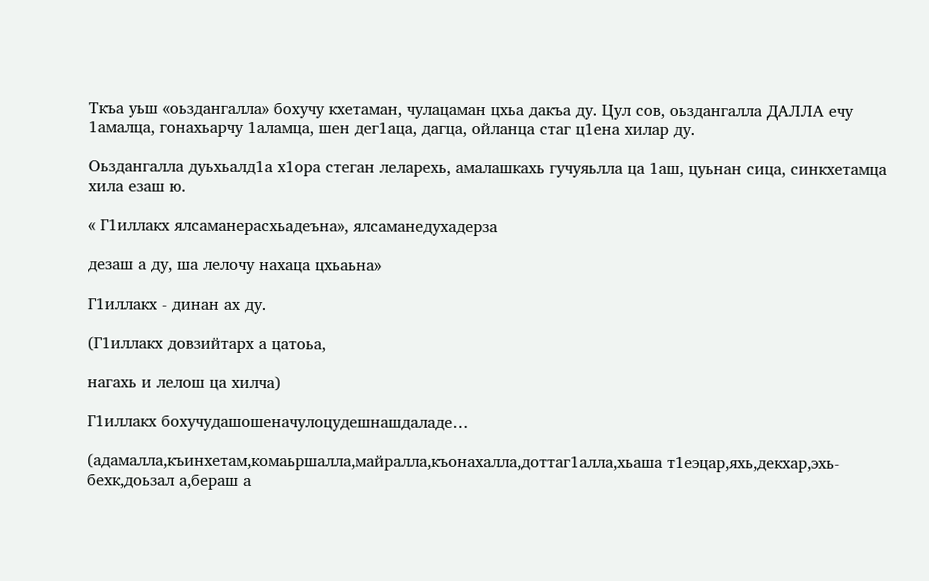Ткъа уьш «оьздангалла» бохучу кхетаман, чулацаман цхьа дакъа ду. Цул сов, оьздангалла ДАЛЛА ечу 1амалца, гонахьарчу 1аламца, шен дег1аца, дагца, ойланца стаг ц1ена хилар ду.

Оьздангалла дуьхьалд1а х1ора стеган леларехь, амалашкахь гучуяьлла ца 1аш, цуьнан сица, синкхетамца хила езаш ю.

« Г1иллакх ялсаманерасхьадеъна», ялсаманедухадерза

дезаш а ду, ша лелочу нахаца цхьаьна»

Г1иллакх - динан ах ду.

(Г1иллакх довзийтарх а цатоьа,

нагахь и лелош ца хилча)

Г1иллакх бохучудашошеначулоцудешнашдаладе…

(адамалла,къинхетам,комаьршалла,майралла,къонахалла,доттаг1алла,хьаша т1еэцар,яхь,декхар,эхь-бехк,доьзал а,бераш а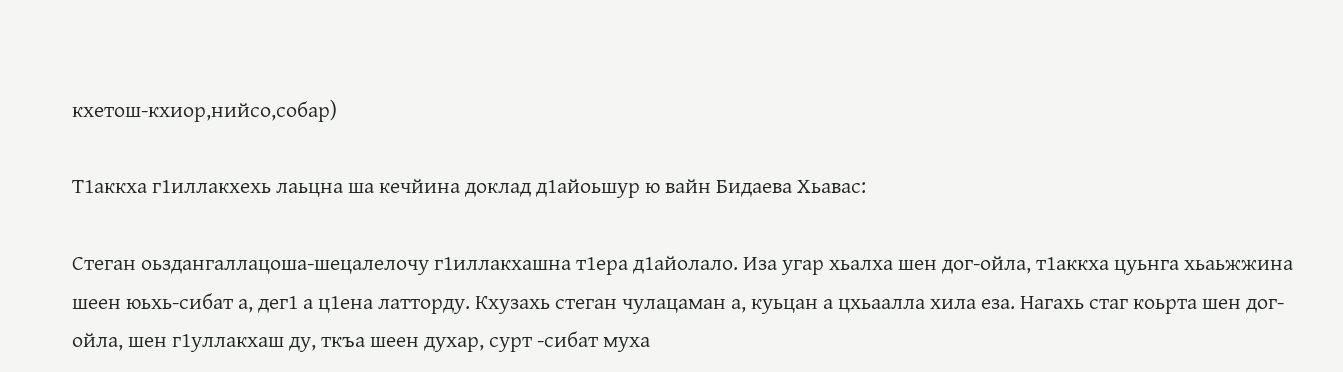кхетош-кхиор,нийсо,собар)

Т1аккха г1иллакхехь лаьцна ша кечйина доклад д1айоьшур ю вайн Бидаева Хьавас:

Стеган оьздангаллацоша-шецалелочу г1иллакхашна т1ера д1айолало. Иза угар хьалха шен дог-ойла, т1аккха цуьнга хьаьжжина шеен юьхь-сибат а, дег1 а ц1ена латторду. Кхузахь стеган чулацаман а, куьцан а цхьаалла хила еза. Нагахь стаг коьрта шен дог-ойла, шен г1уллакхаш ду, ткъа шеен духар, сурт -сибат муха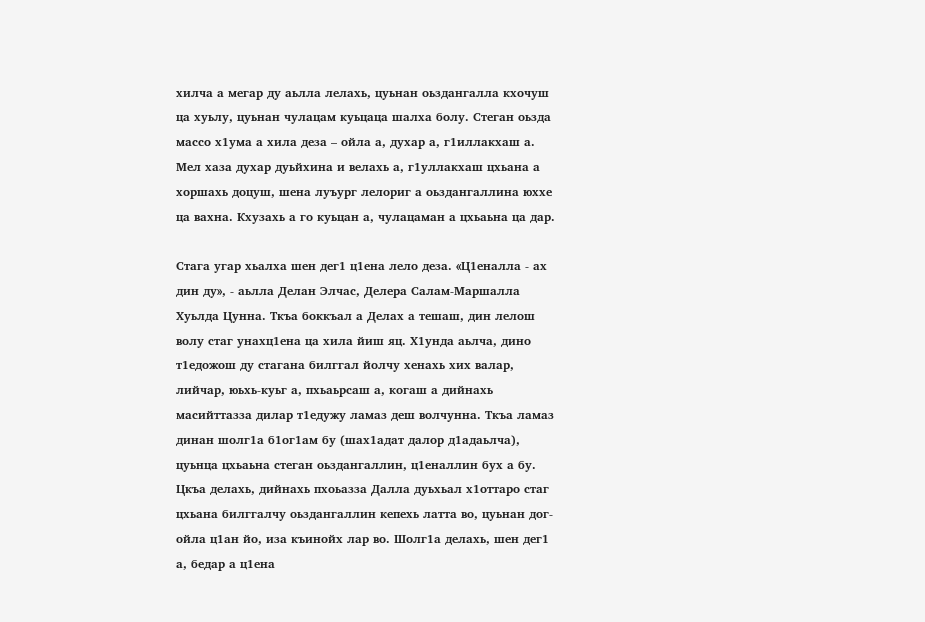хилча а мегар ду аьлла лелахь, цуьнан оьздангалла кхочуш ца хуьлу, цуьнан чулацам куьцаца шалха болу. Стеган оьзда массо х1ума а хила деза – ойла а, духар а, г1иллакхаш а. Мел хаза духар дуьйхина и велахь а, г1уллакхаш цхьана а хоршахь доцуш, шена луъург лелориг а оьздангаллина юххе ца вахна. Кхузахь а го куьцан а, чулацаман а цхьаьна ца дар.

Стага угар хьалха шен дег1 ц1ена лело деза. «Ц1еналла - ах дин ду», - аьлла Делан Элчас, Делера Салам-Маршалла Хуьлда Цунна. Ткъа боккъал а Делах а тешаш, дин лелош волу стаг унахц1ена ца хила йиш яц. Х1унда аьлча, дино т1едожош ду стагана билггал йолчу хенахь хих валар, лийчар, юьхь-куьг а, пхьаьрсаш а, когаш а дийнахь масийттазза дилар т1едужу ламаз деш волчунна. Ткъа ламаз динан шолг1а б1ог1ам бу (шах1адат далор д1адаьлча), цуьнца цхьаьна стеган оьздангаллин, ц1еналлин бух а бу. Цкъа делахь, дийнахь пхоьазза Далла дуьхьал х1оттаро стаг цхьана билггалчу оьздангаллин кепехь латта во, цуьнан дог-ойла ц1ан йо, иза къинойх лар во. Шолг1а делахь, шен дег1 а, бедар а ц1ена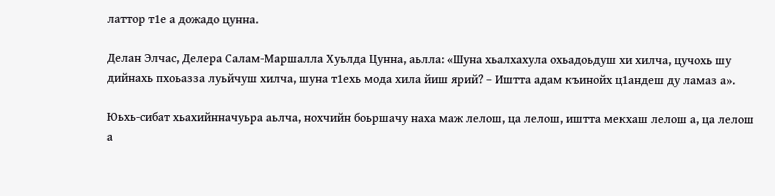латтор т1е а дожадо цунна.

Делан Элчас, Делера Салам-Маршалла Хуьлда Цунна, аьлла: «Шуна хьалхахула охьадоьдуш хи хилча, цучохь шу дийнахь пхоьазза луьйчуш хилча, шуна т1ехь мода хила йиш ярий? – Иштта адам къинойх ц1андеш ду ламаз а».

Юьхь-сибат хьахийнначуьра аьлча, нохчийн боьршачу наха маж лелош, ца лелош, иштта мекхаш лелош а, ца лелош а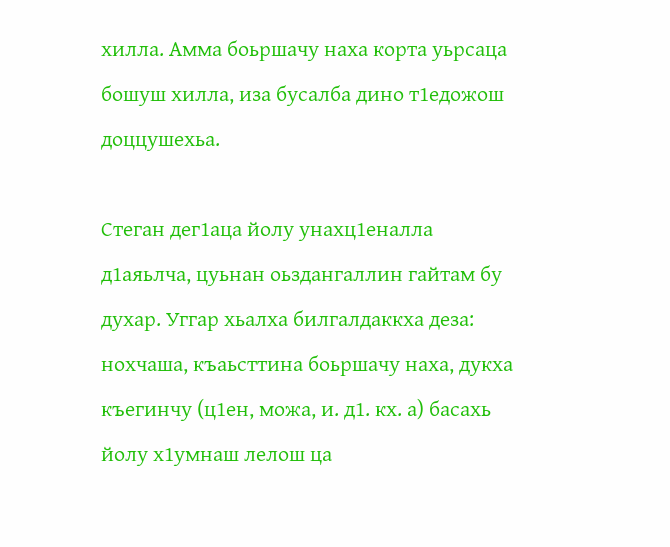хилла. Амма боьршачу наха корта уьрсаца бошуш хилла, иза бусалба дино т1едожош доццушехьа.

Стеган дег1аца йолу унахц1еналла д1аяьлча, цуьнан оьздангаллин гайтам бу духар. Уггар хьалха билгалдаккха деза: нохчаша, къаьсттина боьршачу наха, дукха къегинчу (ц1ен, можа, и. д1. кх. а) басахь йолу х1умнаш лелош ца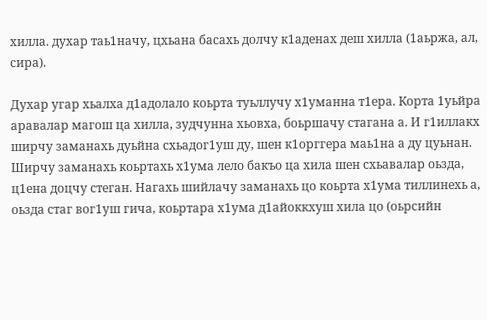хилла. духар таь1начу, цхьана басахь долчу к1аденах деш хилла (1аьржа, ал, сира).

Духар угар хьалха д1адолало коьрта туьллучу х1уманна т1ера. Корта 1уьйра аравалар магош ца хилла, зудчунна хьовха, боьршачу стагана а. И г1иллакх ширчу заманахь дуьйна схьадог1уш ду, шен к1орггера маь1на а ду цуьнан. Ширчу заманахь коьртахь х1ума лело бакъо ца хила шен схьавалар оьзда, ц1ена доцчу стеган. Нагахь шийлачу заманахь цо коьрта х1ума тиллинехь а, оьзда стаг вог1уш гича, коьртара х1ума д1айоккхуш хила цо (оьрсийн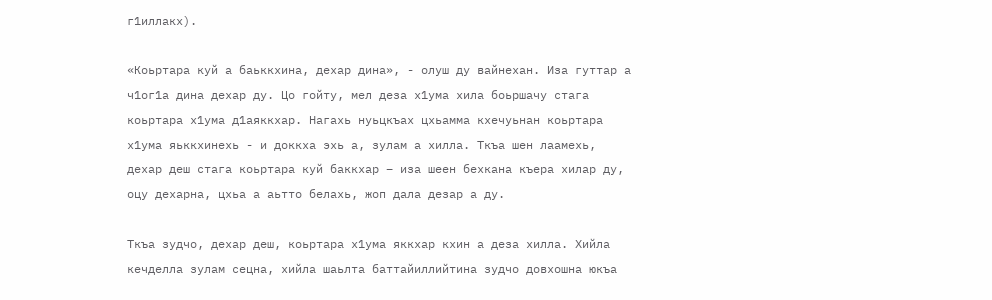г1иллакх).

«Коьртара куй а баьккхина, дехар дина», - олуш ду вайнехан. Иза гуттар а ч1ог1а дина дехар ду. Цо гойту, мел деза х1ума хила боьршачу стага коьртара х1ума д1аяккхар. Нагахь нуьцкъах цхьамма кхечуьнан коьртара х1ума яьккхинехь - и доккха эхь а, зулам а хилла. Ткъа шен лаамехь, дехар деш стага коьртара куй баккхар – иза шеен бехкана къера хилар ду, оцу дехарна, цхьа а аьтто белахь, жоп дала дезар а ду.

Ткъа зудчо, дехар деш, коьртара х1ума яккхар кхин а деза хилла. Хийла кечделла зулам сецна, хийла шаьлта баттайиллийтина зудчо довхошна юкъа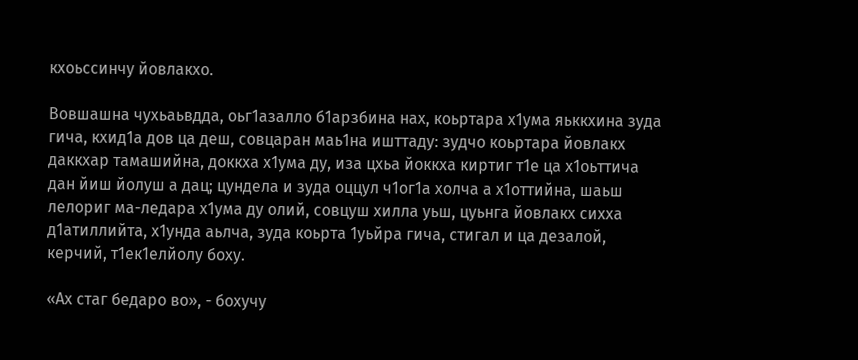кхоьссинчу йовлакхо.

Вовшашна чухьаьвдда, оьг1азалло б1арзбина нах, коьртара х1ума яьккхина зуда гича, кхид1а дов ца деш, совцаран маь1на ишттаду: зудчо коьртара йовлакх даккхар тамашийна, доккха х1ума ду, иза цхьа йоккха киртиг т1е ца х1оьттича дан йиш йолуш а дац; цундела и зуда оццул ч1ог1а холча а х1оттийна, шаьш лелориг ма-ледара х1ума ду олий, совцуш хилла уьш, цуьнга йовлакх сихха д1атиллийта, х1унда аьлча, зуда коьрта 1уьйра гича, стигал и ца дезалой, керчий, т1ек1елйолу боху.

«Ах стаг бедаро во», - бохучу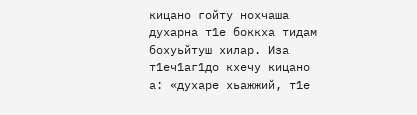кицано гойту нохчаша духарна т1е боккха тидам бохуьйтуш хилар. Иза т1еч1аг1до кхечу кицано а: «духаре хьажжий, т1е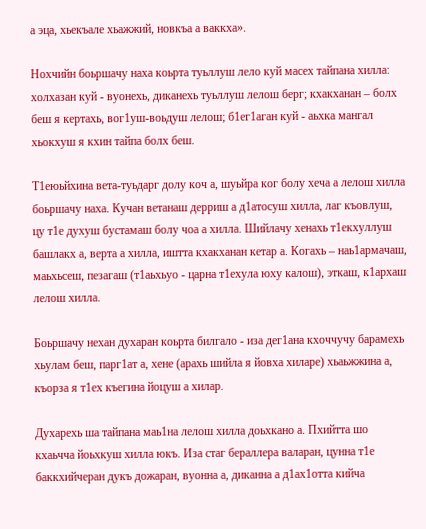а эца, хьекъале хьажжий, новкъа а ваккха».

Нохчийн боьршачу наха коьрта туьллуш лело куй масех тайпана хилла: холхазан куй - вуонехь, диканехь туьллуш лелош берг; кхакханан – болх беш я кертахь, вог1уш-воьдуш лелош; б1ег1аган куй - аьхка мангал хьокхуш я кхин тайпа болх беш.

Т1еюьйхина вета-туьдарг долу коч а, шуьйра ког болу хеча а лелош хилла боьршачу наха. Кучан ветанаш дерриш а д1атосуш хилла, лаг къовлуш, цу т1е духуш бустамаш болу чоа а хилла. Шийлачу хенахь т1екхуллуш башлакх а, верта а хилла, иштта кхакханан кетар а. Когахь – наь1армачаш, маьхьсеш, пезагаш (т1аьхьуо - царна т1ехула юху калош), эткаш, к1архаш лелош хилла.

Боьршачу нехан духаран коьрта билгало - иза дег1ана кхоччучу барамехь хьулам беш, парг1ат а, хене (арахь шийла я йовха хиларе) хьаьжжина а, къорза я т1ех къегина йоцуш а хилар.

Духарехь ша тайпана маь1на лелош хилла доьхкано а. Пхийтта шо кхаьчча йоьхкуш хилла юкъ. Иза стаг бераллера валаран, цунна т1е баккхийчеран дукъ дожаран, вуонна а, диканна а д1ах1отта кийча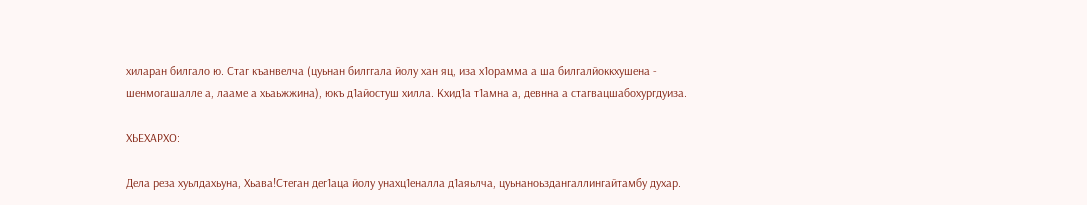хиларан билгало ю. Стаг къанвелча (цуьнан билггала йолу хан яц, иза х1орамма а ша билгалйоккхушена - шенмогашалле а, лааме а хьаьжжина), юкъ д1айостуш хилла. Кхид1а т1амна а, девнна а стагвацшабохургдуиза.

ХЬЕХАРХО:

Дела реза хуьлдахьуна, Хьава!Стеган дег1аца йолу унахц1еналла д1аяьлча, цуьнаноьздангаллингайтамбу духар.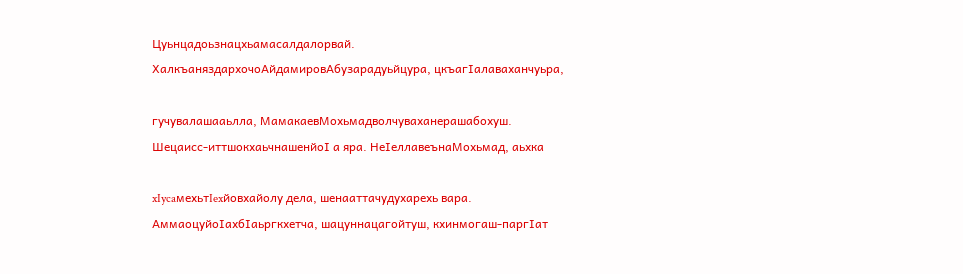Цуьнцадоьзнацхьамасалдалорвай.
ХалкъаняздархочоАйдамировАбузарадуьйцура, цкъагIалаваханчуьра,

гучувалашааьлла, МамакаевМохьмадволчуваханерашабохуш.
Шецаисс-иттшокхаьчнашенйоI а яра. НеIеллавеънаМохьмад, аьхка

xIycaмexьтIexйовхайолу дела, шенааттачудухарехь вара.
АммаоцуйоIахбIаьргкхетча, шацуннацагойтуш, кхинмогаш-паргIат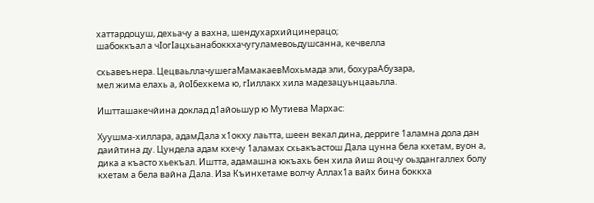хаттардоцуш, дехьачу а вахна, шендухархийцинерацо;
шабоккъал а чIогIацхьанабоккхачугуламевоьдушсанна, кечвелла

схьавеънера. ЦецваьллачушегаМамакаевМохьмада эли, бохураАбузара,
мел жима елахь а, йоIбехкема ю, гIиллакх хила мадезацуьнцааьлла.

Иштташакечйина доклад д1айоьшур ю Мутиева Мархас:

Хуушма-хиллара, адамДала х1окху лаьтта, шеен векал дина, дерриге 1аламна дола дан даийтина ду. Цундела адам кхечу 1аламах схьакъастош Дала цунна бела кхетам, вуон а, дика а къасто хьекъал. Иштта, адамашна юкъахь бен хила йиш йоцчу оьздангаллех болу кхетам а бела вайна Дала. Иза Къинхетаме волчу Аллах1а вайх бина боккха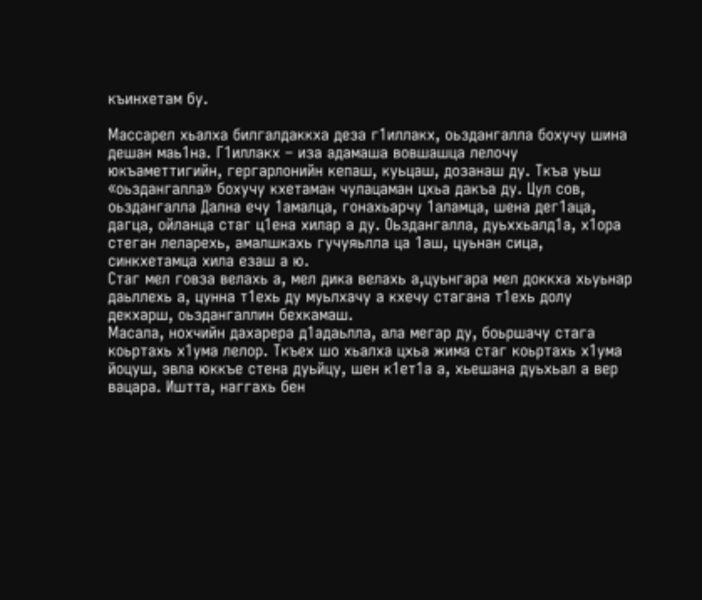къинхетам бу.

Массарел хьалха билгалдаккха деза г1иллакх, оьздангалла бохучу шина дешан маь1на. Г1иллакх – иза адамаша вовшашца лелочу юкъаметтигийн, гергарлонийн кепаш, куьцаш, дозанаш ду. Ткъа уьш «оьздангалла» бохучу кхетаман чулацаман цхьа дакъа ду. Цул сов, оьздангалла Дална ечу 1амалца, гонахьарчу 1аламца, шена дег1аца, дагца, ойланца стаг ц1ена хилар а ду. Оьздангалла, дуьххьалд1а, х1ора стеган леларехь, амалшкахь гучуяьлла ца 1аш, цуьнан сица, синкхетамца хила езаш а ю.
Стаг мел говза велахь а, мел дика велахь а,цуьнгара мел доккха хьуьнар даьллехь а, цунна т1ехь ду муьлхачу а кхечу стагана т1ехь долу декхарш, оьздангаллин бехкамаш.
Масала, нохчийн дахарера д1адаьлла, ала мегар ду, боьршачу стага коьртахь х1ума лелор. Ткъех шо хьалха цхьа жима стаг коьртахь х1ума йоцуш, эвла юккъе стена дуьйцу, шен к1ет1а а, хьешана дуьхьал а вер вацара. Иштта, наггахь бен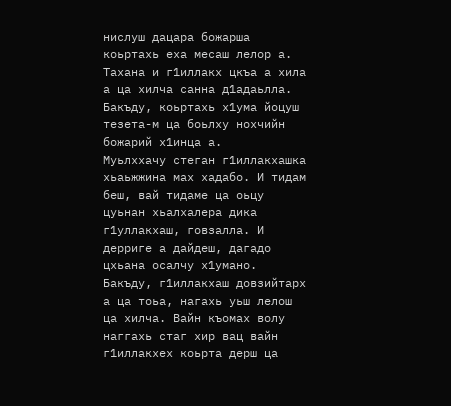нислуш дацара божарша коьртахь еха месаш лелор а. Тахана и г1иллакх цкъа а хила а ца хилча санна д1адаьлла. Бакъду, коьртахь х1ума йоцуш тезета-м ца боьлху нохчийн божарий х1инца а.
Муьлххачу стеган г1иллакхашка хьаьжжина мах хадабо. И тидам беш, вай тидаме ца оьцу цуьнан хьалхалера дика г1уллакхаш, говзалла. И дерриге а дайдеш, дагадо цхьана осалчу х1умано. Бакъду, г1иллакхаш довзийтарх а ца тоьа, нагахь уьш лелош ца хилча. Вайн къомах волу наггахь стаг хир вац вайн г1иллакхех коьрта дерш ца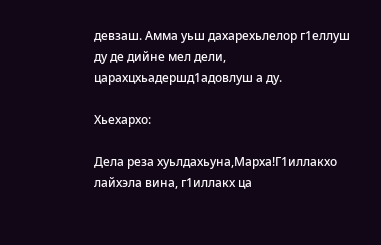девзаш. Амма уьш дахарехьлелор г1еллуш ду де дийне мел дели, царахцхьадершд1адовлуш а ду.

Хьехархо:

Дела реза хуьлдахьуна,Марха!Г1иллакхо лайхэла вина, г1иллакх ца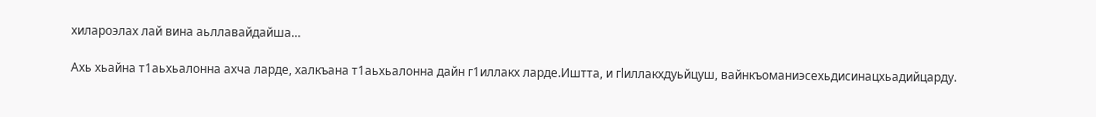хилароэлах лай вина аьллавайдайша…

Ахь хьайна т1аьхьалонна ахча ларде, халкъана т1аьхьалонна дайн г1иллакх ларде.Иштта, и гlиллакхдуьйцуш, вайнкъоманиэсехьдисинацхьадийцарду.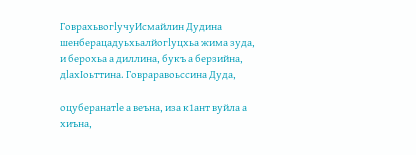ГоврахьвогlучуИсмайлин Дудина шенберацадуьхьалйогlуцхьа жима зуда,
и берохьа а диллина, букъ а берзийна, дlахIоьттина. Говраравоьссина Дуда,

оцуберaнатle а веъна, иза к1ант вуйла а хиъна,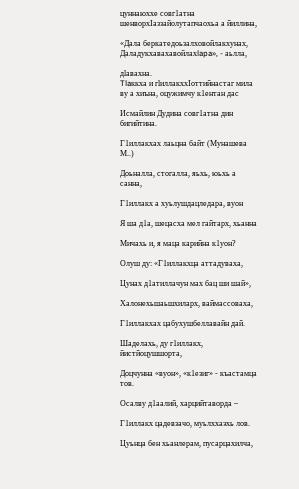цуннаюххе cовг1атнa шенворхIаззайолутапчаохьа а йиллина,

«Дала беркатедоьзалховойлакхунах, Даладукхавахавойлахlapa», - аьлла,

дlавахна.
Tlaккxa и гlиллакххIоттийнастаг мила ву а хиъна, оцужимчу к1ентан дас

Исмайлин Дудина cовг1атнa дин бигийтина.

Г1иллакхах лаьцна байт (Мунашева М..)

Доьналла, стогалла, яьхь, юьхь а санна,

Г1иллакх а хуьлушдацледара, вуон

Я ша д1а, шецасха мел гайтарх, хьанна

Мичахь и, я маца карийна к1уон?

Олуш ду: «Г1иллакхца аттадуваха,

Цунах д1атиллачун мах бац ши шай»,

Халонехьшаьшхиларх, ваймассоваха,

Г1иллакхах цабухушбеллавайн дай.

Шаделахь, ду г1иллакх, йистйоцушшорта,

Доцчунна «вуон», «к1езиг» - къастамца тов.

Осалву д1аалий, харцийтаворда –

Г1иллакх цадевзачо, муьлххаэхь лов.

Цуьнца бен хьанлерам, пусарцахилча,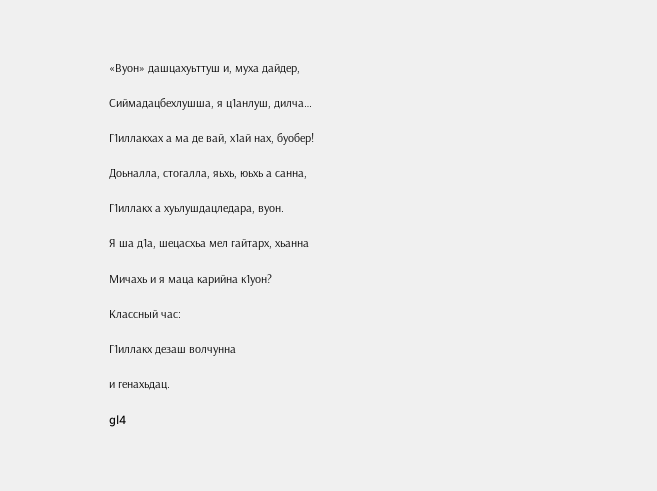«Вуон» дашцахуьттуш и, муха дайдер,

Сиймадацбехлушша, я ц1анлуш, дилча…

Г1иллакхах а ма де вай, х1ай нах, буобер!

Доьналла, стогалла, яьхь, юьхь а санна,

Г1иллакх а хуьлушдацледара, вуон.

Я ша д1а, шецасхьа мел гайтарх, хьанна

Мичахь и я маца карийна к1уон?

Классный час:

Г1иллакх дезаш волчунна

и генахьдац.

gl4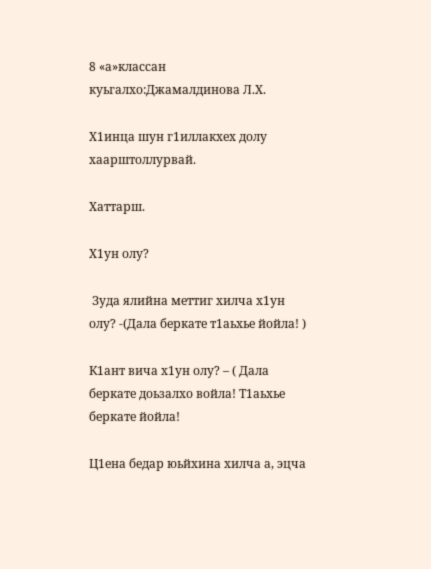8 «а»классан  куьгалхо:Джамалдинова Л.Х.

Х1инца шун г1иллакхех долу хаарштоллурвай.

Хаттарш.

Х1ун олу?

 Зуда ялийна меттиг хилча х1ун олу? -(Дала беркате т1аьхье йойла! )

К1ант вича х1ун олу? – ( Дала беркате доьзалхо войла! Т1аьхье беркате йойла!

Ц1ена бедар юьйхина хилча а, эцча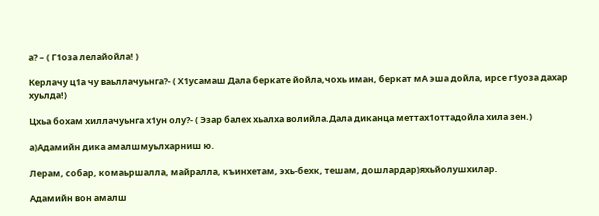а? – ( Г1оза лелайойла! )

Керлачу ц1а чу ваьллачуьнга?- ( Х1усамаш Дала беркате йойла,чохь иман, беркат мА эша дойла, ирсе г1уоза дахар хуьлда!)

Цхьа бохам хиллачуьнга х1ун олу?- ( Эзар балех хьалха волийла.Дала диканца меттах1оттадойла хила зен.)

а)Адамийн дика амалшмуьлхарниш ю.

Лерам, собар, комаьршалла, майралла, къинхетам, эхь-бехк, тешам, дошлардар)яхьйолушхилар.

Адамийн вон амалш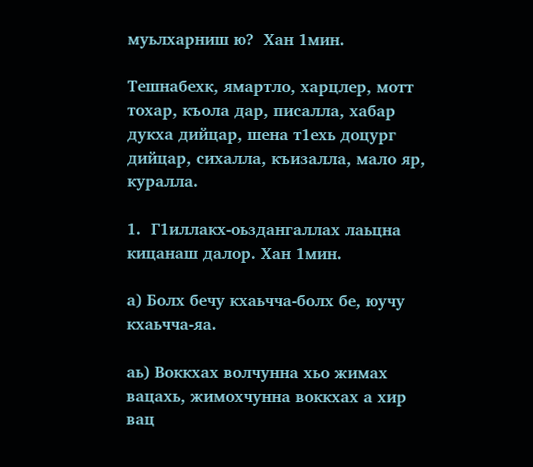муьлхарниш ю?  Хан 1мин.

Тешнабехк, ямартло, харцлер, мотт тохар, къола дар, писалла, хабар дукха дийцар, шена т1ехь доцург дийцар, сихалла, къизалла, мало яр, куралла.

1.  Г1иллакх-оьздангаллах лаьцна кицанаш далор. Хан 1мин.

а) Болх бечу кхаьчча-болх бе, юучу кхаьчча-яа.

аь) Воккхах волчунна хьо жимах вацахь, жимохчунна воккхах а хир вац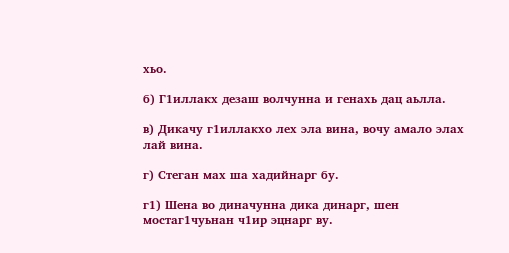хьо.

б) Г1иллакх дезаш волчунна и генахь дац аьлла.

в) Дикачу г1иллакхо лех эла вина, вочу амало элах лай вина.

г) Стеган мах ша хадийнарг бу.

г1) Шена во диначунна дика динарг, шен мостаг1чуьнан ч1ир эцнарг ву.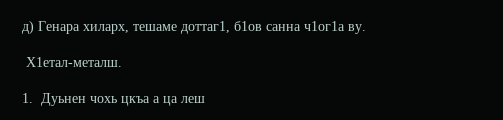д) Генара хиларх, тешаме доттаг1, б1ов санна ч1ог1а ву.

 Х1етал-металш.

1.  Дуьнен чохь цкъа а ца леш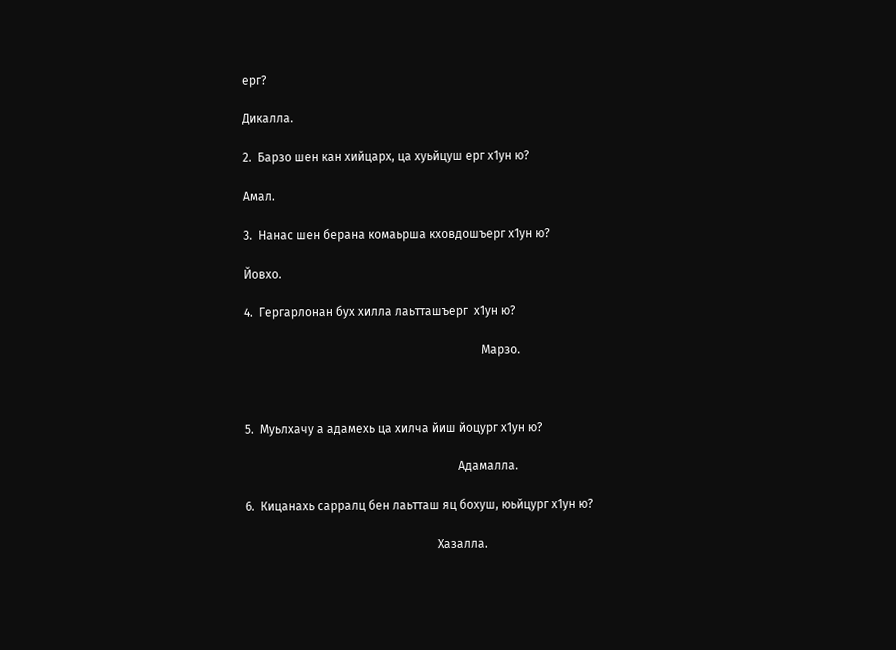ерг?

Дикалла.

2.  Барзо шен кан хийцарх, ца хуьйцуш ерг х1ун ю?

Амал.

3.  Нанас шен берана комаьрша кховдошъерг х1ун ю?

Йовхо.

4.  Гергарлонан бух хилла лаьтташъерг  х1ун ю?

                                                                               Марзо.



5.  Муьлхачу а адамехь ца хилча йиш йоцург х1ун ю?

                                                                       Адамалла.

6.  Кицанахь сарралц бен лаьтташ яц бохуш, юьйцург х1ун ю?

                                                                Хазалла.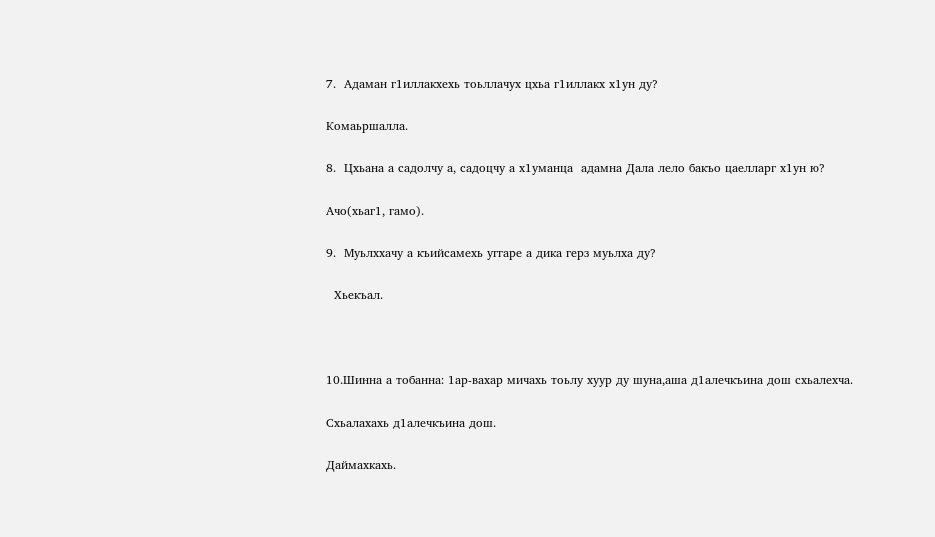7.  Адаман г1иллакхехь тоьллачух цхьа г1иллакх х1ун ду?

Комаьршалла.

8.  Цхьана а садолчу а, садоцчу а х1уманца  адамна Дала лело бакъо цаелларг х1ун ю?

Ачо(хьаг1, гамо).

9.  Муьлххачу а къийсамехь уггаре а дика герз муьлха ду?

  Хьекъал.



10.Шинна а тобанна: 1ар-вахар мичахь тоьлу хуур ду шуна,аша д1алечкъина дош схьалехча.

Схьалахахь д1алечкъина дош.

Даймахкахь.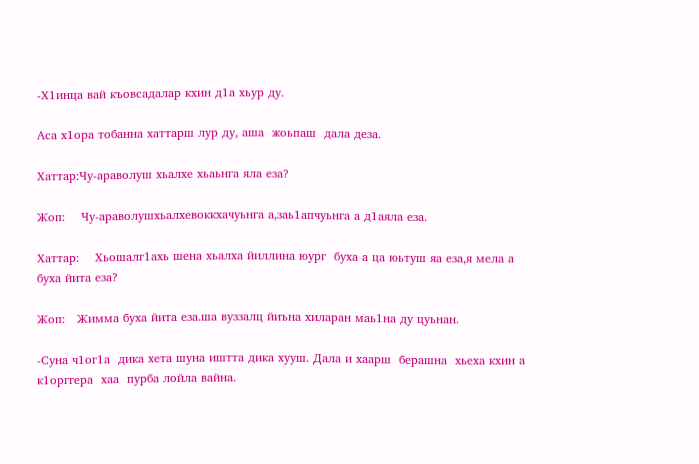-Х1инца вай къовсадалар кхин д1а хьур ду.

Аса х1ора тобанна хаттарш лур ду, аша  жоьпаш  дала деза.

Хаттар:Чу-араволуш хьалхе хьаьнга яла еза?

Жоп:    Чу-араволушхьалхевоккхачуьнга а,заь1апчуьнга а д1аяла еза.

Хаттар:    Хьошалг1ахь шена хьалха йиллина юург  буха а ца юьтуш яа еза,я мела а буха йита еза?

Жоп:   Жимма буха йита еза.ша вуззалц йиъна хиларан маь1на ду цуьнан.

-Суна ч1ог1а  дика хета шуна иштта дика хууш. Дала и хаарш  берашна  хьеха кхин а к1орггера  хаа  пурба лойла вайна.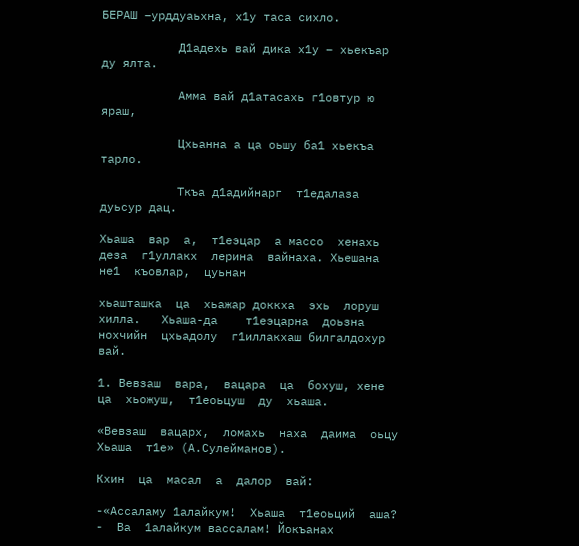БЕРАШ –урддуаьхна, х1у таса сихло.

           Д1адехь вай дика х1у – хьекъар ду ялта.

           Амма вай д1атасахь г1овтур ю яраш,

           Цхьанна а ца оьшу ба1 хьекъа тарло.

           Ткъа д1адийнарг  т1едалаза дуьсур дац.

Хьаша  вар  а,  т1еэцар  а массо  хенахь  деза  г1уллакх  лерина  вайнаха. Хьешана  не1  къовлар,  цуьнан

хьашташка  ца  хьажар доккха  эхь  лоруш хилла.   Хьаша-да    т1еэцарна  доьзна  нохчийн  цхьадолу  г1иллакхаш билгалдохур  вай.

1. Вевзаш  вара,  вацара  ца  бохуш, хене  ца  хьожуш,  т1еоьцуш  ду  хьаша.

«Вевзаш  вацарх,  ломахь  наха  даима  оьцу  Хьаша  т1е» (А.Сулейманов).

Кхин  ца  масал  а  далор  вай:

-«Ассаламу 1алайкум!  Хьаша  т1еоьций  аша?  -  Ва  1алайкум вассалам! Йокъанах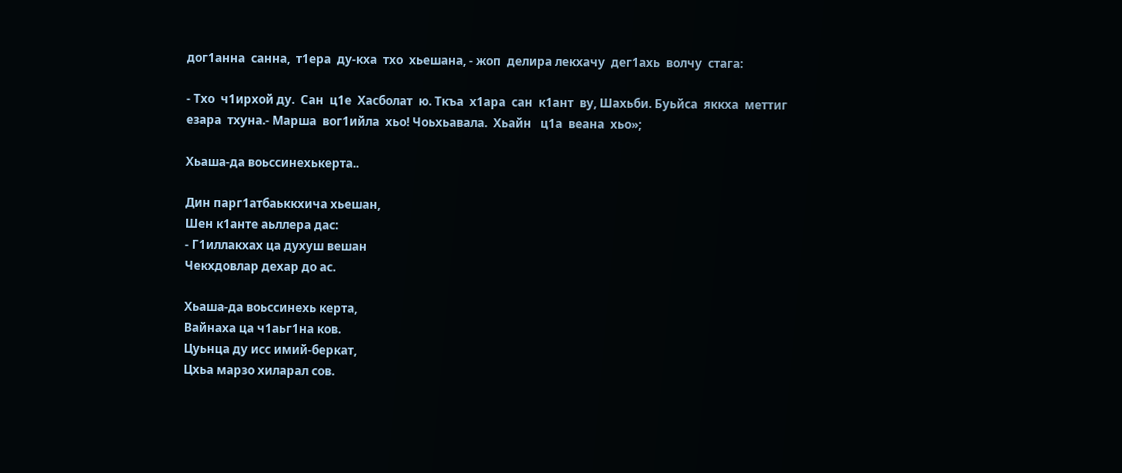дог1анна  санна,  т1ера  ду-кха  тхо  хьешана, - жоп  делира лекхачу  дег1ахь  волчу  стага:

- Тхо  ч1ирхой ду.  Сан  ц1е  Хасболат  ю. Ткъа  х1ара  сан  к1ант  ву, Шахьби. Буьйса  яккха  меттиг  езара  тхуна.- Марша  вог1ийла  хьо! Чоьхьавала.  Хьайн   ц1а  веана  хьо»;

Хьаша-да воьссинехькерта..

Дин парг1атбаьккхича хьешан,
Шен к1анте аьллера дас:
- Г1иллакхах ца духуш вешан
Чекхдовлар дехар до ас.

Хьаша-да воьссинехь керта,
Вайнаха ца ч1аьг1на ков.
Цуьнца ду исс имий-беркат,
Цхьа марзо хиларал сов.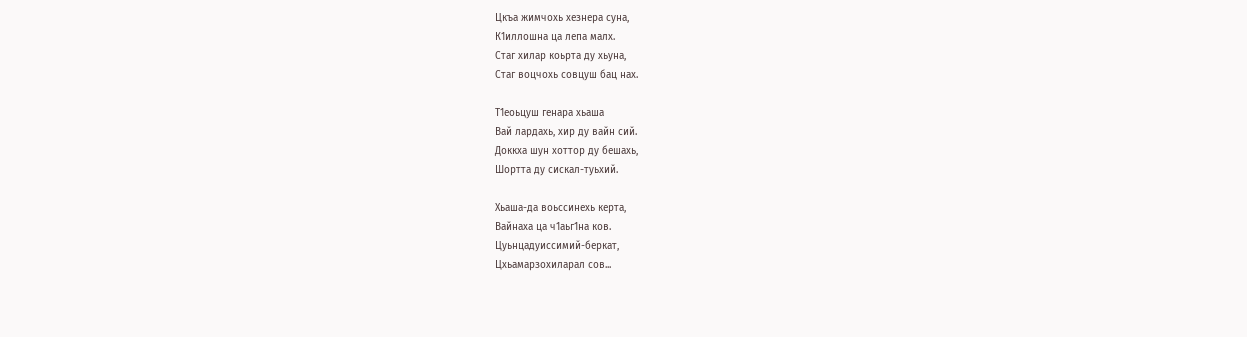Цкъа жимчохь хезнера суна,
К1иллошна ца лепа малх.
Стаг хилар коьрта ду хьуна,
Стаг воцчохь совцуш бац нах.

Т1еоьцуш генара хьаша
Вай лардахь, хир ду вайн сий.
Доккха шун хоттор ду бешахь,
Шортта ду сискал-туьхий.

Хьаша-да воьссинехь керта,
Вайнаха ца ч1аьг1на ков.
Цуьнцадуиссимий-беркат,
Цхьамарзохиларал сов...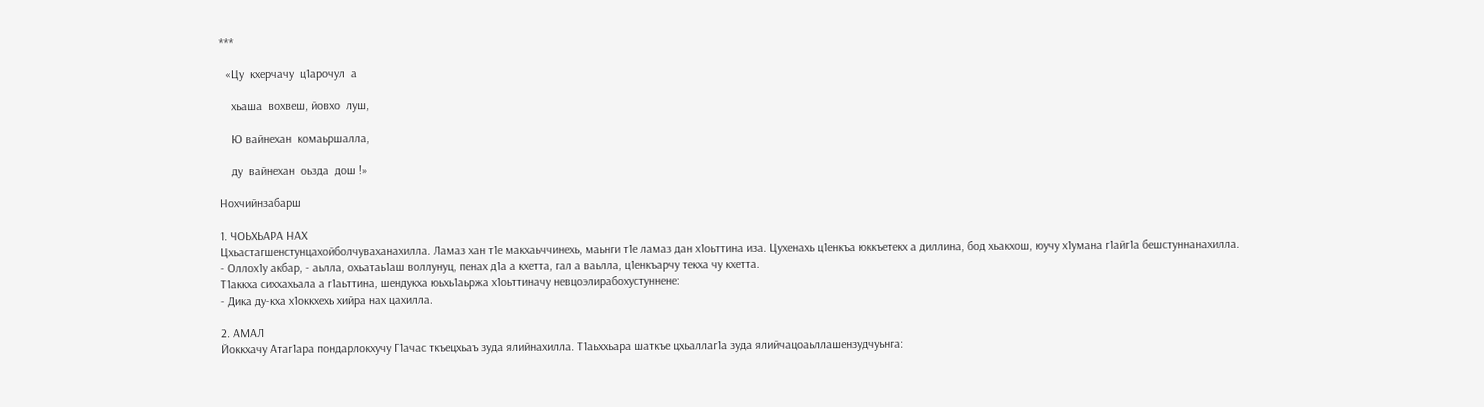***

  «Цу  кхерчачу  ц1арочул  а

    хьаша  вохвеш, йовхо  луш,

    Ю вайнехан  комаьршалла,

    ду  вайнехан  оьзда  дош !»

Нохчийнзабарш

1. ЧОЬХЬАРА НАХ
Цхьастагшенстунцахойболчуваханахилла. Ламаз хан т1е макхаьччинехь, маьнги т1е ламаз дан х1оьттина иза. Цухенахь ц1енкъа юккъетекх а диллина, бод хьакхош, юучу х1умана г1айг1а бешстуннанахилла.
- Оллох1у акбар, - аьлла, охьатаь1аш воллунуц, пенах д1а а кхетта, гал а ваьлла, ц1енкъарчу текха чу кхетта.
Т1аккха сиххахьала а г1аьттина, шендукха юьхь1аьржа х1оьттиначу невцоэлирабохустуннене:
- Дика ду-кха х1оккхехь хийра нах цахилла.

2. АМАЛ
Йоккхачу Атаг1ара пондарлокхучу Г1ачас ткъецхьаъ зуда ялийнахилла. Т1аьххьара шаткъе цхьаллаг1а зуда ялийчацоаьллашензудчуьнга: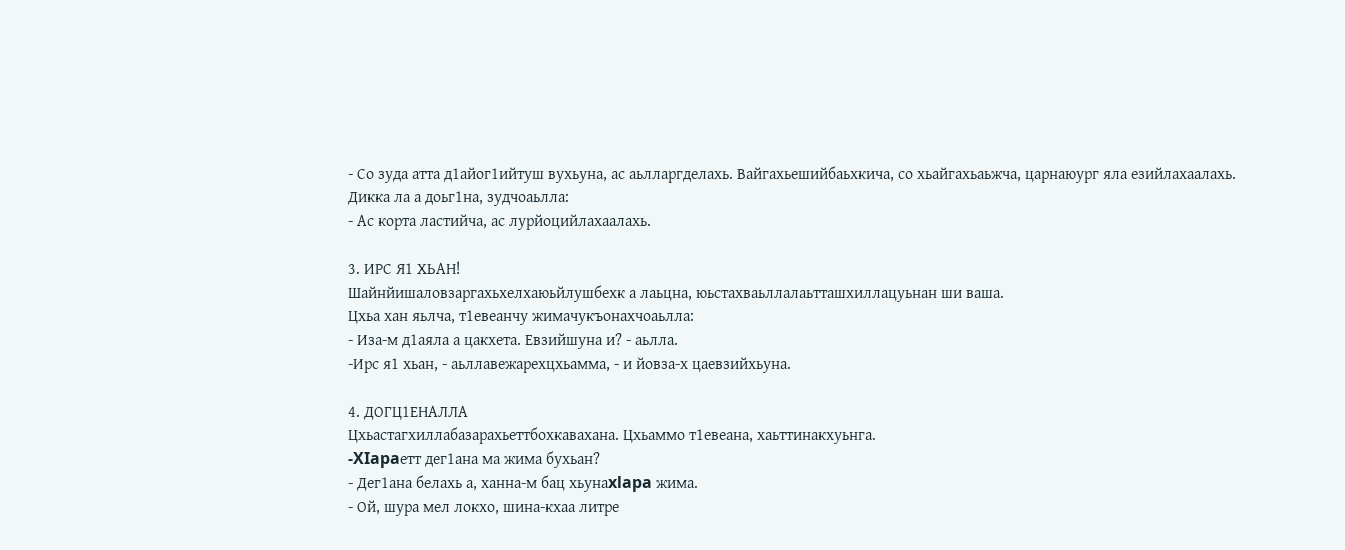- Со зуда атта д1айог1ийтуш вухьуна, ас аьлларгделахь. Вайгахьешийбаьхкича, со хьайгахьаьжча, царнаюург яла езийлахаалахь.
Дикка ла а доьг1на, зудчоаьлла:
- Ас корта ластийча, ас лурйоцийлахаалахь.

3. ИРС Я1 ХЬАН!
Шайнйишаловзаргахьхелхаюьйлушбехк а лаьцна, юьстахваьллалаьтташхиллацуьнан ши ваша.
Цхьа хан яьлча, т1евеанчу жимачукъонахчоаьлла:
- Иза-м д1аяла а цакхета. Евзийшуна и? - аьлла.
-Ирс я1 хьан, - аьллавежарехцхьамма, - и йовза-х цаевзийхьуна.

4. ДОГЦ1ЕНАЛЛА
Цхьастагхиллабазарахьеттбохкавахана. Цхьаммо т1евеана, хаьттинакхуьнга.
-XIapaетт дег1ана ма жима бухьан?
- Дег1ана белахь а, ханна-м бац хьунаxlapa жима.
- Ой, шура мел локхо, шина-кхаа литре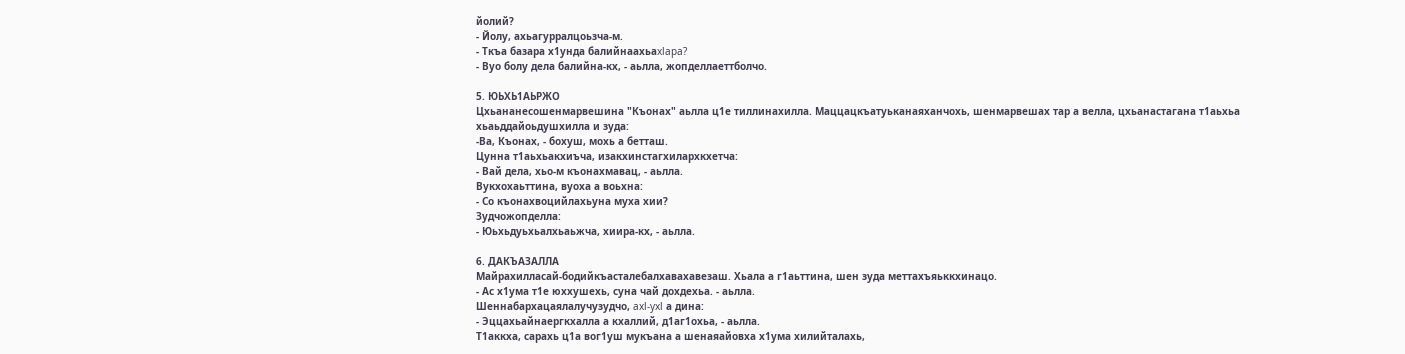йолий?
- Йолу, ахьагурралцоьзча-м.
- Ткъа базара х1унда балийнаахьаxlapa?
- Вуо болу дела балийна-кх, - аьлла, жопделлаеттболчо.

5. ЮЬХЬ1АЬРЖО
Цхьананесошенмарвешина "Къонах" аьлла ц1е тиллинахилла. Маццацкъатуьканаяханчохь, шенмарвешах тар а велла, цхьанастагана т1аьхьа хьаьддайоьдушхилла и зуда:
-Ва, Къонах, - бохуш, мохь а бетташ.
Цунна т1аьхьакхиъча, изакхинстагхилархкхетча:
- Вай дела, хьо-м къонахмавац, - аьлла.
Вукхохаьттина, вуоха а воьхна:
- Со къонахвоцийлахьуна муха хии?
Зудчожопделла:
- Юьхьдуьхьалхьаьжча, хиира-кх, - аьлла.

6. ДАКЪАЗАЛЛА
Майрахилласай-бодийкъасталебалхавахавезаш. Хьала а г1аьттина, шен зуда меттахъяьккхинацо.
- Ас х1ума т1е юххушехь, суна чай дохдехьа. - аьлла.
Шеннабархацаялалучузудчо, axl-yxl а дина:
- Эццахьайнаергкхалла а кхаллий, д1аг1охьа, - аьлла.
Т1аккха, сарахь ц1а вог1уш мукъана а шенаяайовха х1ума хилийталахь,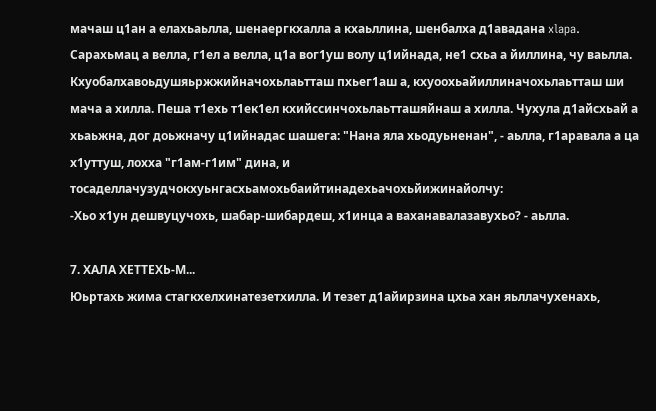мачаш ц1ан а елахьаьлла, шенаергкхалла а кхаьллина, шенбалха д1авадана xlapa.
Сарахьмац а велла, г1ел а велла, ц1а вог1уш волу ц1ийнада, не1 схьа а йиллина, чу ваьлла.
Кхуобалхавоьдушяьржжийначохьлаьтташ пхьег1аш а, кхуоохьайиллиначохьлаьтташ ши мача а хилла. Пеша т1ехь т1ек1ел кхийссинчохьлаьтташяйнаш а хилла. Чухула д1айсхьай а хьаьжна, дог доьжначу ц1ийнадас шашега: "Нана яла хьодуьненан", - аьлла, г1аравала а ца х1уттуш, лохха "г1ам-г1им" дина, и тосаделлачузудчокхуьнгасхьамохьбаийтинадехьачохьйижинайолчу:
-Хьо х1ун дешвуцучохь, шабар-шибардеш, х1инца а ваханавалазавухьо? - аьлла.

7. ХАЛА ХЕТТЕХЬ-М...
Юьртахь жима стагкхелхинатезетхилла. И тезет д1айирзина цхьа хан яьллачухенахь,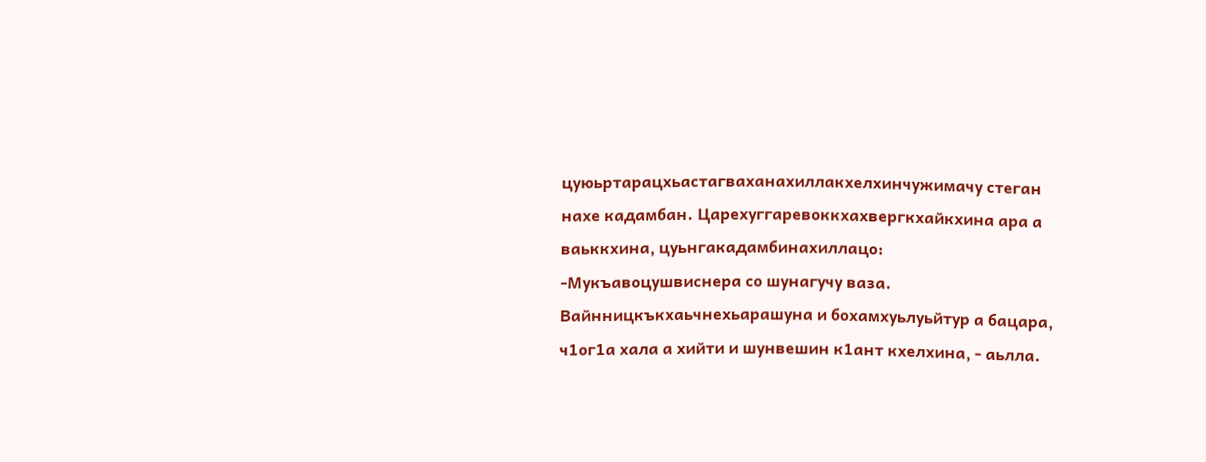цуюьртарацхьастагваханахиллакхелхинчужимачу стеган нахе кадамбан. Царехуггаревоккхахвергкхайкхина ара а ваьккхина, цуьнгакадамбинахиллацо:
-Мукъавоцушвиснера со шунагучу ваза. Вайнницкъкхаьчнехьарашуна и бохамхуьлуьйтур а бацара, ч1ог1а хала а хийти и шунвешин к1ант кхелхина, - аьлла.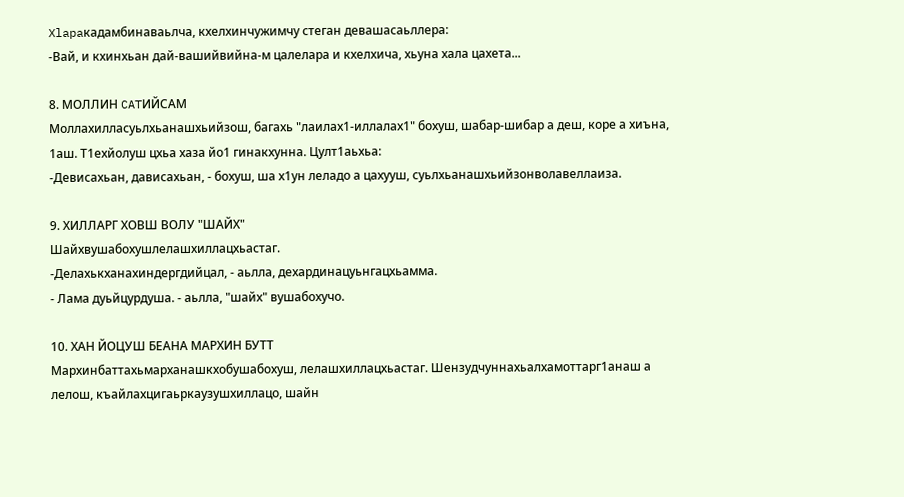Xlapaкадамбинаваьлча, кхелхинчужимчу стеган девашасаьллера:
-Вай, и кхинхьан дай-вашийвийна-м цалелара и кхелхича, хьуна хала цахета...

8. МОЛЛИН CATИЙСАМ
Моллахилласуьлхьанашхьийзош, багахь "лаилах1-иллалах1" бохуш, шабар-шибар а деш, коре а хиъна, 1аш. Т1ехйолуш цхьа хаза йо1 гинакхунна. Цулт1аьхьа:
-Девисахьан, дависахьан, - бохуш, ша х1ун леладо а цахууш, суьлхьанашхьийзонволавеллаиза.

9. ХИЛЛАРГ ХОВШ ВОЛУ "ШАЙХ"
Шайхвушабохушлелашхиллацхьастаг.
-Делахькханахиндергдийцал, - аьлла, дехардинацуьнгацхьамма.
- Лама дуьйцурдуша. - аьлла, "шайх" вушабохучо.

10. ХАН ЙОЦУШ БЕАНА МАРХИН БУТТ
Мархинбаттахьмарханашкхобушабохуш, лелашхиллацхьастаг. Шензудчуннахьалхамоттарг1анаш а лелош, къайлахцигаьркаузушхиллацо, шайн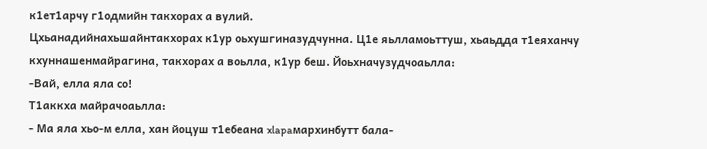к1ет1арчу г1одмийн такхорах а вулий.
Цхьанадийнахьшайнтакхорах к1ур оьхушгиназудчунна. Ц1е яьлламоьттуш, хьаьдда т1еяханчу кхуннашенмайрагина, такхорах а воьлла, к1ур беш. Йоьхначузудчоаьлла:
-Вай, елла яла со!
Т1аккха майрачоаьлла:
- Ма яла хьо-м елла, хан йоцуш т1ебеана xlapaмархинбутт бала-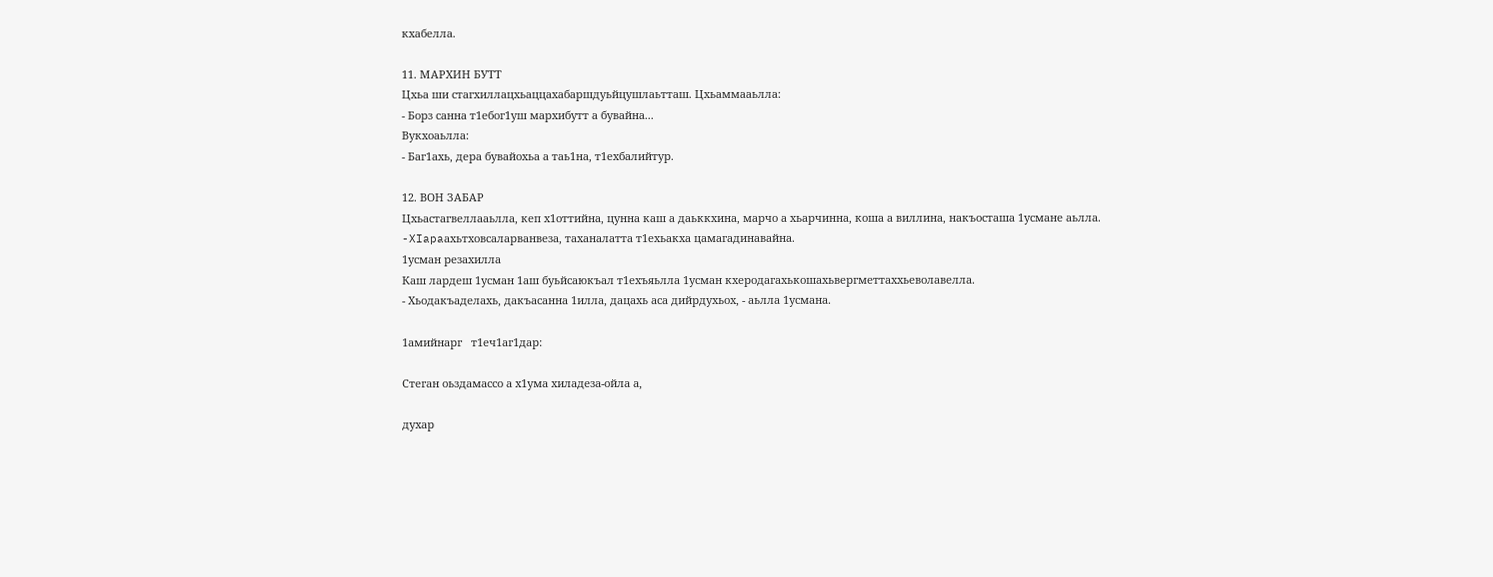кхабелла.

11. МАРХИН БУТТ
Цхьа ши стагхиллацхьаццахабаршдуьйцушлаьтташ. Цхьаммааьлла:
- Борз санна т1ебог1уш мархибутт а бувайна...
Вукхоаьлла:
- Баг1ахь, дера бувайохьа а таь1на, т1ехбалийтур.

12. ВОН ЗАБАР
Цхьастагвеллааьлла, кеп х1оттийна, цунна каш а даьккхина, марчо а хьарчинна, коша а виллина, накъосташа 1усмане аьлла.
-XIapaахьтховсаларванвеза, таханалатта т1ехьакха цамагадинавайна.
1усман резахилла
Каш лардеш 1усман 1аш буьйсаюкъал т1ехъяьлла 1усман кхеродагахькошахьвергметтаххьеволавелла.
- Хьодакъаделахь, дакъасанна 1илла, дацахь аса дийрдухьох, - аьлла 1усмана.

1амийнарг   т1еч1аг1дар:

Стеган оьздамассо а х1ума хиладеза-ойла а,

духар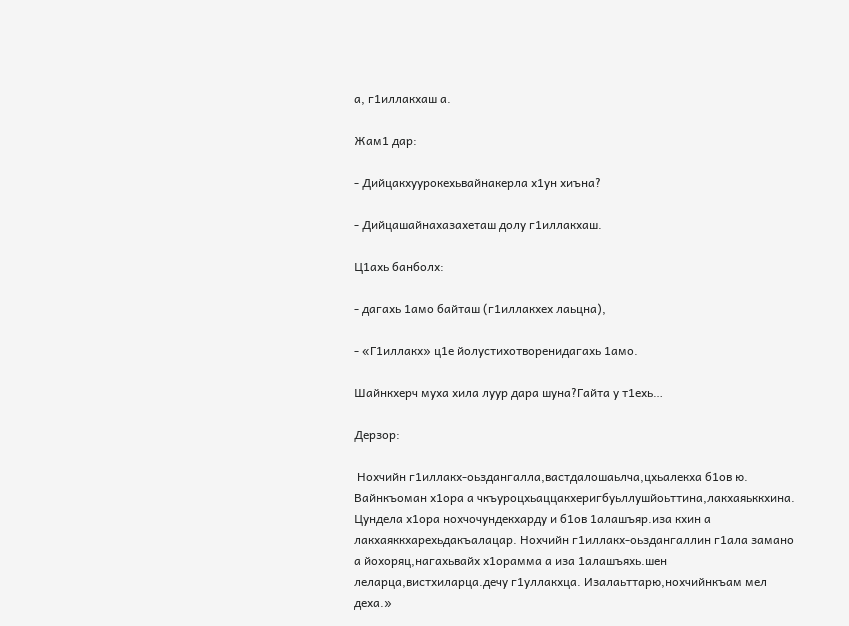а, г1иллакхаш а.

Жам1 дар:

- Дийцакхуурокехьвайнакерла х1ун хиъна?

- Дийцашайнахазахеташ долу г1иллакхаш.

Ц1ахь банболх:

- дагахь 1амо байташ (г1иллакхех лаьцна),

- «Г1иллакх» ц1е йолустихотворенидагахь 1амо.

Шайнкхерч муха хила луур дара шуна?Гайта у т1ехь…

Дерзор:

 Нохчийн г1иллакх-оьздангалла,вастдалошаьлча,цхьалекха б1ов ю. Вайнкъоман х1ора а чкъуроцхьаццакхеригбуьллушйоьттина,лакхаяьккхина. Цундела х1ора нохчочундекхарду и б1ов 1алашъяр.иза кхин а лакхаяккхарехьдакъалацар. Нохчийн г1иллакх-оьздангаллин г1ала замано а йохоряц,нагахьвайх х1орамма а иза 1алашъяхь.шен леларца,вистхиларца.дечу г1уллакхца. Изалаьттарю,нохчийнкъам мел деха.»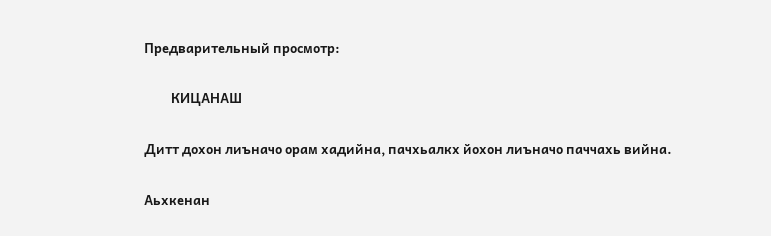Предварительный просмотр:

         КИЦАНАШ

Дитт дохон лиъначо орам хадийна, пачхьалкх йохон лиъначо паччахь вийна.

Аьхкенан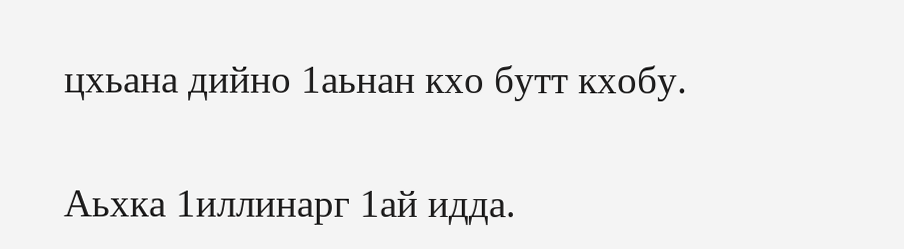цхьана дийно 1аьнан кхо бутт кхобу.

Аьхка 1иллинарг 1ай идда.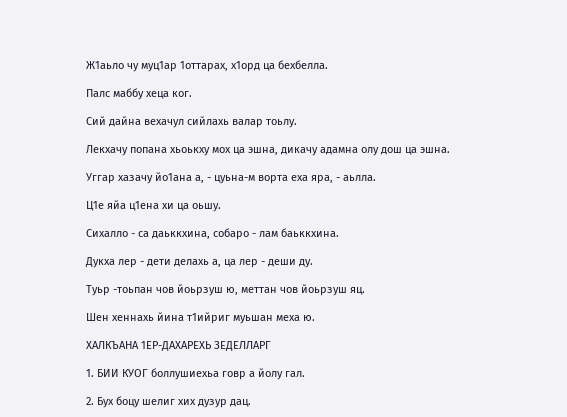Ж1аьло чу муц1ар 1оттарах, х1орд ца бехбелла.

Палс маббу хеца ког.

Сий дайна вехачул сийлахь валар тоьлу.

Лекхачу попана хьоькху мох ца эшна, дикачу адамна олу дош ца эшна.

Уггар хазачу йо1ана а, - цуьна-м ворта еха яра, - аьлла.

Ц1е яйа ц1ена хи ца оьшу.

Сихалло - са даьккхина, собаро - лам баьккхина.

Дукха лер - дети делахь а, ца лер - деши ду.

Туьр -тоьпан чов йоьрзуш ю, меттан чов йоьрзуш яц.

Шен хеннахь йина т1ийриг муьшан меха ю.

ХАЛКЪАНА 1ЕР-ДАХАРЕХЬ ЗЕДЕЛЛАРГ

1. БИИ КУОГ боллушиехьа говр а йолу гал.

2. Бух боцу шелиг хих дузур дац.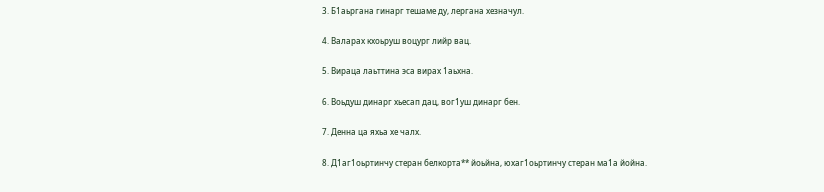3. Б1аьргана гинарг тешаме ду, лергана хезначул.

4. Валарах кхоьруш воцург лийр вац.

5. Вираца лаьттина эса вирах 1аьхна.

6. Воьдуш динарг хьесап дац, вог1уш динарг бен.

7. Денна ца яхьа хе чалх.

8. Д1аг1оьртинчу стеран белкорта** йоьйна, юхаг1оьртинчу стеран ма1а йойна.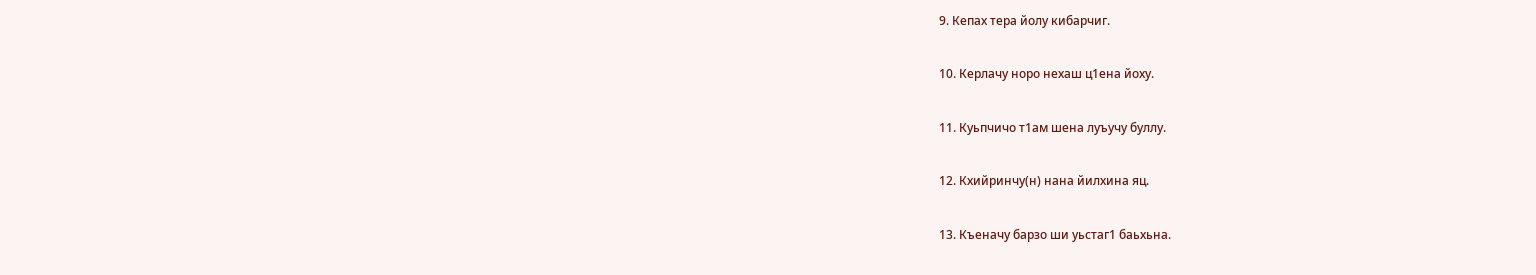9. Кепах тера йолу кибарчиг.

10. Керлачу норо нехаш ц1ена йоху.

11. Куьпчичо т1ам шена луъучу буллу.

12. Кхийринчу(н) нана йилхина яц.

13. Къеначу барзо ши уьстаг1 баьхьна.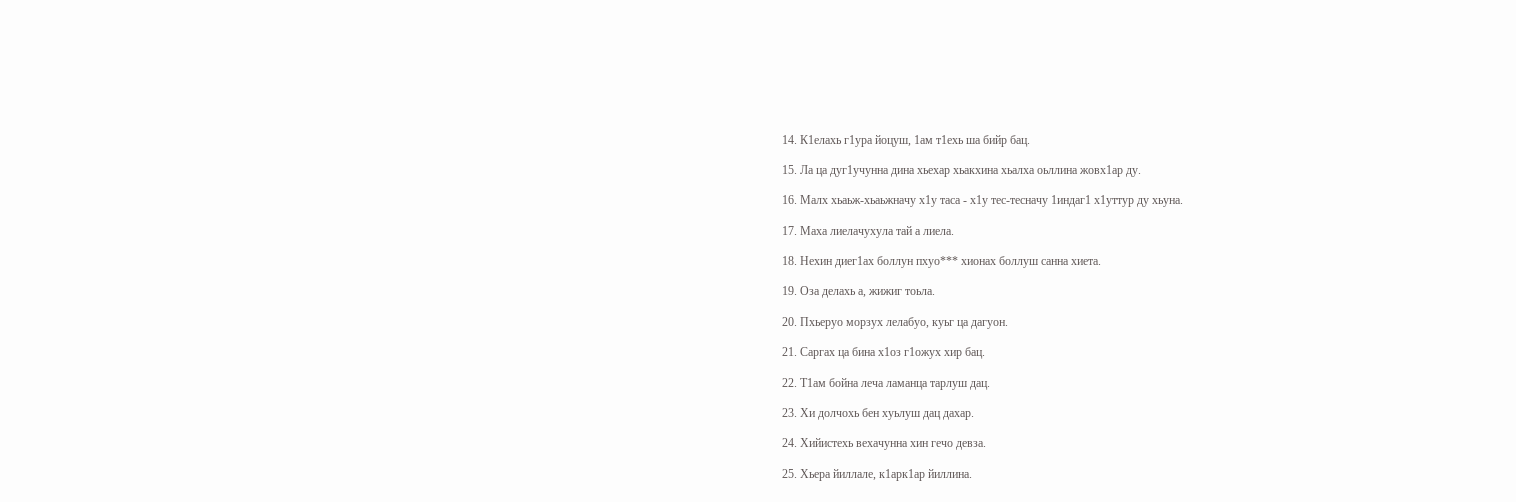14. К1елахь г1ура йоцуш, 1ам т1ехь ша бийр бац.

15. Ла ца дуг1учунна дина хьехар хьакхина хьалха оьллина жовх1ар ду.

16. Малх хьаьж-хьаьжначу х1у таса - х1у тес-тесначу 1индаг1 х1уттур ду хьуна.

17. Маха лиелачухула тай а лиела.

18. Нехин диег1ах боллун пхуо*** хионах боллуш санна хиета.

19. Оза делахь а, жижиг тоьла.

20. Пхьеруо морзух лелабуо, куьг ца дагуон.

21. Саргах ца бина х1оз г1ожух хир бац.

22. Т1ам бойна леча ламанца тарлуш дац.

23. Хи долчохь бен хуьлуш дац дахар.

24. Хийистехь вехачунна хин гечо девза.

25. Хьера йиллале, к1арк1ар йиллина.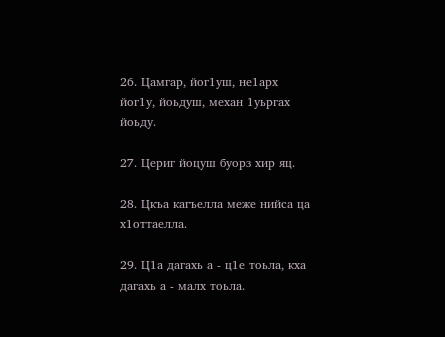26. Цамгар, йог1уш, не1арх йог1у, йоьдуш, механ 1уьргах йоьду.

27. Цериг йоцуш буорз хир яц.

28. Цкъа кагъелла меже нийса ца х1оттаелла.

29. Ц1а дагахь а - ц1е тоьла, кха дагахь а - малх тоьла.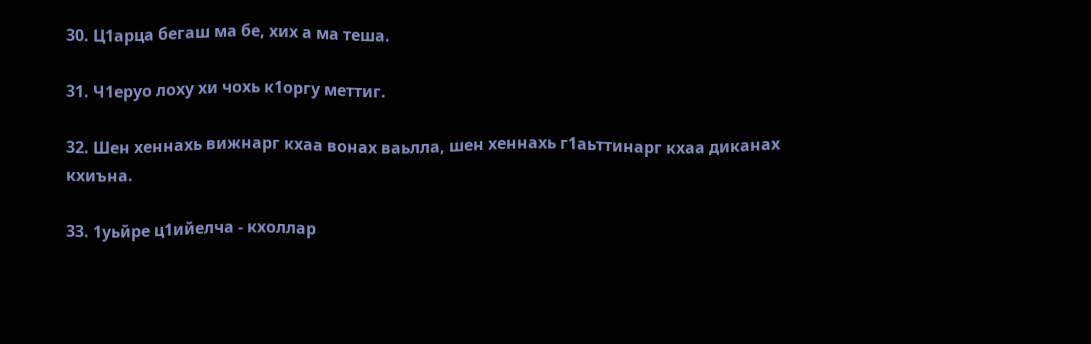30. Ц1арца бегаш ма бе, хих а ма теша.

31. Ч1еруо лоху хи чохь к1оргу меттиг.

32. Шен хеннахь вижнарг кхаа вонах ваьлла, шен хеннахь г1аьттинарг кхаа диканах кхиъна.

33. 1уьйре ц1ийелча - кхоллар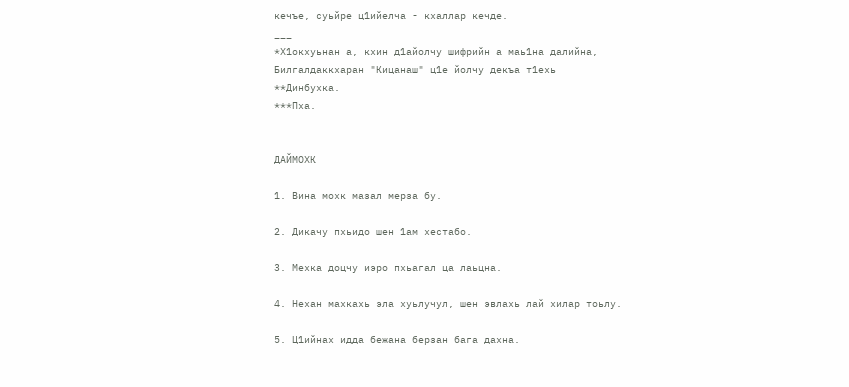кечъе, суьйре ц1ийелча - кхаллар кечде.
___
*Х1окхуьнан а, кхин д1айолчу шифрийн а маь1на далийна,
Билгалдаккхаран "Кицанаш" ц1е йолчу декъа т1ехь
**Динбухка.
***Пха.


ДАЙМОХК

1. Вина мохк мазал мерза бу.

2. Дикачу пхьидо шен 1ам хестабо.

3. Мехка доцчу иэро пхьагал ца лаьцна.

4. Нехан махкахь эла хуьлучул, шен эвлахь лай хилар тоьлу.

5. Ц1ийнах идда бежана берзан бага дахна.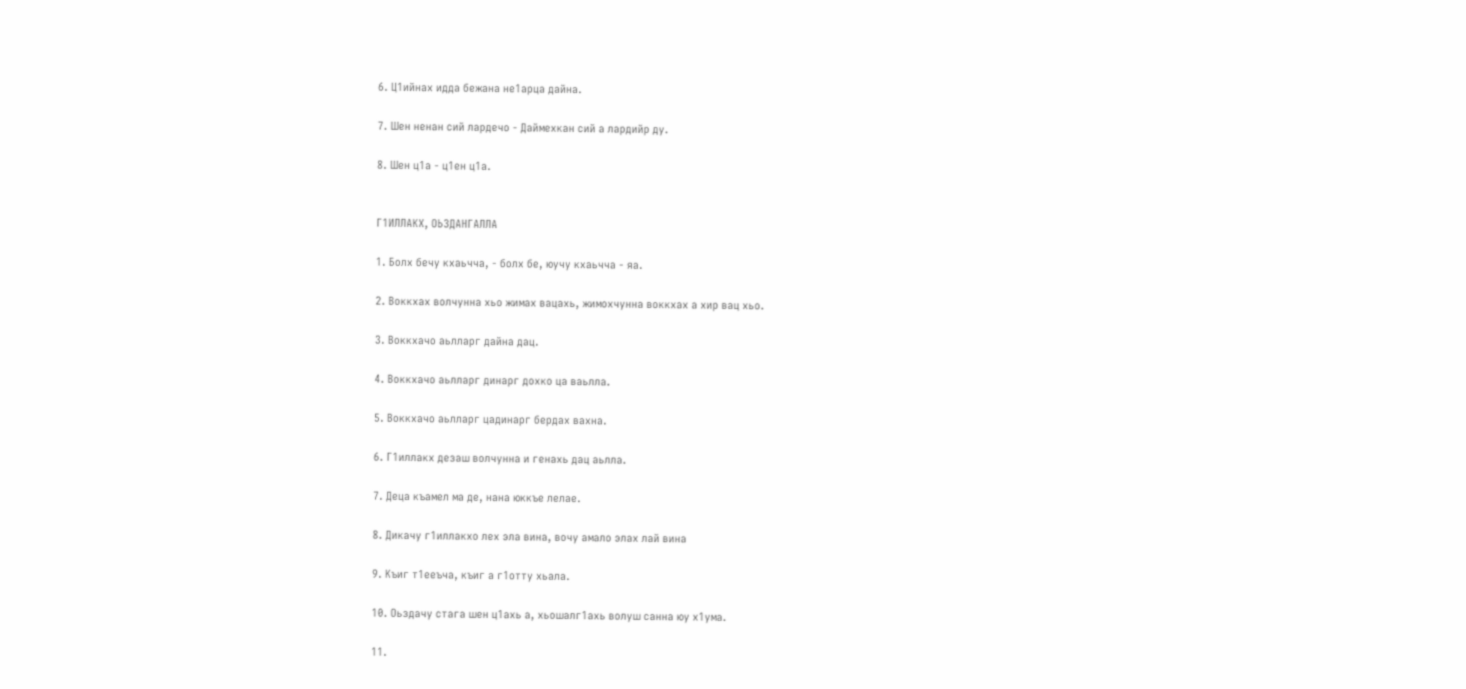6. Ц1ийнах идда бежана не1арца дайна.

7. Шен ненан сий лардечо - Даймехкан сий а лардийр ду.

8. Шен ц1а - ц1ен ц1а.


Г1ИЛЛАКХ, ОЬЗДАНГАЛЛА

1. Болх бечу кхаьчча, - болх бе, юучу кхаьчча - яа.

2. Воккхах волчунна хьо жимах вацахь, жимохчунна воккхах а хир вац хьо.

3. Воккхачо аьлларг дайна дац.

4. Воккхачо аьлларг динарг дохко ца ваьлла.

5. Воккхачо аьлларг цадинарг бердах вахна.

6. Г1иллакх дезаш волчунна и генахь дац аьлла.

7. Деца къамел ма де, нана юккъе лелае.

8. Дикачу г1иллакхо лех эла вина, вочу амало элах лай вина

9. Къиг т1ееъча, къиг а г1отту хьала.

10. Оьздачу стага шен ц1ахь а, хьошалг1ахь волуш санна юу х1ума.

11.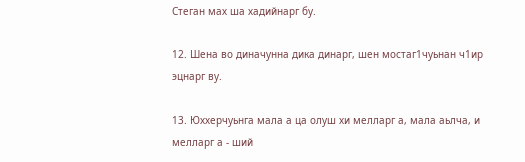Стеган мах ша хадийнарг бу.

12. Шена во диначунна дика динарг, шен мостаг1чуьнан ч1ир эцнарг ву.

13. Юххерчуьнга мала а ца олуш хи мелларг а, мала аьлча, и мелларг а - ший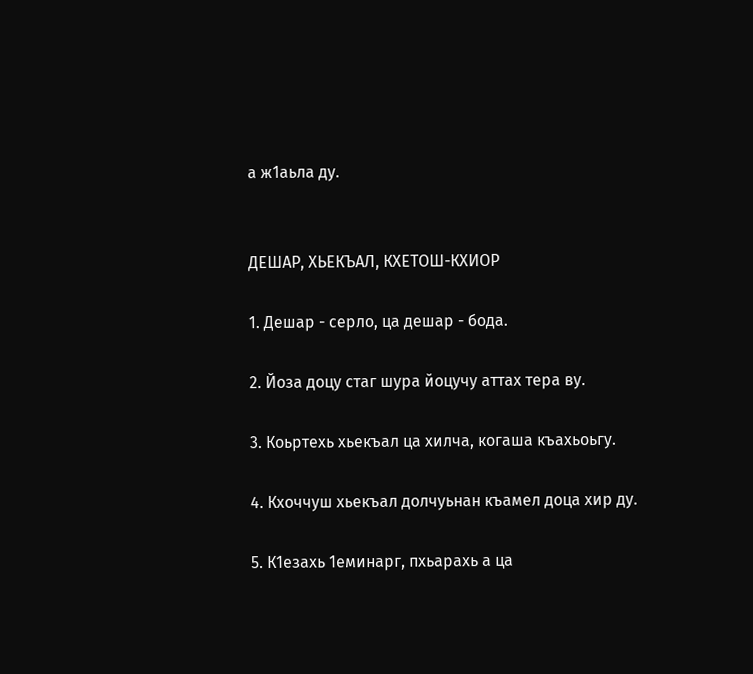а ж1аьла ду.


ДЕШАР, ХЬЕКЪАЛ, КХЕТОШ-КХИОР

1. Дешар - серло, ца дешар - бода.

2. Йоза доцу стаг шура йоцучу аттах тера ву.

3. Коьртехь хьекъал ца хилча, когаша къахьоьгу.

4. Кхоччуш хьекъал долчуьнан къамел доца хир ду.

5. К1езахь 1еминарг, пхьарахь а ца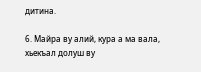дитина.

6. Майра ву алий, кура а ма вала, хьекъал долуш ву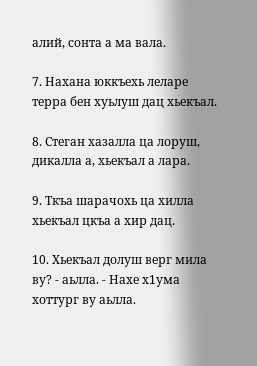алий, сонта а ма вала.

7. Нахана юккъехь леларе терра бен хуьлуш дац хьекъал.

8. Стеган хазалла ца лоруш, дикалла а, хьекъал а лара.

9. Ткъа шарачохь ца хилла хьекъал цкъа а хир дац.

10. Хьекъал долуш верг мила ву? - аьлла. - Нахе х1ума хоттург ву аьлла.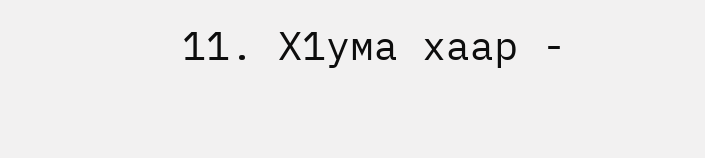11. Х1ума хаар -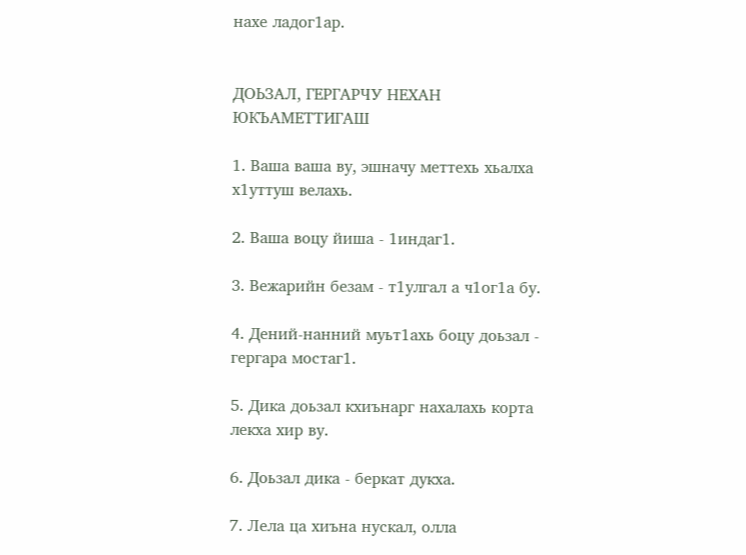нахе ладог1ар.


ДОЬЗАЛ, ГЕРГАРЧУ НЕХАН ЮКЪАМЕТТИГАШ

1. Ваша ваша ву, эшначу меттехь хьалха х1уттуш велахь.

2. Ваша воцу йиша - 1индаг1.

3. Вежарийн безам - т1улгал а ч1ог1а бу.

4. Дений-нанний муьт1ахь боцу доьзал - гергара мостаг1.

5. Дика доьзал кхиънарг нахалахь корта лекха хир ву.

6. Доьзал дика - беркат дукха.

7. Лела ца хиъна нускал, олла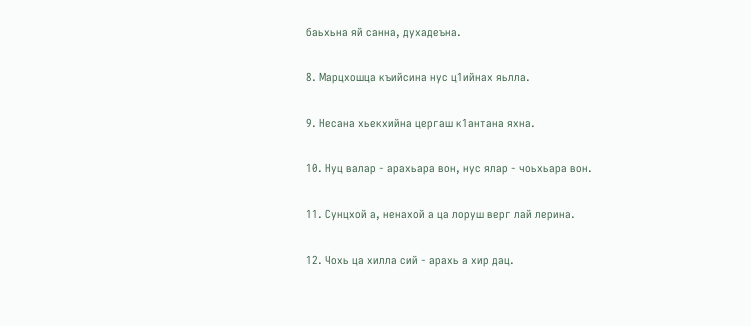баьхьна яй санна, духадеъна.

8. Марцхошца къийсина нус ц1ийнах яьлла.

9. Несана хьекхийна цергаш к1антана яхна.

10. Нуц валар - арахьара вон, нус ялар - чоьхьара вон.

11. Сунцхой а, ненахой а ца лоруш верг лай лерина.

12. Чохь ца хилла сий - арахь а хир дац.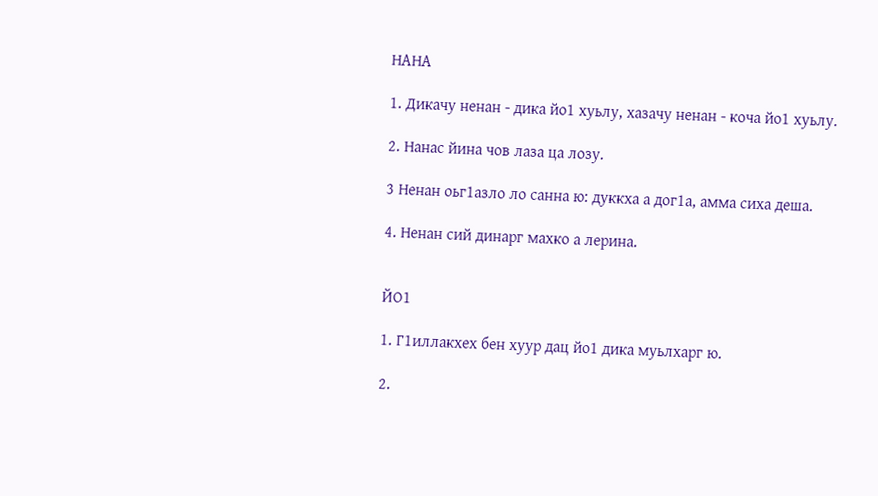НАНА

1. Дикачу ненан - дика йо1 хуьлу, хазачу ненан - коча йо1 хуьлу.

2. Нанас йина чов лаза ца лозу.

3 Ненан оьг1азло ло санна ю: дуккха а дог1а, амма сиха деша.

4. Ненан сий динарг махко а лерина.


ЙО1

1. Г1иллакхех бен хуур дац йо1 дика муьлхарг ю.

2.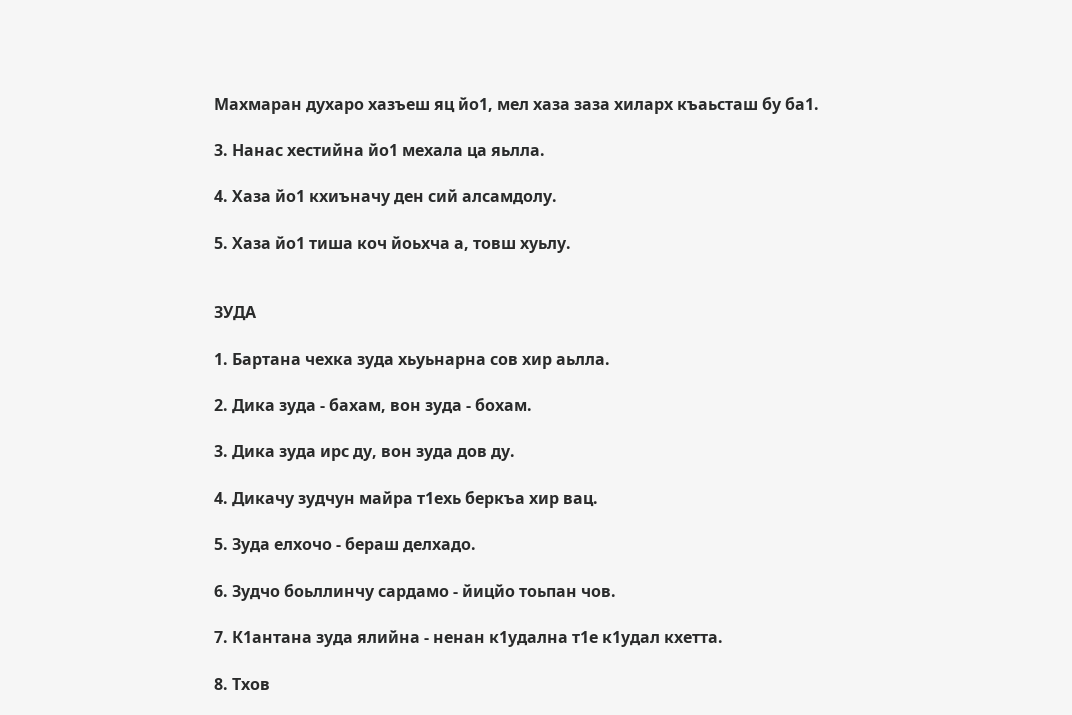Махмаран духаро хазъеш яц йо1, мел хаза заза хиларх къаьсташ бу ба1.

3. Нанас хестийна йо1 мехала ца яьлла.

4. Хаза йо1 кхиъначу ден сий алсамдолу.

5. Хаза йо1 тиша коч йоьхча а, товш хуьлу.


ЗУДА

1. Бартана чехка зуда хьуьнарна сов хир аьлла.

2. Дика зуда - бахам, вон зуда - бохам.

3. Дика зуда ирс ду, вон зуда дов ду.

4. Дикачу зудчун майра т1ехь беркъа хир вац.

5. Зуда елхочо - бераш делхадо.

6. Зудчо боьллинчу сардамо - йицйо тоьпан чов.

7. К1антана зуда ялийна - ненан к1удална т1е к1удал кхетта.

8. Тхов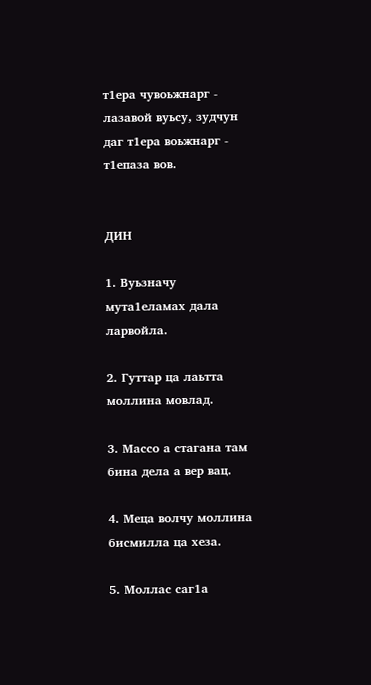т1ера чувоьжнарг - лазавой вуьсу, зудчун даг т1ера воьжнарг - т1епаза вов.


ДИН

1. Вуьзначу мута1еламах дала ларвойла.

2. Гуттар ца лаьтта моллина мовлад.

3. Массо а стагана там бина дела а вер вац.

4. Меца волчу моллина бисмилла ца хеза.

5. Моллас саг1а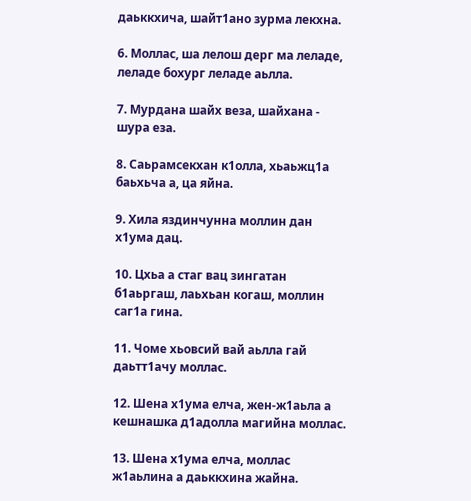даьккхича, шайт1ано зурма лекхна.

6. Моллас, ша лелош дерг ма леладе, леладе бохург леладе аьлла.

7. Мурдана шайх веза, шайхана - шура еза.

8. Саьрамсекхан к1олла, хьаьжц1а баьхьча а, ца яйна.

9. Хила яздинчунна моллин дан х1ума дац.

10. Цхьа а стаг вац зингатан б1аьргаш, лаьхьан когаш, моллин саг1а гина.

11. Чоме хьовсий вай аьлла гай даьтт1ачу моллас.

12. Шена х1ума елча, жен-ж1аьла а кешнашка д1адолла магийна моллас.

13. Шена х1ума елча, моллас ж1аьлина а даьккхина жайна.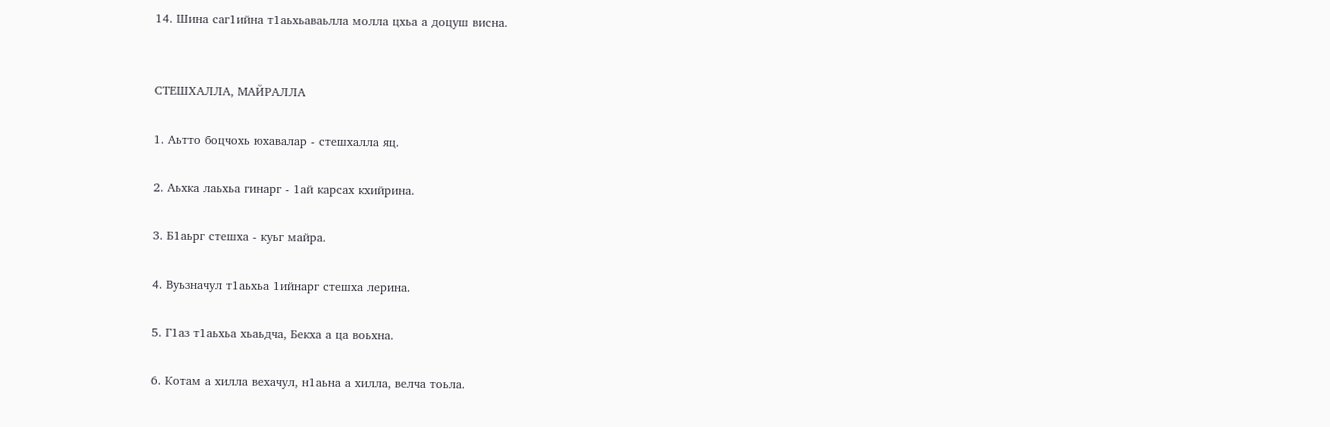14. Шина саг1ийна т1аьхьаваьлла молла цхьа а доцуш висна.


СТЕШХАЛЛА, МАЙРАЛЛА

1. Аьтто боцчохь юхавалар - стешхалла яц.

2. Аьхка лаьхьа гинарг - 1ай карсах кхийрина.

3. Б1аьрг стешха - куьг майра.

4. Вуьзначул т1аьхьа 1ийнарг стешха лерина.

5. Г1аз т1аьхьа хьаьдча, Бекха а ца воьхна.

6. Котам а хилла вехачул, н1аьна а хилла, велча тоьла.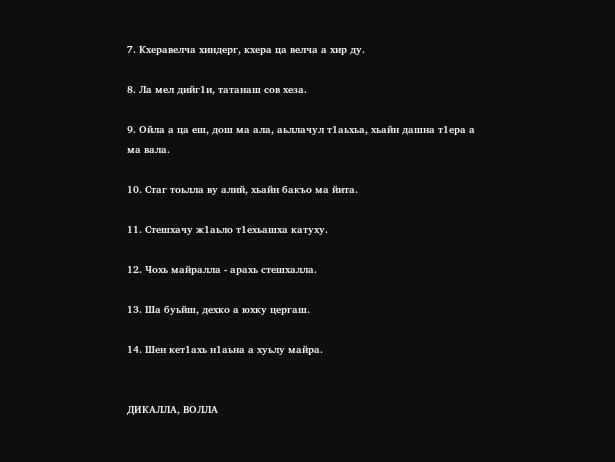7. Кхеравелча хиндерг, кхера ца велча а хир ду.

8. Ла мел дийг1и, татанаш сов хеза.

9. Ойла а ца еш, дош ма ала, аьллачул т1аьхьа, хьайн дашна т1ера а ма вала.

10. Стаг тоьлла ву алий, хьайн бакъо ма йита.

11. Стешхачу ж1аьло т1ехьашха катуху.

12. Чохь майралла - арахь стешхалла.

13. Ша буьйш, дехко а юхку цергаш.

14. Шен кет1ахь н1аьна а хуьлу майра.


ДИКАЛЛА, ВОЛЛА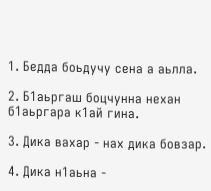1. Бедда боьдучу сена а аьлла.

2. Б1аьргаш боцчунна нехан б1аьргара к1ай гина.

3. Дика вахар - нах дика бовзар.

4. Дика н1аьна -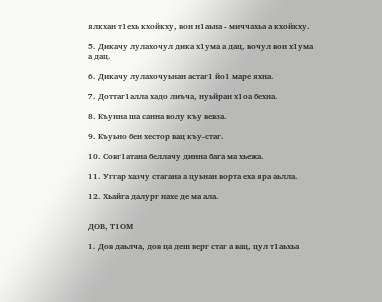ялкхан т1ехь кхойкху, вон н1аьна - миччахьа а кхойкху.

5. Дикачу лулахочул дика х1ума а дац, вочул вон х1ума а дац.

6. Дикачу лулахочуьнан астаг1 йо1 маре яхна.

7. Доттаг1алла хадо лиъча, нуьйран х1оа бехна.

8. Къунна ша санна волу къу вевза.

9. Къуьно бен хестор вац къу-стаг.

10. Совг1атана беллачу динна бага ма хьежа.

11. Уггар хазчу стагана а цуьнан ворта еха яра аьлла.

12. Хьайга далург нахе де ма ала.


ДОВ, Т1ОМ

1. Дов даьлча, дов ца деш верг стаг а вац, цул т1аьхьа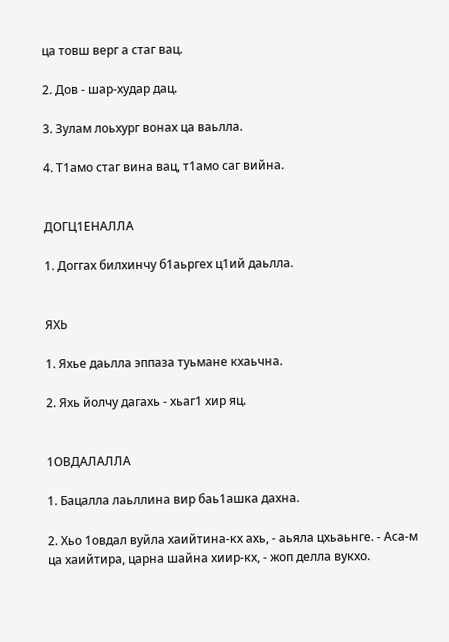ца товш верг а стаг вац.

2. Дов - шар-худар дац.

3. Зулам лоьхург вонах ца ваьлла.

4. Т1амо стаг вина вац, т1амо саг вийна.


ДОГЦ1ЕНАЛЛА

1. Доггах билхинчу б1аьргех ц1ий даьлла.


ЯХЬ

1. Яхье даьлла эппаза туьмане кхаьчна.

2. Яхь йолчу дагахь - хьаг1 хир яц.


1ОВДАЛАЛЛА

1. Бацалла лаьллина вир баь1ашка дахна.

2. Хьо 1овдал вуйла хаийтина-кх ахь, - аьяла цхьаьнге. - Аса-м ца хаийтира, царна шайна хиир-кх, - жоп делла вукхо.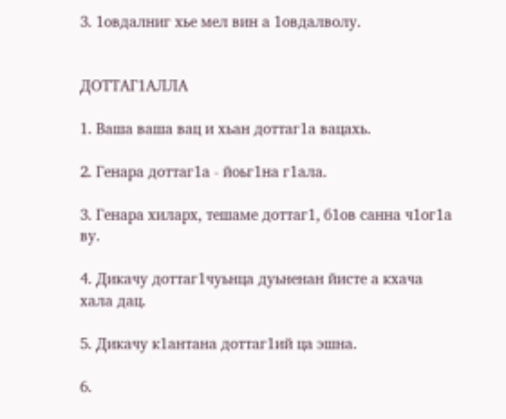3. 1овдалниг хье мел вин а 1овдалволу.


ДОТТАГ1АЛЛА

1. Ваша ваша вац и хьан доттаг1а вацахь.

2. Генара доттаг1а - йоьг1на г1ала.

3. Генара хиларх, тешаме доттаг1, б1ов санна ч1ог1а ву.

4. Дикачу доттаг1чуьнца дуьненан йисте а кхача хала дац.

5. Дикачу к1антана доттаг1ий ца эшна.

6.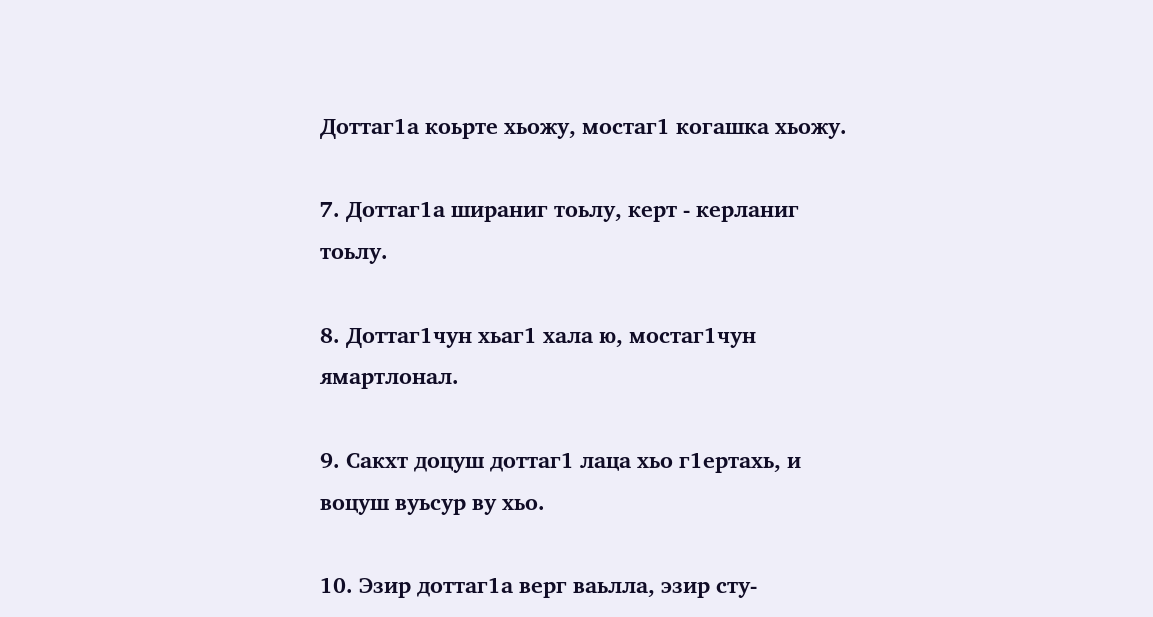Доттаг1а коьрте хьожу, мостаг1 когашка хьожу.

7. Доттаг1а шираниг тоьлу, керт - керланиг тоьлу.

8. Доттаг1чун хьаг1 хала ю, мостаг1чун ямартлонал.

9. Сакхт доцуш доттаг1 лаца хьо г1ертахь, и воцуш вуьсур ву хьо.

10. Эзир доттаг1а верг ваьлла, эзир сту-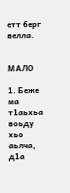етт берг велла.


МАЛО

1. Беже ма т1аьхьа воьду хьо аьлча, д1а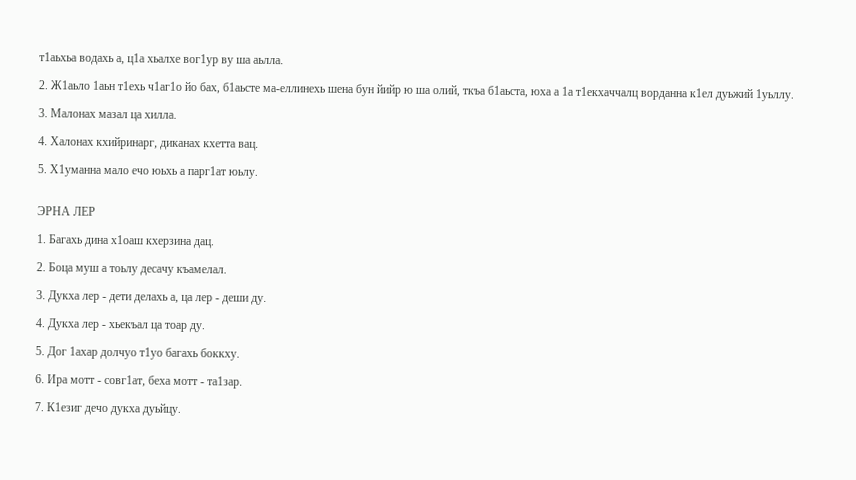т1аьхьа водахь а, ц1а хьалхе вог1ур ву ша аьлла.

2. Ж1аьло 1аьн т1ехь ч1аг1о йо бах, б1аьсте ма-еллинехь шена бун йийр ю ша олий, ткъа б1аьста, юха а 1а т1екхаччалц ворданна к1ел дуьжий 1уьллу.

3. Малонах мазал ца хилла.

4. Халонах кхийринарг, диканах кхетта вац.

5. Х1уманна мало ечо юьхь а парг1ат юьлу.


ЭРНА ЛЕР

1. Багахь дина х1оаш кхерзина дац.

2. Боца муш а тоьлу десачу къамелал.

3. Дукха лер - дети делахь а, ца лер - деши ду.

4. Дукха лер - хьекъал ца тоар ду.

5. Дог 1ахар долчуо т1уо багахь боккху.

6. Ира мотт - совг1ат, беха мотт - та1зар.

7. К1езиг дечо дукха дуьйцу.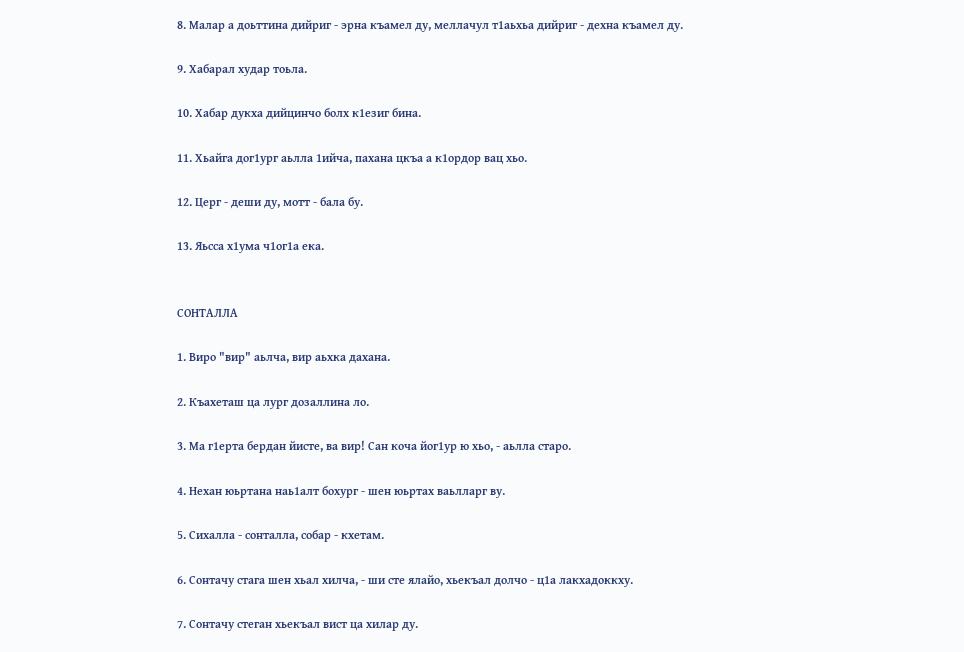8. Малар а доьттина дийриг - эрна къамел ду, меллачул т1аьхьа дийриг - дехна къамел ду.

9. Хабарал худар тоьла.

10. Хабар дукха дийцинчо болх к1езиг бина.

11. Хьайга дог1ург аьлла 1ийча, пахана цкъа а к1ордор вац хьо.

12. Церг - деши ду, мотт - бала бу.

13. Яьсса х1ума ч1ог1а ека.


СОНТАЛЛА

1. Виро "вир" аьлча, вир аьхка дахана.

2. Къахеташ ца лург дозаллина ло.

3. Ма г1ерта бердан йисте, ва вир! Сан коча йог1ур ю хьо, - аьлла старо.

4. Нехан юьртана наь1алт бохург - шен юьртах ваьлларг ву.

5. Сихалла - сонталла, собар - кхетам.

6. Сонтачу стага шен хьал хилча, - ши сте ялайо, хьекъал долчо - ц1а лакхадоккху.

7. Сонтачу стеган хьекъал вист ца хилар ду.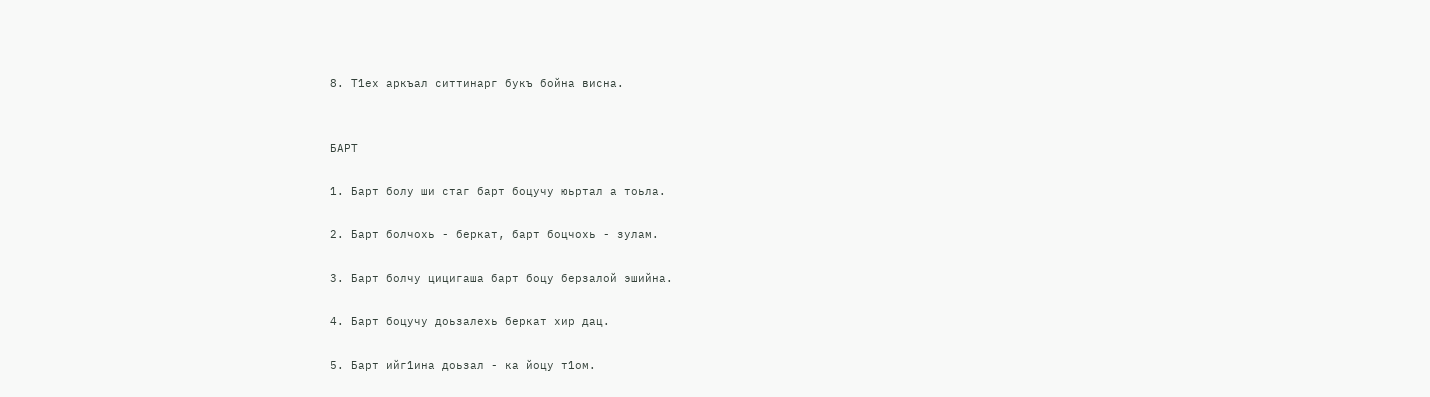8. Т1ех аркъал ситтинарг букъ бойна висна.


БАРТ

1. Барт болу ши стаг барт боцучу юьртал а тоьла.

2. Барт болчохь - беркат, барт боцчохь - зулам.

3. Барт болчу цицигаша барт боцу берзалой эшийна.

4. Барт боцучу доьзалехь беркат хир дац.

5. Барт ийг1ина доьзал - ка йоцу т1ом.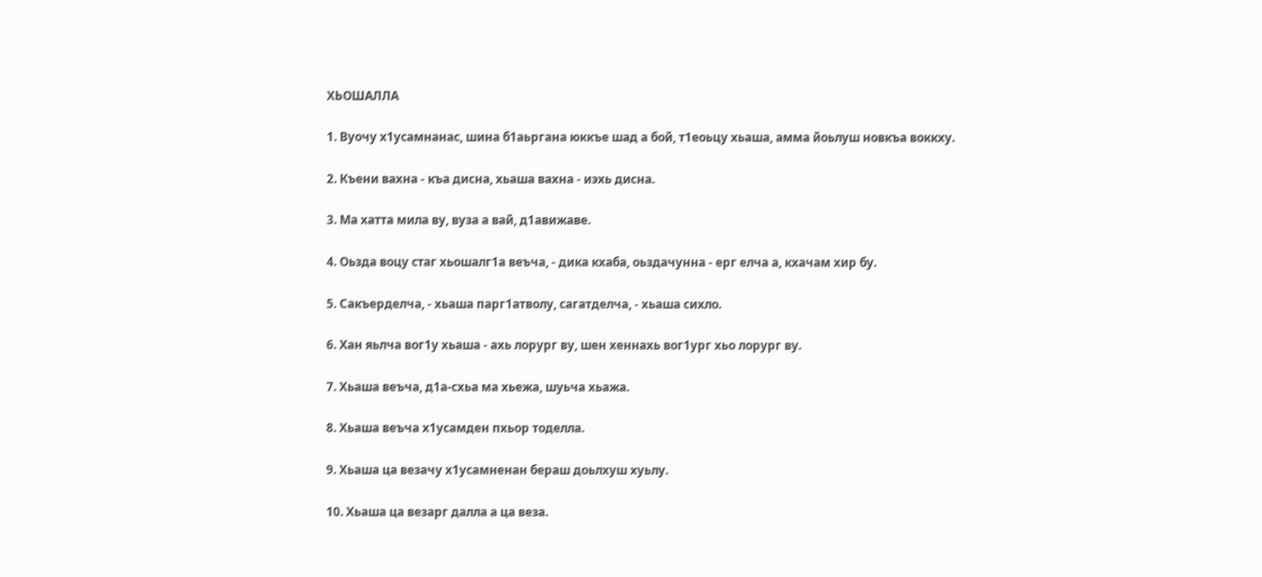ХЬОШАЛЛА

1. Вуочу х1усамнанас, шина б1аьргана юккъе шад а бой, т1еоьцу хьаша, амма йоьлуш новкъа воккху.

2. Къени вахна - къа дисна, хьаша вахна - иэхь дисна.

3. Ма хатта мила ву, вуза а вай, д1авижаве.

4. Оьзда воцу стаг хьошалг1а веъча, - дика кхаба, оьздачунна - ерг елча а, кхачам хир бу.

5. Сакъерделча, - хьаша парг1атволу, сагатделча, - хьаша сихло.

6. Хан яьлча вог1у хьаша - ахь лорург ву, шен хеннахь вог1ург хьо лорург ву.

7. Хьаша веъча, д1а-схьа ма хьежа, шуьча хьажа.

8. Хьаша веъча х1усамден пхьор тоделла.

9. Хьаша ца везачу х1усамненан бераш доьлхуш хуьлу.

10. Хьаша ца везарг далла а ца веза.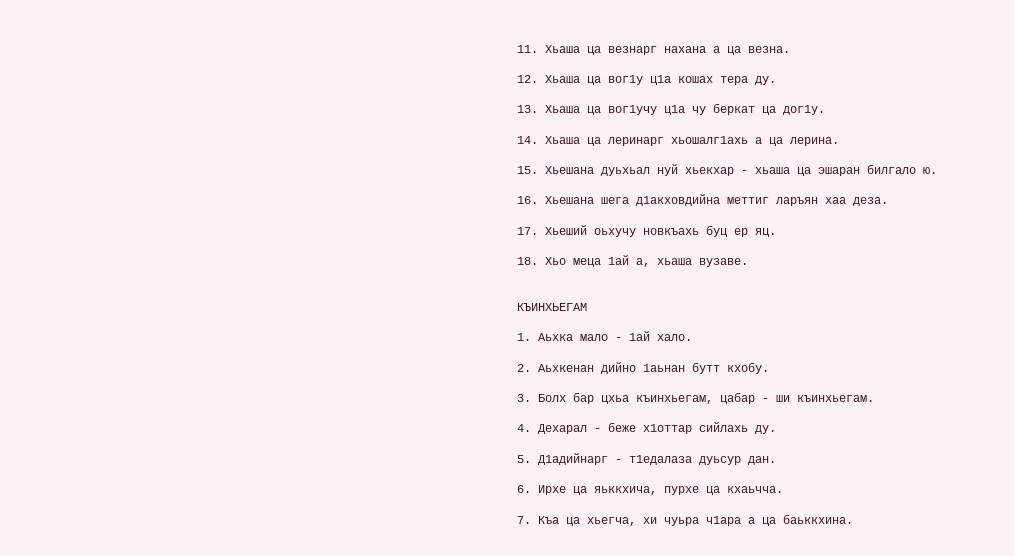11. Хьаша ца везнарг нахана а ца везна.

12. Хьаша ца вог1у ц1а кошах тера ду.

13. Хьаша ца вог1учу ц1а чу беркат ца дог1у.

14. Хьаша ца леринарг хьошалг1ахь а ца лерина.

15. Хьешана дуьхьал нуй хьекхар - хьаша ца эшаран билгало ю.

16. Хьешана шега д1акховдийна меттиг ларъян хаа деза.

17. Хьеший оьхучу новкъахь буц ер яц.

18. Хьо меца 1ай а, хьаша вузаве.


КЪИНХЬЕГАМ

1. Аьхка мало - 1ай хало.

2. Аьхкенан дийно 1аьнан бутт кхобу.

3. Болх бар цхьа къинхьегам, цабар - ши къинхьегам.

4. Дехарал - беже х1оттар сийлахь ду.

5. Д1адийнарг - т1едалаза дуьсур дан.

6. Ирхе ца яьккхича, пурхе ца кхаьчча.

7. Къа ца хьегча, хи чуьра ч1ара а ца баьккхина.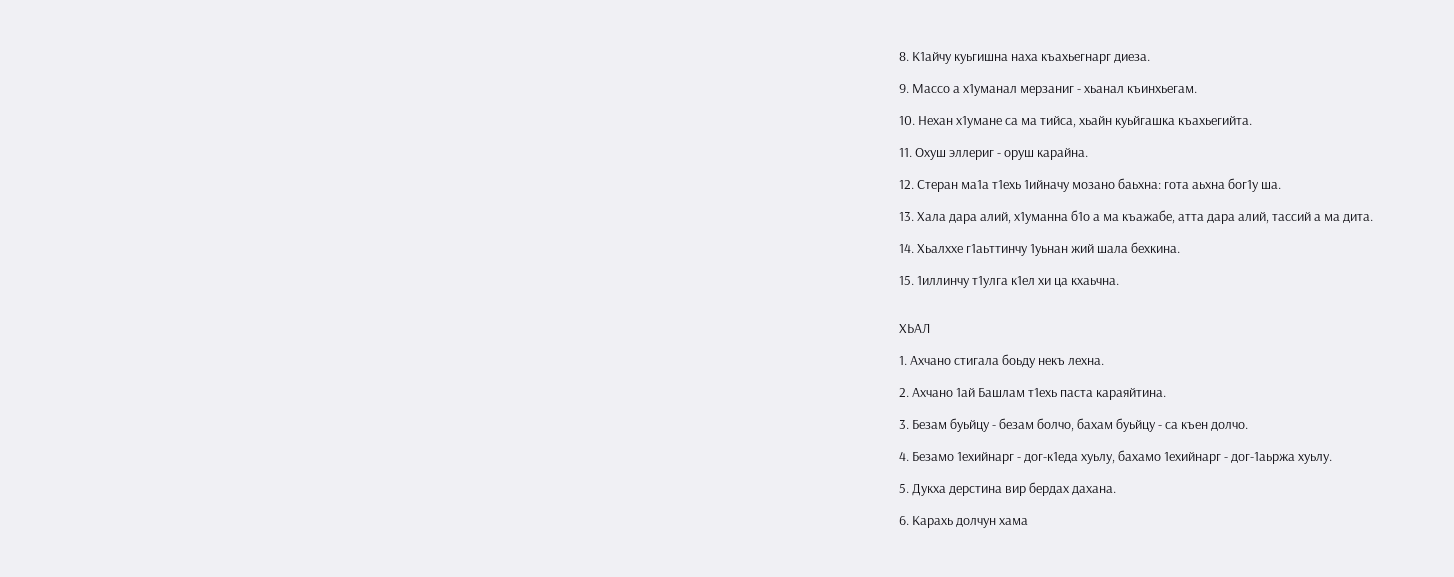8. К1айчу куьгишна наха къахьегнарг диеза.

9. Массо а х1уманал мерзаниг - хьанал къинхьегам.

10. Нехан х1умане са ма тийса, хьайн куьйгашка къахьегийта.

11. Охуш эллериг - оруш карайна.

12. Стеран ма1а т1ехь 1ийначу мозано баьхна: гота аьхна бог1у ша.

13. Хала дара алий, х1уманна б1о а ма къажабе, атта дара алий, тассий а ма дита.

14. Хьалххе г1аьттинчу 1уьнан жий шала бехкина.

15. 1иллинчу т1улга к1ел хи ца кхаьчна.


ХЬАЛ

1. Ахчано стигала боьду некъ лехна.

2. Ахчано 1ай Башлам т1ехь паста караяйтина.

3. Безам буьйцу - безам болчо, бахам буьйцу - са къен долчо.

4. Безамо 1ехийнарг - дог-к1еда хуьлу, бахамо 1ехийнарг - дог-1аьржа хуьлу.

5. Дукха дерстина вир бердах дахана.

6. Карахь долчун хама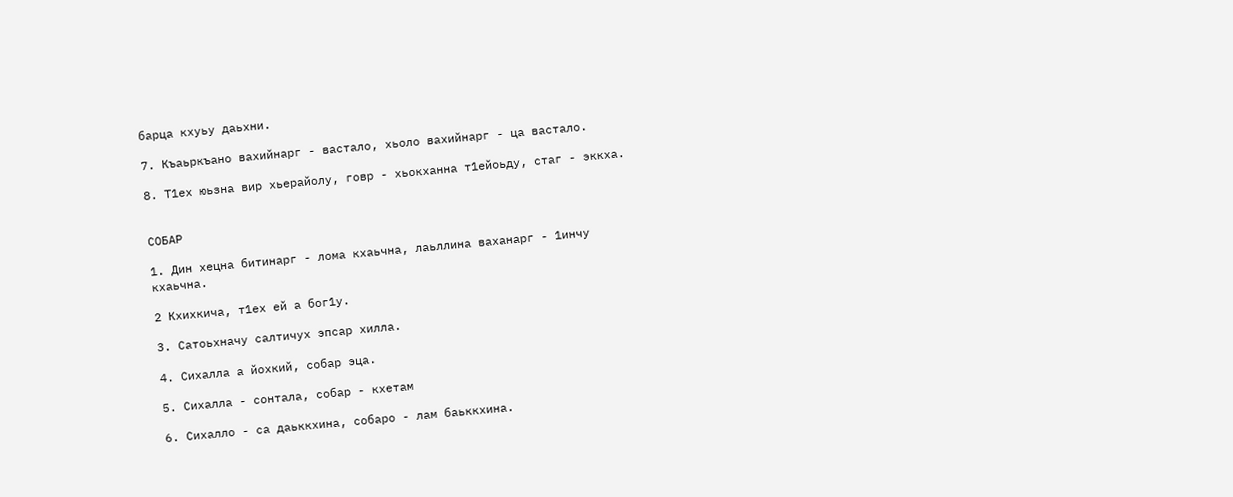барца кхуьу даьхни.

7. Къаьркъано вахийнарг - вастало, хьоло вахийнарг - ца вастало.

8. Т1ех юьзна вир хьерайолу, говр - хьокханна т1ейоьду, стаг - эккха.


СОБАР

1. Дин хецна битинарг - лома кхаьчна, лаьллина ваханарг - 1инчу кхаьчна.

2 Кхихкича, т1ех ей а бог1у.

3. Сатоьхначу салтичух эпсар хилла.

4. Сихалла а йохкий, собар эца.

5. Сихалла - сонтала, собар - кхетам

6. Сихалло - са даьккхина, собаро - лам баьккхина.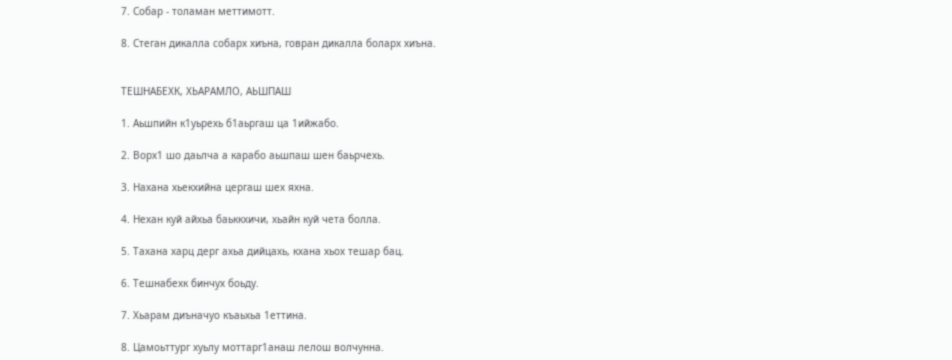7. Собар - толаман меттимотт.

8. Стеган дикалла собарх хиъна, говран дикалла боларх хиъна.


ТЕШНАБЕХК, ХЬАРАМЛО, АЬШПАШ

1. Аьшпийн к1уьрехь б1аьргаш ца 1ийжабо.

2. Ворх1 шо даьлча а карабо аьшпаш шен баьрчехь.

3. Нахана хьекхийна цергаш шех яхна.

4. Нехан куй айхьа баьккхичи, хьайн куй чета болла.

5. Тахана харц дерг ахьа дийцахь, кхана хьох тешар бац.

6. Тешнабехк бинчух боьду.

7. Хьарам диъначуо къаьхьа 1еттина.

8. Цамоьттург хуьлу моттарг1анаш лелош волчунна.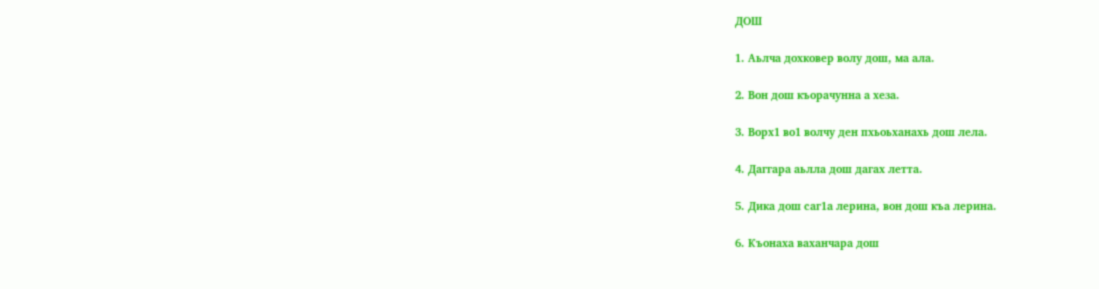ДОШ

1. Аьлча дохковер волу дош, ма ала.

2. Вон дош къорачунна а хеза.

3. Ворх1 во1 волчу ден пхьоьханахь дош лела.

4. Даггара аьлла дош дагах летта.

5. Дика дош саг1а лерина, вон дош къа лерина.

6. Къонаха ваханчара дош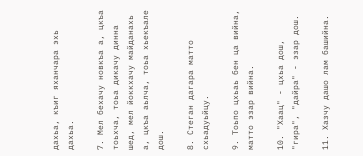дахьа, къиг яханчара эхь дахьа.

7. Мел бехачу новкъа а, цкъа тоьхча, тоьа дикачу динна шед, мел йоккхачу майданахь а, цкъа аьлча, тоьа хьекъале дош.

8. Стеган дагара матто схьадуьйцу.

9. Тоьпо цхьаь бен ца вийна, матто эзар вийна.

10. "Хаац" - цхьа дош, "гира", "дайра" - эзар дош.

11. Хазчу дашо лам башийна.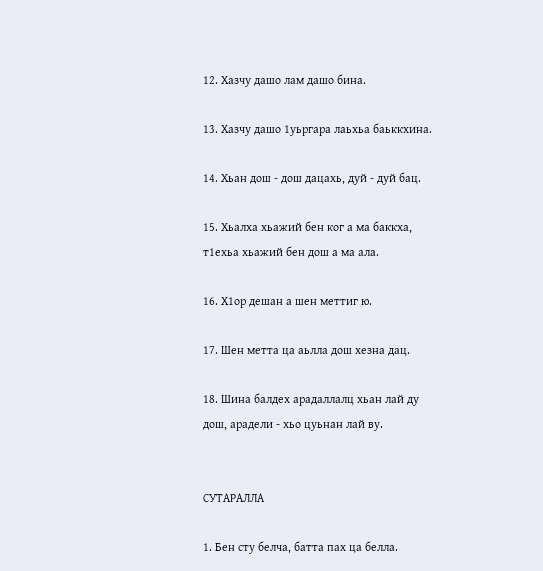12. Хазчу дашо лам дашо бина.

13. Хазчу дашо 1уьргара лаьхьа баьккхина.

14. Хьан дош - дош дацахь, дуй - дуй бац.

15. Хьалха хьажий бен ког а ма баккха, т1ехьа хьажий бен дош а ма ала.

16. Х1ор дешан а шен меттиг ю.

17. Шен метта ца аьлла дош хезна дац.

18. Шина балдех арадаллалц хьан лай ду дош, арадели - хьо цуьнан лай ву.


СУТАРАЛЛА

1. Бен сту белча, батта пах ца белла.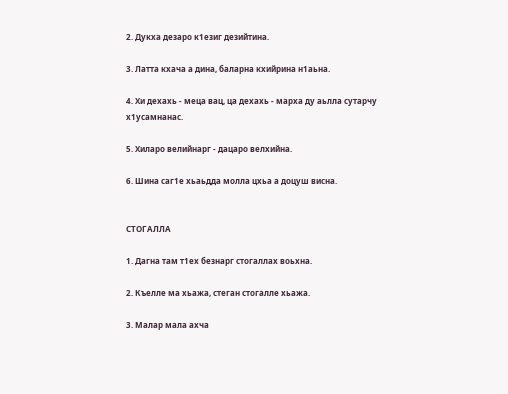2. Дукха дезаро к1езиг дезийтина.

3. Латта кхача а дина, баларна кхийрина н1аьна.

4. Хи дехахь - меца вац, ца дехахь - марха ду аьлла сутарчу х1усамнанас.

5. Хиларо велийнарг - дацаро велхийна.

6. Шина саг1е хьаьдда молла цхьа а доцуш висна.


СТОГАЛЛА

1. Дагна там т1ех безнарг стогаллах воьхна.

2. Къелле ма хьажа, стеган стогалле хьажа.

3. Малар мала ахча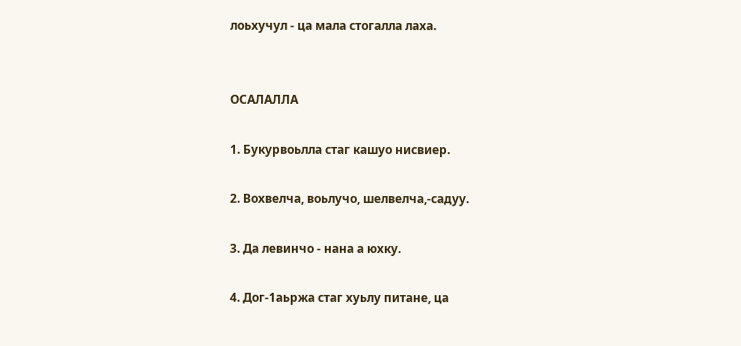лоьхучул - ца мала стогалла лаха.


ОСАЛАЛЛА

1. Букурвоьлла стаг кашуо нисвиер.

2. Вохвелча, воьлучо, шелвелча,-садуу.

3. Да левинчо - нана а юхку.

4. Дог-1аьржа стаг хуьлу питане, ца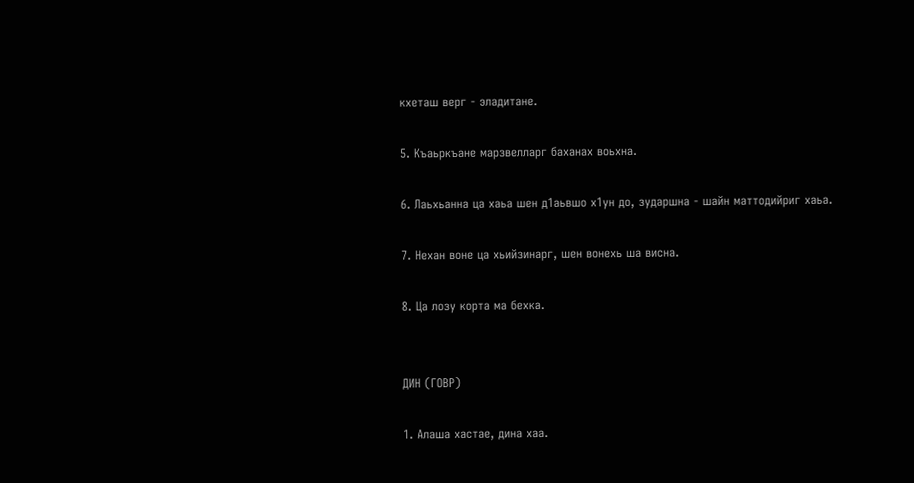кхеташ верг - эладитане.

5. Къаьркъане марзвелларг баханах воьхна.

6. Лаьхьанна ца хаьа шен д1аьвшо х1ун до, зударшна - шайн маттодийриг хаьа.

7. Нехан воне ца хьийзинарг, шен вонехь ша висна.

8. Ца лозу корта ма бехка.


ДИН (ГОВР)

1. Алаша хастае, дина хаа.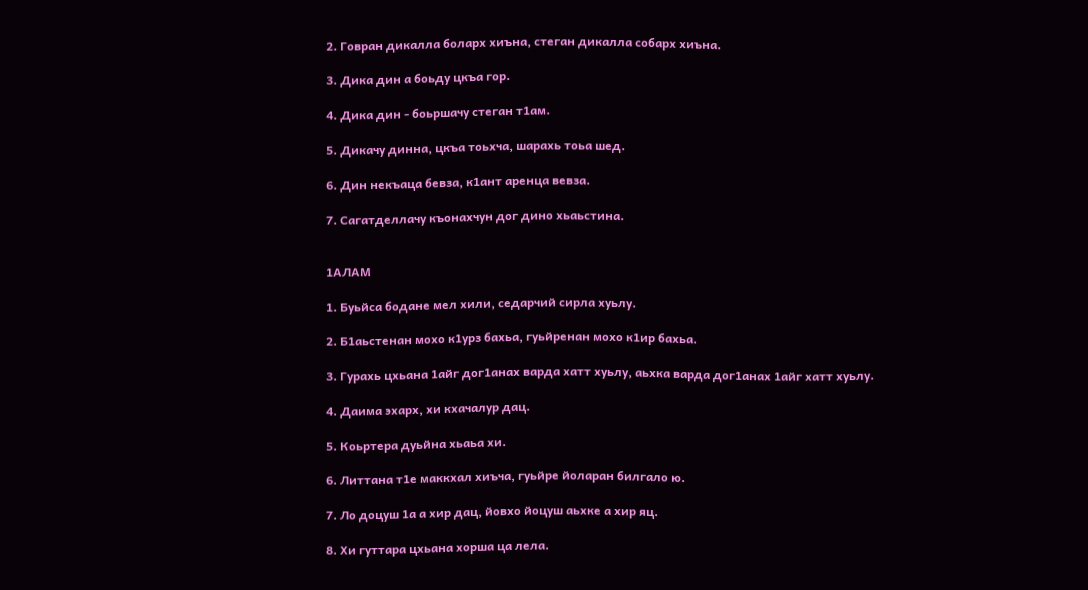2. Говран дикалла боларх хиъна, стеган дикалла собарх хиъна.

3. Дика дин а боьду цкъа гор.

4. Дика дин - боьршачу стеган т1ам.

5. Дикачу динна, цкъа тоьхча, шарахь тоьа шед.

6. Дин некъаца бевза, к1ант аренца вевза.

7. Сагатделлачу къонахчун дог дино хьаьстина.


1АЛАМ

1. Буьйса бодане мел хили, седарчий сирла хуьлу.

2. Б1аьстенан мохо к1урз бахьа, гуьйренан мохо к1ир бахьа.

3. Гурахь цхьана 1айг дог1анах варда хатт хуьлу, аьхка варда дог1анах 1айг хатт хуьлу.

4. Даима эхарх, хи кхачалур дац.

5. Коьртера дуьйна хьаьа хи.

6. Литтана т1е маккхал хиъча, гуьйре йоларан билгало ю.

7. Ло доцуш 1а а хир дац, йовхо йоцуш аьхке а хир яц.

8. Хи гуттара цхьана хорша ца лела.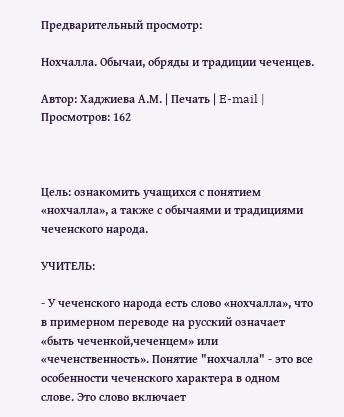Предварительный просмотр:

Нохчалла. Обычаи, обряды и традиции чеченцев.

Автор: Хаджиева А.М. | Печать | E-mail | Просмотров: 162



Цель: ознакомить учащихся с понятием «нохчалла», а также с обычаями и традициями чеченского народа.

УЧИТЕЛЬ:

- У чеченского народа есть слово «нохчалла», что в примерном переводе на русский означает «быть чеченкой,чеченцем» или «чеченственность». Понятие "нохчалла" - это все особенности чеченского характера в одном слове. Это слово включает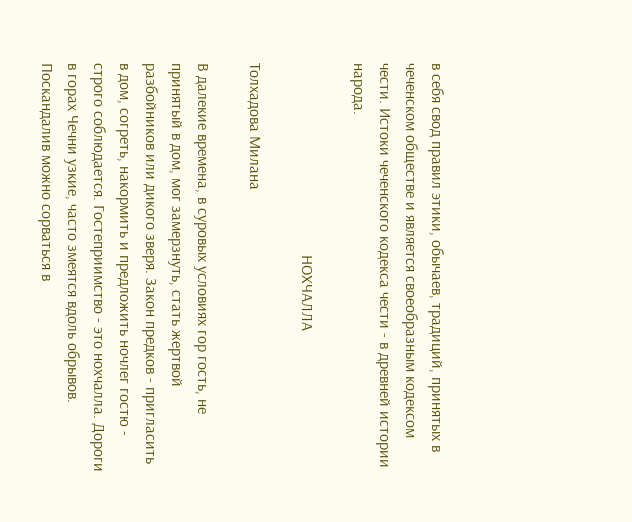в себя свод правил этики, обычаев, традиций, принятых в чеченском обществе и является своеобразным кодексом чести. Истоки чеченского кодекса чести - в древней истории народа.

                                                НОХЧАЛЛА

Толхадова Милана

В далекие времена, в суровых условиях гор гость, не принятый в дом, мог замерзнуть, стать жертвой разбойников или дикого зверя. Закон предков - пригласить в дом, согреть, накормить и предложить ночлег гостю - строго соблюдается. Гостеприимство - это нохчалла. Дороги в горах Чечни узкие, часто змеятся вдоль обрывов. Поскандалив можно сорваться в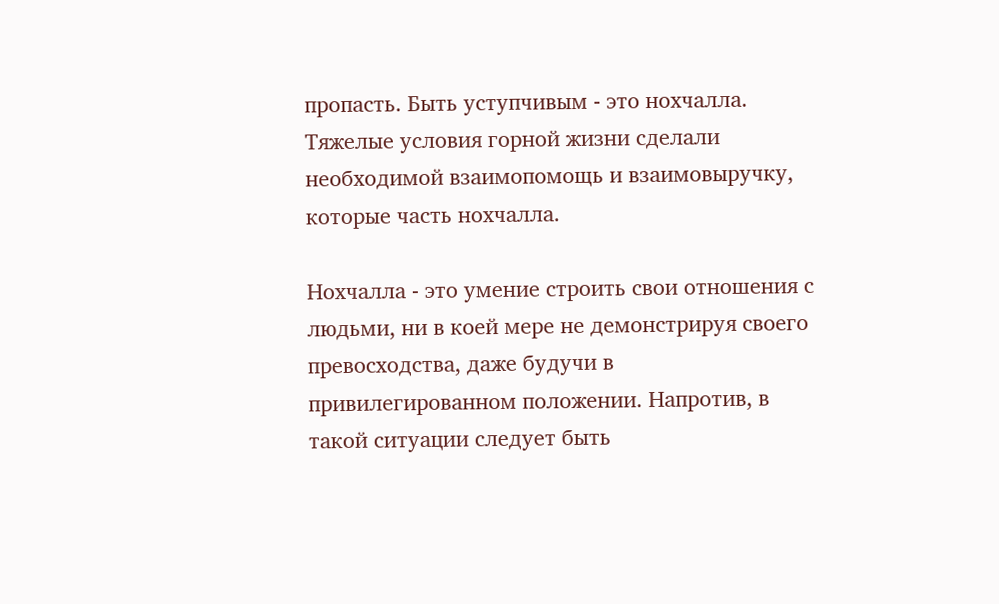пропасть. Быть уступчивым - это нохчалла. Тяжелые условия горной жизни сделали необходимой взаимопомощь и взаимовыручку, которые часть нохчалла.

Нохчалла - это умение строить свои отношения с людьми, ни в коей мере не демонстрируя своего превосходства, даже будучи в привилегированном положении. Напротив, в такой ситуации следует быть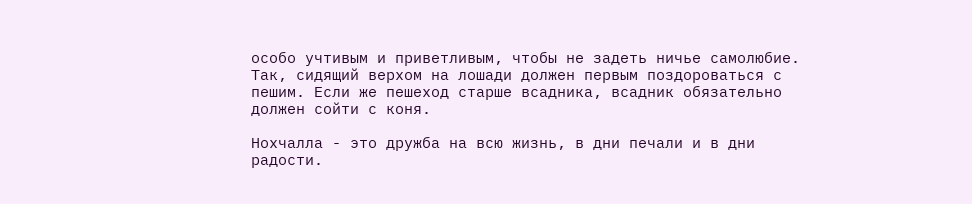особо учтивым и приветливым, чтобы не задеть ничье самолюбие. Так, сидящий верхом на лошади должен первым поздороваться с пешим. Если же пешеход старше всадника, всадник обязательно должен сойти с коня.

Нохчалла - это дружба на всю жизнь, в дни печали и в дни радости.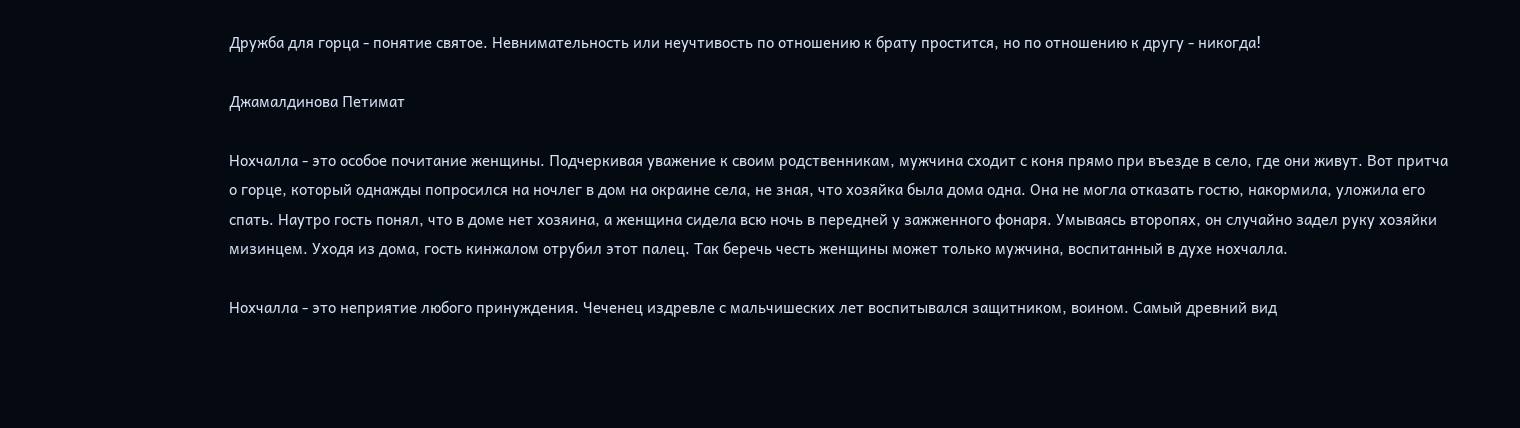Дружба для горца - понятие святое. Невнимательность или неучтивость по отношению к брату простится, но по отношению к другу - никогда!

Джамалдинова Петимат

Нохчалла - это особое почитание женщины. Подчеркивая уважение к своим родственникам, мужчина сходит с коня прямо при въезде в село, где они живут. Вот притча о горце, который однажды попросился на ночлег в дом на окраине села, не зная, что хозяйка была дома одна. Она не могла отказать гостю, накормила, уложила его спать. Наутро гость понял, что в доме нет хозяина, а женщина сидела всю ночь в передней у зажженного фонаря. Умываясь второпях, он случайно задел руку хозяйки мизинцем. Уходя из дома, гость кинжалом отрубил этот палец. Так беречь честь женщины может только мужчина, воспитанный в духе нохчалла.

Нохчалла - это неприятие любого принуждения. Чеченец издревле с мальчишеских лет воспитывался защитником, воином. Самый древний вид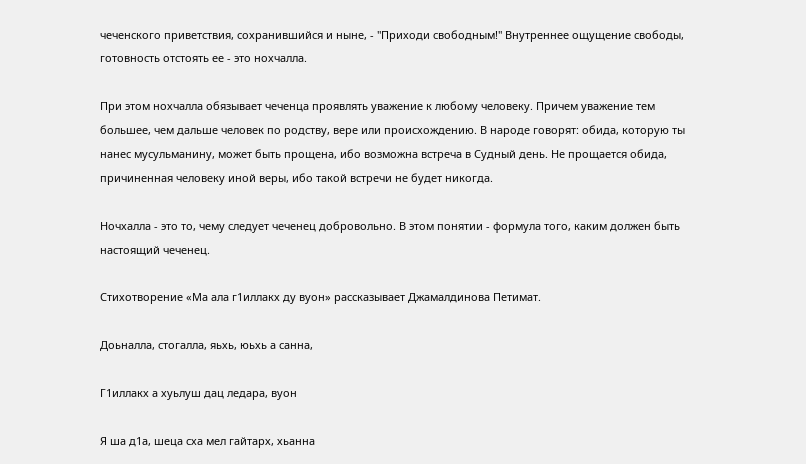чеченского приветствия, сохранившийся и ныне, - "Приходи свободным!" Внутреннее ощущение свободы, готовность отстоять ее - это нохчалла.

При этом нохчалла обязывает чеченца проявлять уважение к любому человеку. Причем уважение тем большее, чем дальше человек по родству, вере или происхождению. В народе говорят: обида, которую ты нанес мусульманину, может быть прощена, ибо возможна встреча в Судный день. Не прощается обида, причиненная человеку иной веры, ибо такой встречи не будет никогда.

Ночхалла - это то, чему следует чеченец добровольно. В этом понятии - формула того, каким должен быть настоящий чеченец.

Стихотворение «Ма ала г1иллакх ду вуон» рассказывает Джамалдинова Петимат.

Доьналла, стогалла, яьхь, юьхь а санна,

Г1иллакх а хуьлуш дац ледара, вуон

Я ша д1а, шеца сха мел гайтарх, хьанна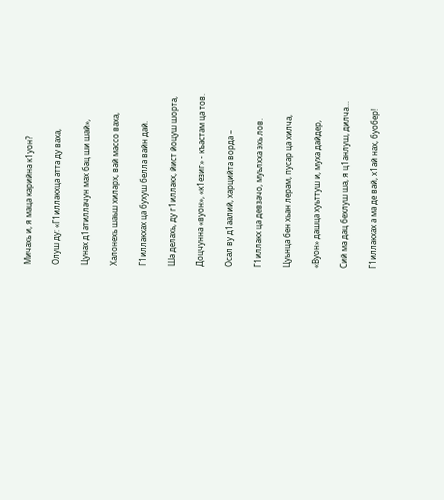Мичахь и, я маца карийна к1уон?

Олуш ду: «Г1иллакхца атта ду ваха,

Цунах д1атиллачун мах бац ши шай»,

Халонехь шаьш хиларх, вай массо ваха,

Г1иллакхах ца бухуш белла вайн дай.

Ша делахь, ду г1иллакх, йист йоцуш шорта,

Доцчунна «вуон», «к1езиг» - къастам ца тов.

Осал ву д1аалий, харцийта ворда –

Г1иллакх ца девзачо, муьлхха эхь лов.

Цуьнца бен хьан лерам, пусар ца хилча,

«Вуон» дашца хуьттуш и, муха дайдер,

Сий ма дац бехлуш ша, я ц1анлуш, дилча…

Г1иллакхах а ма де вай, х1ай нах, буобер!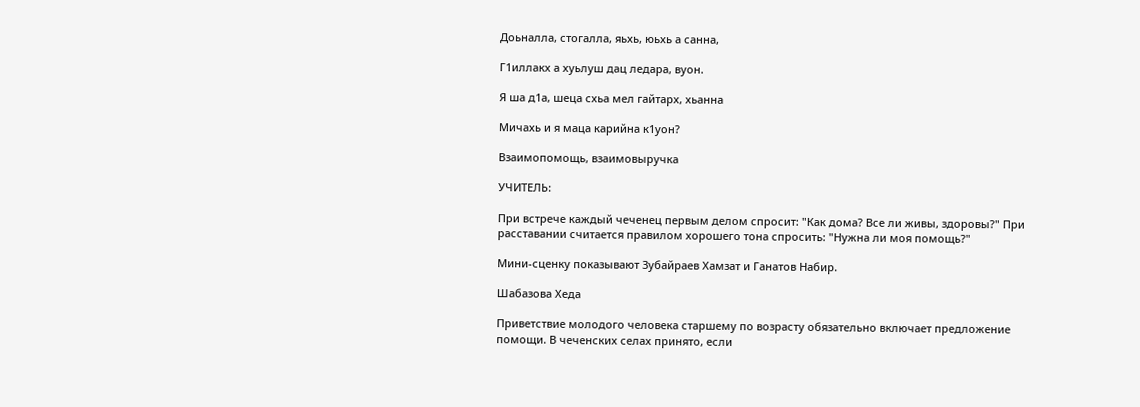Доьналла, стогалла, яьхь, юьхь а санна,

Г1иллакх а хуьлуш дац ледара, вуон.

Я ша д1а, шеца схьа мел гайтарх, хьанна

Мичахь и я маца карийна к1уон?

Взаимопомощь, взаимовыручка

УЧИТЕЛЬ:

При встрече каждый чеченец первым делом спросит: "Как дома? Все ли живы, здоровы?" При расставании считается правилом хорошего тона спросить: "Нужна ли моя помощь?"

Мини-сценку показывают Зубайраев Хамзат и Ганатов Набир.

Шабазова Хеда

Приветствие молодого человека старшему по возрасту обязательно включает предложение помощи. В чеченских селах принято, если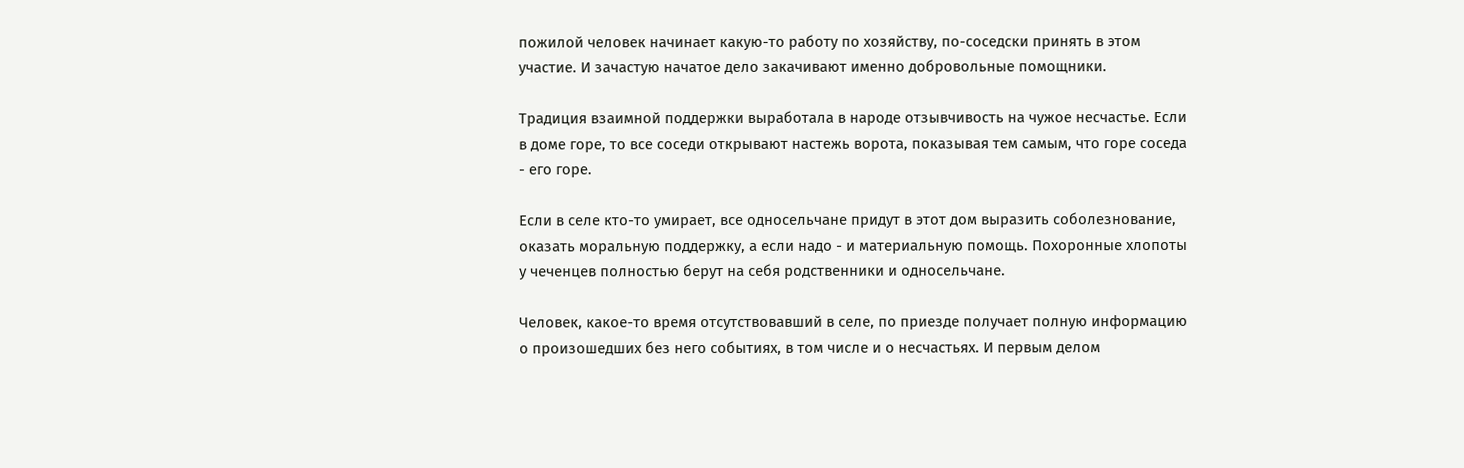пожилой человек начинает какую-то работу по хозяйству, по-соседски принять в этом участие. И зачастую начатое дело закачивают именно добровольные помощники.

Традиция взаимной поддержки выработала в народе отзывчивость на чужое несчастье. Если в доме горе, то все соседи открывают настежь ворота, показывая тем самым, что горе соседа - его горе.

Если в селе кто-то умирает, все односельчане придут в этот дом выразить соболезнование, оказать моральную поддержку, а если надо - и материальную помощь. Похоронные хлопоты у чеченцев полностью берут на себя родственники и односельчане.

Человек, какое-то время отсутствовавший в селе, по приезде получает полную информацию о произошедших без него событиях, в том числе и о несчастьях. И первым делом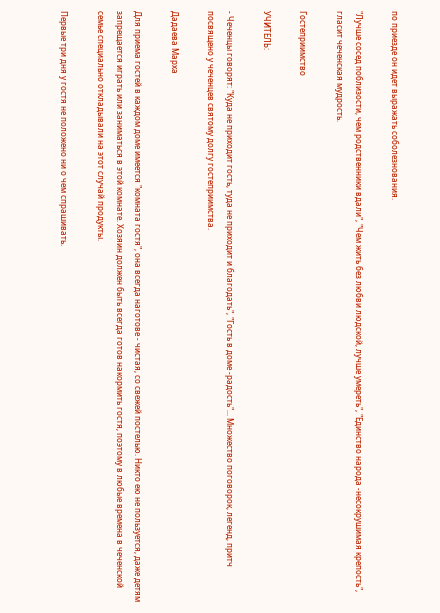по приезде он идет выражать соболезнования.

"Лучше сосед поблизости, чем родственники вдали", "Чем жить без любви людской, лучше умереть", "Единство народа -несокрушимая крепость", гласит чеченская мудрость.

Гостеприимство

УЧИТЕЛЬ:

- Чеченцы говорят: "Куда не приходит гость, туда не приходит и благодать", "Гость в доме -радость"... Множество поговорок, легенд, притч посвящено у чеченцев святому долгу гостеприимства.

Дадаева Марха

Для приема гостей в каждом доме имеется "комната гостя", она всегда наготове - чистая, со свежей постелью. Никто ею не пользуется, даже детям запрещается играть или заниматься в этой комнате. Хозяин должен быть всегда готов накормить гостя, поэтому в любые времена в чеченской семье специально откладывали на этот случай продукты.

Первые три дня у гостя не положено ни о чем спрашивать.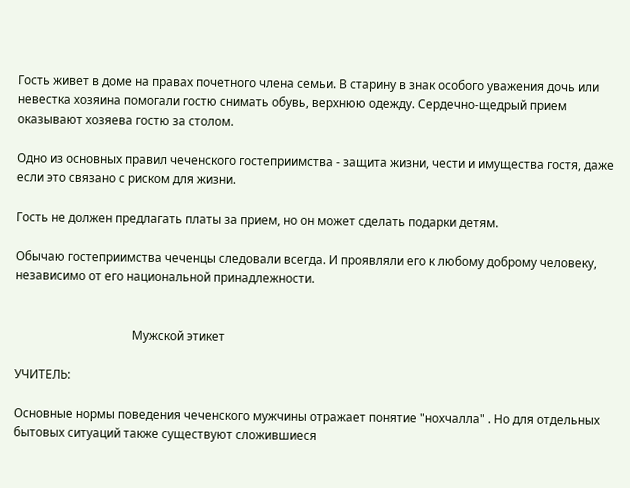Гость живет в доме на правах почетного члена семьи. В старину в знак особого уважения дочь или невестка хозяина помогали гостю снимать обувь, верхнюю одежду. Сердечно-щедрый прием оказывают хозяева гостю за столом.

Одно из основных правил чеченского гостеприимства - защита жизни, чести и имущества гостя, даже если это связано с риском для жизни.

Гость не должен предлагать платы за прием, но он может сделать подарки детям.

Обычаю гостеприимства чеченцы следовали всегда. И проявляли его к любому доброму человеку, независимо от его национальной принадлежности.


                                       Мужской этикет

УЧИТЕЛЬ:

Основные нормы поведения чеченского мужчины отражает понятие "нохчалла" . Но для отдельных бытовых ситуаций также существуют сложившиеся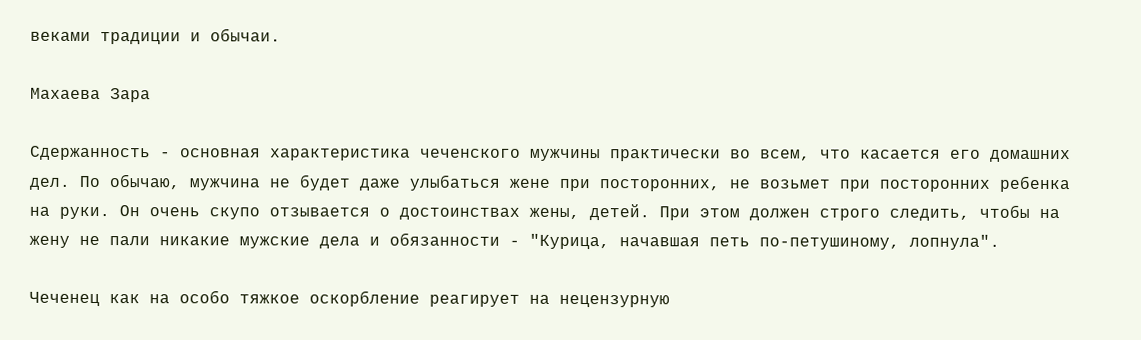веками традиции и обычаи.

Махаева Зара

Сдержанность - основная характеристика чеченского мужчины практически во всем, что касается его домашних дел. По обычаю, мужчина не будет даже улыбаться жене при посторонних, не возьмет при посторонних ребенка на руки. Он очень скупо отзывается о достоинствах жены, детей. При этом должен строго следить, чтобы на жену не пали никакие мужские дела и обязанности - "Курица, начавшая петь по-петушиному, лопнула".

Чеченец как на особо тяжкое оскорбление реагирует на нецензурную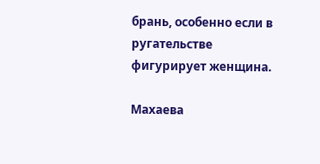брань, особенно если в ругательстве фигурирует женщина.

Махаева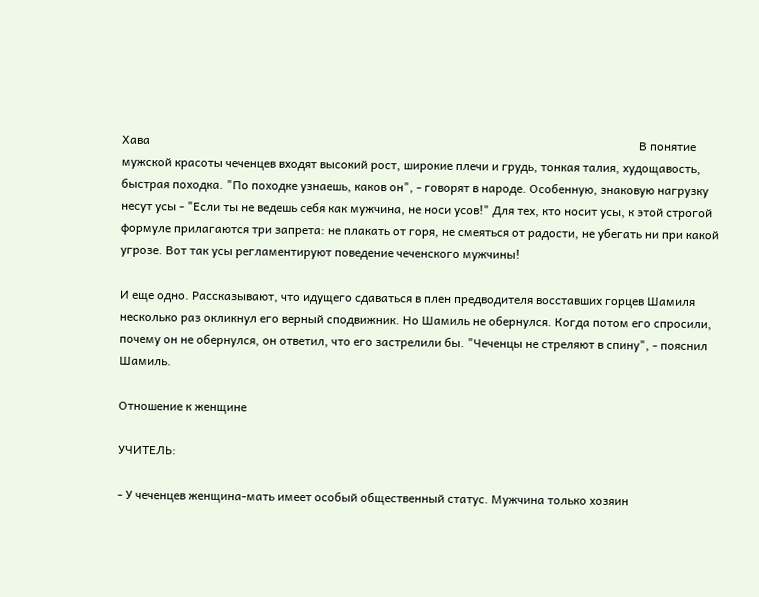Хава                                                                                                                                                                   В понятие мужской красоты чеченцев входят высокий рост, широкие плечи и грудь, тонкая талия, худощавость, быстрая походка. "По походке узнаешь, каков он", - говорят в народе. Особенную, знаковую нагрузку несут усы - "Если ты не ведешь себя как мужчина, не носи усов!" Для тех, кто носит усы, к этой строгой формуле прилагаются три запрета: не плакать от горя, не смеяться от радости, не убегать ни при какой угрозе. Вот так усы регламентируют поведение чеченского мужчины!

И еще одно. Рассказывают, что идущего сдаваться в плен предводителя восставших горцев Шамиля несколько раз окликнул его верный сподвижник. Но Шамиль не обернулся. Когда потом его спросили, почему он не обернулся, он ответил, что его застрелили бы. "Чеченцы не стреляют в спину", - пояснил Шамиль.

Отношение к женщине

УЧИТЕЛЬ:

- У чеченцев женщина-мать имеет особый общественный статус. Мужчина только хозяин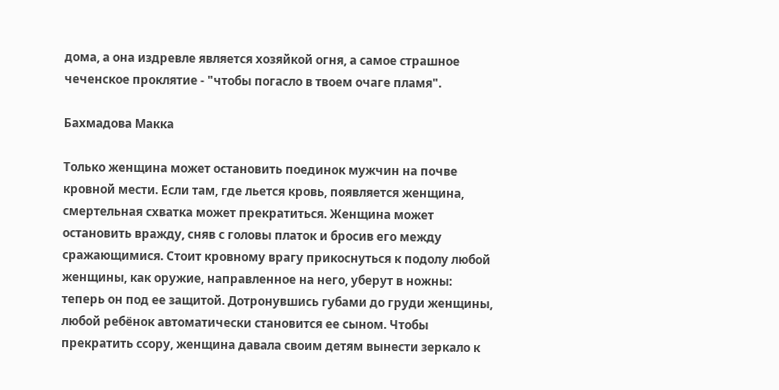дома, а она издревле является хозяйкой огня, а самое страшное чеченское проклятие - "чтобы погасло в твоем очаге пламя".

Бахмадова Макка

Только женщина может остановить поединок мужчин на почве кровной мести. Если там, где льется кровь, появляется женщина, смертельная схватка может прекратиться. Женщина может остановить вражду, сняв с головы платок и бросив его между сражающимися. Стоит кровному врагу прикоснуться к подолу любой женщины, как оружие, направленное на него, уберут в ножны: теперь он под ее защитой. Дотронувшись губами до груди женщины, любой ребёнок автоматически становится ее сыном. Чтобы прекратить ссору, женщина давала своим детям вынести зеркало к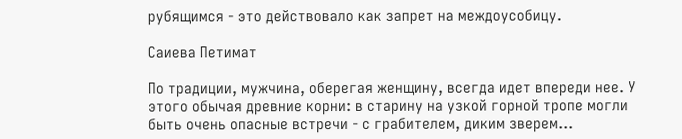рубящимся - это действовало как запрет на междоусобицу.

Саиева Петимат

По традиции, мужчина, оберегая женщину, всегда идет впереди нее. У этого обычая древние корни: в старину на узкой горной тропе могли быть очень опасные встречи - с грабителем, диким зверем...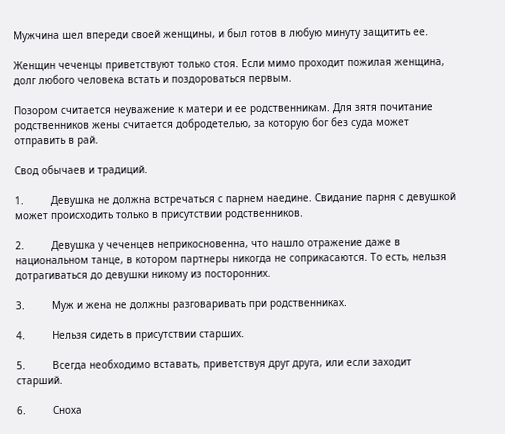Мужчина шел впереди своей женщины, и был готов в любую минуту защитить ее.

Женщин чеченцы приветствуют только стоя. Если мимо проходит пожилая женщина, долг любого человека встать и поздороваться первым.

Позором считается неуважение к матери и ее родственникам. Для зятя почитание родственников жены считается добродетелью, за которую бог без суда может отправить в рай.

Свод обычаев и традиций.

1.         Девушка не должна встречаться с парнем наедине. Свидание парня с девушкой может происходить только в присутствии родственников.

2.         Девушка у чеченцев неприкосновенна, что нашло отражение даже в национальном танце, в котором партнеры никогда не соприкасаются. То есть, нельзя дотрагиваться до девушки никому из посторонних.

3.         Муж и жена не должны разговаривать при родственниках.

4.         Нельзя сидеть в присутствии старших.

5.         Всегда необходимо вставать, приветствуя друг друга, или если заходит старший.

6.         Сноха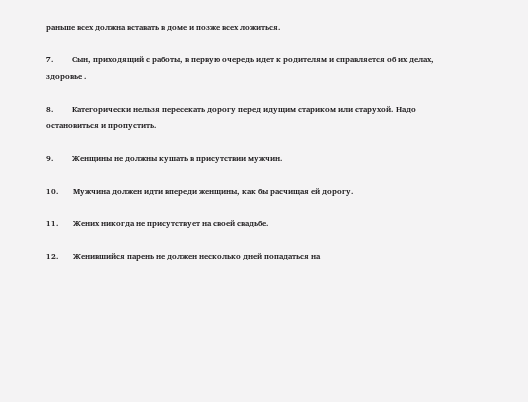раньше всех должна вставать в доме и позже всех ложиться.

7.         Сын, приходящий с работы, в первую очередь идет к родителям и справляется об их делах, здоровье .

8.         Категорически нельзя пересекать дорогу перед идущим стариком или старухой. Надо остановиться и пропустить.

9.         Женщины не должны кушать в присутствии мужчин.

10.       Мужчина должен идти впереди женщины, как бы расчищая ей дорогу.

11.       Жених никогда не присутствует на своей свадьбе.

12.       Женившийся парень не должен несколько дней попадаться на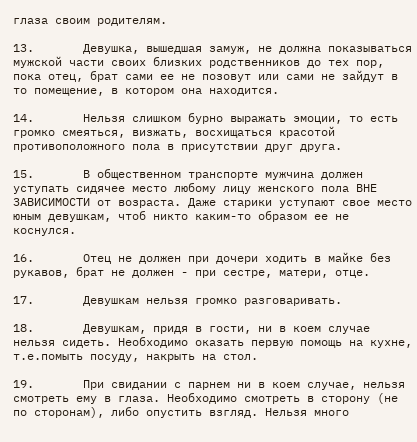глаза своим родителям.

13.       Девушка, вышедшая замуж, не должна показываться мужской части своих близких родственников до тех пор, пока отец, брат сами ее не позовут или сами не зайдут в то помещение, в котором она находится.

14.       Нельзя слишком бурно выражать эмоции, то есть громко смеяться, визжать, восхищаться красотой противоположного пола в присутствии друг друга.

15.       В общественном транспорте мужчина должен уступать сидячее место любому лицу женского пола ВНЕ ЗАВИСИМОСТИ от возраста. Даже старики уступают свое место юным девушкам, чтоб никто каким-то образом ее не коснулся.

16.       Отец не должен при дочери ходить в майке без рукавов, брат не должен - при сестре, матери, отце.

17.       Девушкам нельзя громко разговаривать.

18.       Девушкам, придя в гости, ни в коем случае нельзя сидеть. Необходимо оказать первую помощь на кухне, т.е.помыть посуду, накрыть на стол.

19.       При свидании с парнем ни в коем случае, нельзя смотреть ему в глаза. Необходимо смотреть в сторону (не по сторонам), либо опустить взгляд. Нельзя много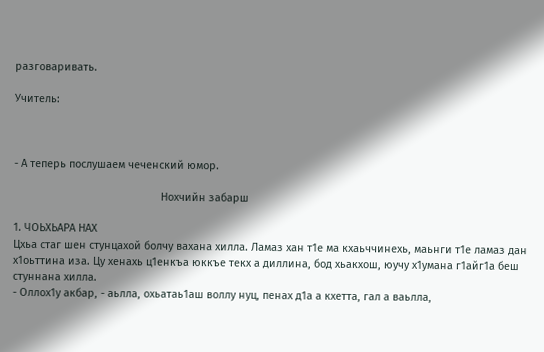разговаривать.

Учитель:



- А теперь послушаем чеченский юмор.

                                                 Нохчийн забарш

1. ЧОЬХЬАРА НАХ
Цхьа стаг шен стунцахой болчу вахана хилла. Ламаз хан т1е ма кхаьччинехь, маьнги т1е ламаз дан х1оьттина иза. Цу хенахь ц1енкъа юккъе текх а диллина, бод хьакхош, юучу х1умана г1айг1а беш стуннана хилла.
- Оллох1у акбар, - аьлла, охьатаь1аш воллу нуц, пенах д1а а кхетта, гал а ваьлла,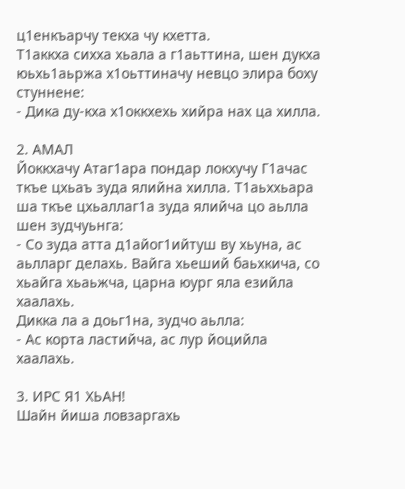ц1енкъарчу текха чу кхетта.
Т1аккха сихха хьала а г1аьттина, шен дукха юьхь1аьржа х1оьттиначу невцо элира боху стуннене:
- Дика ду-кха х1оккхехь хийра нах ца хилла.

2. АМАЛ
Йоккхачу Атаг1ара пондар локхучу Г1ачас ткъе цхьаъ зуда ялийна хилла. Т1аьххьара ша ткъе цхьаллаг1а зуда ялийча цо аьлла шен зудчуьнга:
- Со зуда атта д1айог1ийтуш ву хьуна, ас аьлларг делахь. Вайга хьеший баьхкича, со хьайга хьаьжча, царна юург яла езийла хаалахь.
Дикка ла а доьг1на, зудчо аьлла:
- Ас корта ластийча, ас лур йоцийла хаалахь.

3. ИРС Я1 ХЬАН!
Шайн йиша ловзаргахь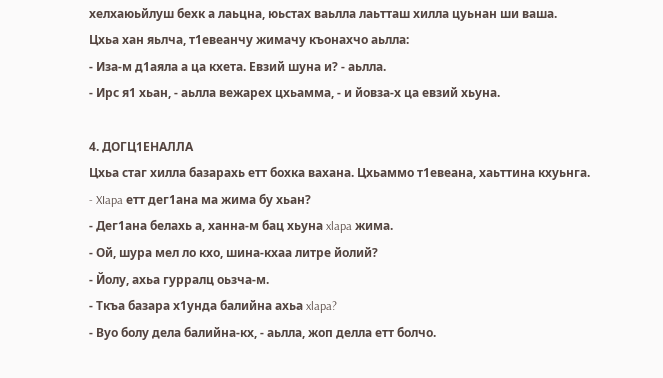хелхаюьйлуш бехк а лаьцна, юьстах ваьлла лаьтташ хилла цуьнан ши ваша.
Цхьа хан яьлча, т1евеанчу жимачу къонахчо аьлла:
- Иза-м д1аяла а ца кхета. Евзий шуна и? - аьлла.
- Ирс я1 хьан, - аьлла вежарех цхьамма, - и йовза-х ца евзий хьуна.

4. ДОГЦ1ЕНАЛЛА
Цхьа стаг хилла базарахь етт бохка вахана. Цхьаммо т1евеана, хаьттина кхуьнга.
- XIapa етт дег1ана ма жима бу хьан?
- Дег1ана белахь а, ханна-м бац хьуна xlapa жима.
- Ой, шура мел ло кхо, шина-кхаа литре йолий?
- Йолу, ахьа гурралц оьзча-м.
- Ткъа базара х1унда балийна ахьа xlapa?
- Вуо болу дела балийна-кх, - аьлла, жоп делла етт болчо.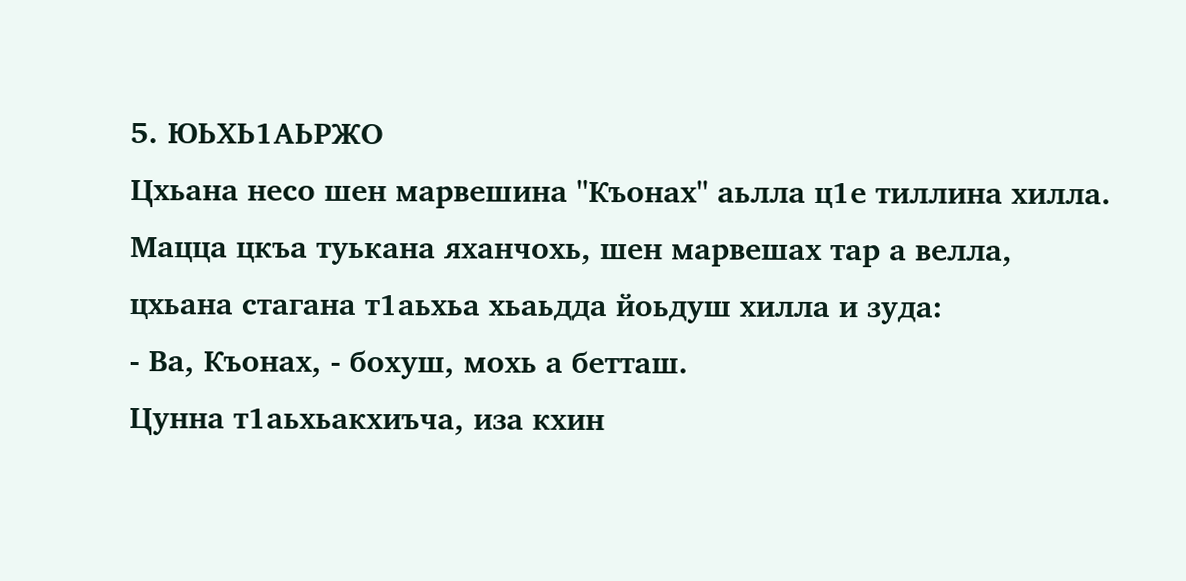5. ЮЬХЬ1АЬРЖО
Цхьана несо шен марвешина "Къонах" аьлла ц1е тиллина хилла. Мацца цкъа туькана яханчохь, шен марвешах тар а велла, цхьана стагана т1аьхьа хьаьдда йоьдуш хилла и зуда:
- Ва, Къонах, - бохуш, мохь а бетташ.
Цунна т1аьхьакхиъча, иза кхин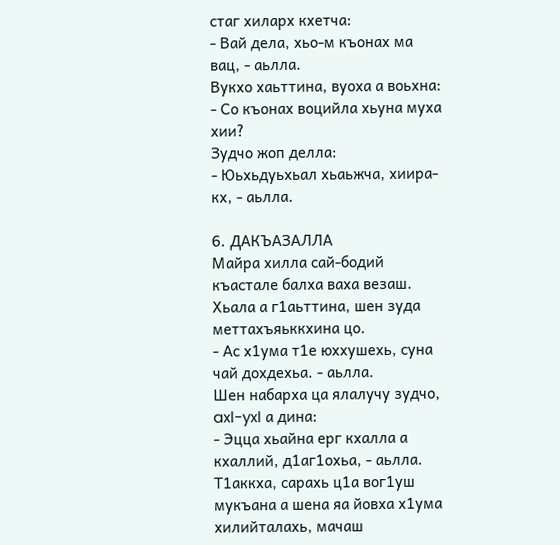стаг хиларх кхетча:
- Вай дела, хьо-м къонах ма вац, - аьлла.
Вукхо хаьттина, вуоха а воьхна:
- Со къонах воцийла хьуна муха хии?
Зудчо жоп делла:
- Юьхьдуьхьал хьаьжча, хиира-кх, - аьлла.

6. ДАКЪАЗАЛЛА
Майра хилла сай-бодий къастале балха ваха везаш. Хьала а г1аьттина, шен зуда меттахъяьккхина цо.
- Ас х1ума т1е юххушехь, суна чай дохдехьа. - аьлла.
Шен набарха ца ялалучу зудчо, axl-yxl а дина:
- Эцца хьайна ерг кхалла а кхаллий, д1аг1охьа, - аьлла.
Т1аккха, сарахь ц1а вог1уш мукъана а шена яа йовха х1ума хилийталахь, мачаш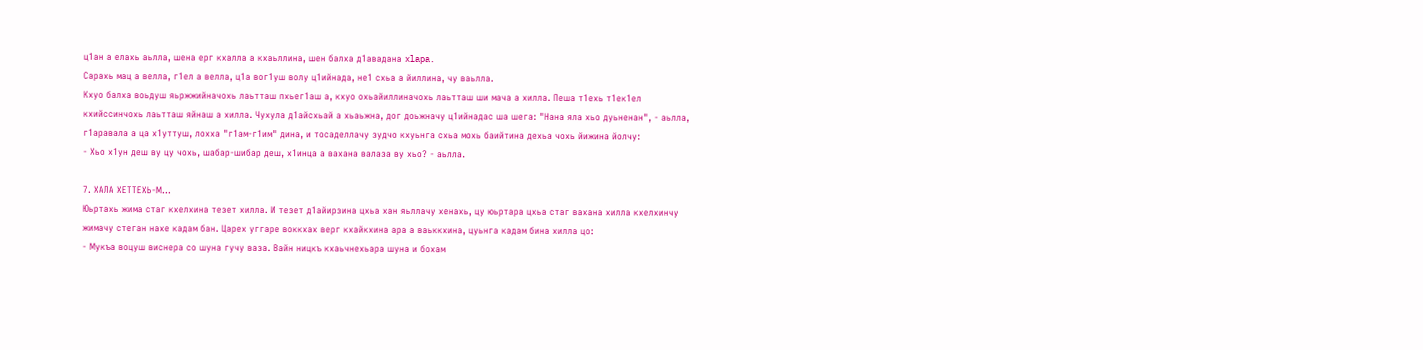ц1ан а елахь аьлла, шена ерг кхалла а кхаьллина, шен балха д1авадана xlapa.
Сарахь мац а велла, г1ел а велла, ц1а вог1уш волу ц1ийнада, не1 схьа а йиллина, чу ваьлла.
Кхуо балха воьдуш яьржжийначохь лаьтташ пхьег1аш а, кхуо охьайиллиначохь лаьтташ ши мача а хилла. Пеша т1ехь т1ек1ел кхийссинчохь лаьтташ яйнаш а хилла. Чухула д1айсхьай а хьаьжна, дог доьжначу ц1ийнадас ша шега: "Нана яла хьо дуьненан", - аьлла, г1аравала а ца х1уттуш, лохха "г1ам-г1им" дина, и тосаделлачу зудчо кхуьнга схьа мохь баийтина дехьа чохь йижина йолчу:
- Хьо х1ун деш ву цу чохь, шабар-шибар деш, х1инца а вахана валаза ву хьо? - аьлла.

7. ХАЛА ХЕТТЕХЬ-М...
Юьртахь жима стаг кхелхина тезет хилла. И тезет д1айирзина цхьа хан яьллачу хенахь, цу юьртара цхьа стаг вахана хилла кхелхинчу жимачу стеган нахе кадам бан. Царех уггаре воккхах верг кхайкхина ара а ваьккхина, цуьнга кадам бина хилла цо:
- Мукъа воцуш виснера со шуна гучу ваза. Вайн ницкъ кхаьчнехьара шуна и бохам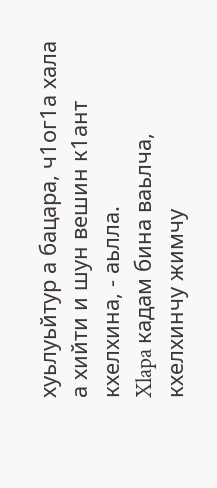хуьлуьйтур а бацара, ч1ог1а хала а хийти и шун вешин к1ант кхелхина, - аьлла.
Xlapa кадам бина ваьлча, кхелхинчу жимчу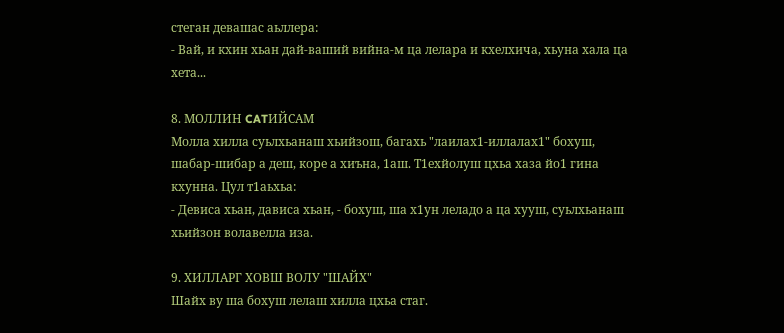стеган девашас аьллера:
- Вай, и кхин хьан дай-ваший вийна-м ца лелара и кхелхича, хьуна хала ца хета...

8. МОЛЛИН CATИЙСАМ
Молла хилла суьлхьанаш хьийзош, багахь "лаилах1-иллалах1" бохуш, шабар-шибар а деш, коре а хиъна, 1аш. Т1ехйолуш цхьа хаза йо1 гина кхунна. Цул т1аьхьа:
- Девиса хьан, дависа хьан, - бохуш, ша х1ун леладо а ца хууш, суьлхьанаш хьийзон волавелла иза.

9. ХИЛЛАРГ ХОВШ ВОЛУ "ШАЙХ"
Шайх ву ша бохуш лелаш хилла цхьа стаг.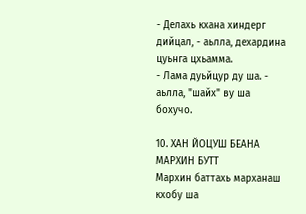- Делахь кхана хиндерг дийцал, - аьлла, дехардина цуьнга цхьамма.
- Лама дуьйцур ду ша. - аьлла, "шайх" ву ша бохучо.

10. ХАН ЙОЦУШ БЕАНА МАРХИН БУТТ
Мархин баттахь марханаш кхобу ша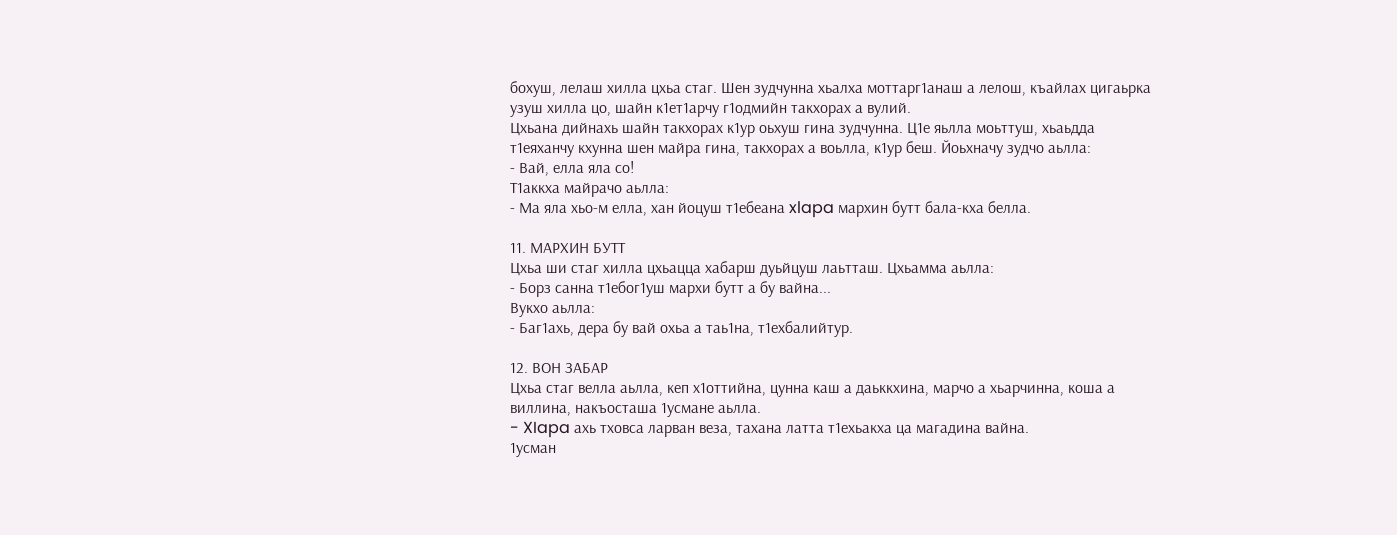бохуш, лелаш хилла цхьа стаг. Шен зудчунна хьалха моттарг1анаш а лелош, къайлах цигаьрка узуш хилла цо, шайн к1ет1арчу г1одмийн такхорах а вулий.
Цхьана дийнахь шайн такхорах к1ур оьхуш гина зудчунна. Ц1е яьлла моьттуш, хьаьдда т1еяханчу кхунна шен майра гина, такхорах а воьлла, к1ур беш. Йоьхначу зудчо аьлла:
- Вай, елла яла со!
Т1аккха майрачо аьлла:
- Ма яла хьо-м елла, хан йоцуш т1ебеана xlapa мархин бутт бала-кха белла.

11. МАРХИН БУТТ
Цхьа ши стаг хилла цхьацца хабарш дуьйцуш лаьтташ. Цхьамма аьлла:
- Борз санна т1ебог1уш мархи бутт а бу вайна...
Вукхо аьлла:
- Баг1ахь, дера бу вай охьа а таь1на, т1ехбалийтур.

12. ВОН ЗАБАР
Цхьа стаг велла аьлла, кеп х1оттийна, цунна каш а даьккхина, марчо а хьарчинна, коша а виллина, накъосташа 1усмане аьлла.
- XIapa ахь тховса ларван веза, тахана латта т1ехьакха ца магадина вайна.
1усман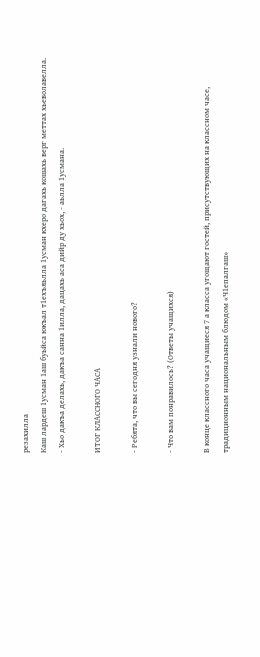резахилла
Каш лардеш 1усман 1аш буьйса юкъал т1ехъяьлла 1усман кхеро дагахь кошахь верг меттах хьеволавелла.
- Хьо дакъа делахь, дакъа санна 1илла, дацахь аса дийр ду хьох, - аьлла 1усмана.

ИТОГ КЛАССНОГО ЧАСА

- Ребята, что вы сегодня узнали нового?

- Что вам понравилось? (Ответы учащихся)

В конце классного часа учащиеся 7 а класса угощают гостей, присутствующих на классном часе, традиционным национальным блюдом «Ч1епалгаш»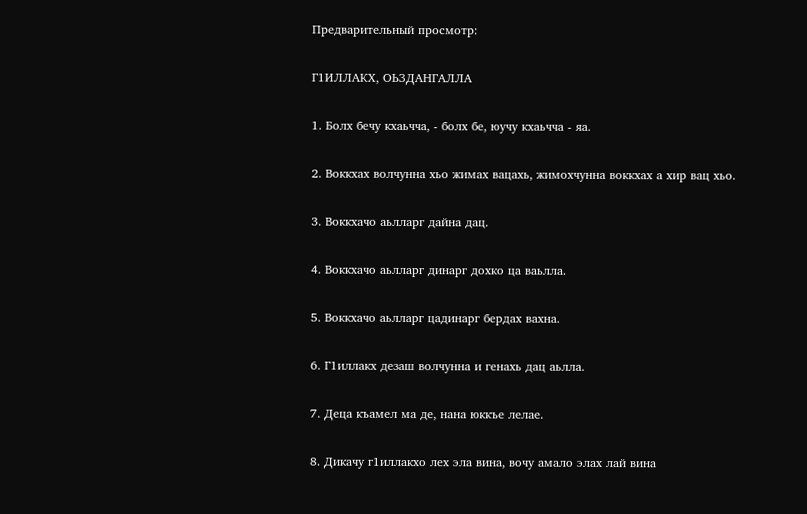Предварительный просмотр:

Г1ИЛЛАКХ, ОЬЗДАНГАЛЛА

1. Болх бечу кхаьчча, - болх бе, юучу кхаьчча - яа.

2. Воккхах волчунна хьо жимах вацахь, жимохчунна воккхах а хир вац хьо.

3. Воккхачо аьлларг дайна дац.

4. Воккхачо аьлларг динарг дохко ца ваьлла.

5. Воккхачо аьлларг цадинарг бердах вахна.

6. Г1иллакх дезаш волчунна и генахь дац аьлла.

7. Деца къамел ма де, нана юккъе лелае.

8. Дикачу г1иллакхо лех эла вина, вочу амало элах лай вина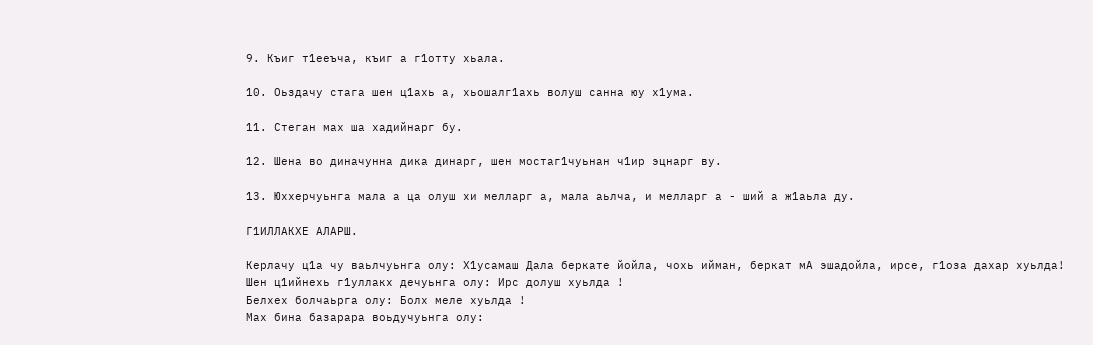9. Къиг т1ееъча, къиг а г1отту хьала.

10. Оьздачу стага шен ц1ахь а, хьошалг1ахь волуш санна юу х1ума.

11. Стеган мах ша хадийнарг бу.

12. Шена во диначунна дика динарг, шен мостаг1чуьнан ч1ир эцнарг ву.

13. Юххерчуьнга мала а ца олуш хи мелларг а, мала аьлча, и мелларг а - ший а ж1аьла ду.

Г1ИЛЛАКХЕ АЛАРШ.

Керлачу ц1а чу ваьлчуьнга олу: Х1усамаш Дала беркате йойла, чохь ийман, беркат мА эшадойла, ирсе, г1оза дахар хуьлда!
Шен ц1ийнехь г1уллакх дечуьнга олу: Ирс долуш хуьлда !
Белхех болчаьрга олу: Болх меле хуьлда !
Мах бина базарара воьдучуьнга олу: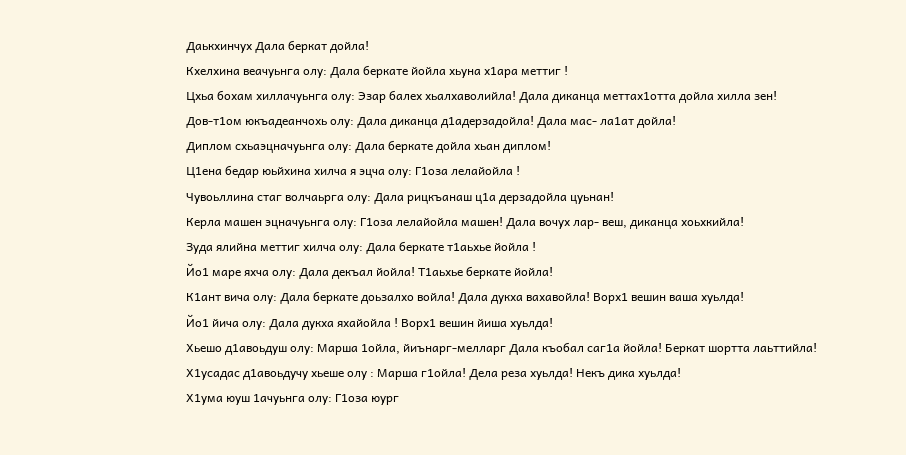Даькхинчух Дала беркат дойла!
Кхелхина веачуьнга олу: Дала беркате йойла хьуна х1ара меттиг !
Цхьа бохам хиллачуьнга олу: Эзар балех хьалхаволийла! Дала диканца меттах1отта дойла хилла зен!
Дов-т1ом юкъадеанчохь олу: Дала диканца д1адерзадойла! Дала мас- ла1ат дойла!
Диплом схьаэцначуьнга олу: Дала беркате дойла хьан диплом!
Ц1ена бедар юьйхина хилча я эцча олу: Г1оза лелайойла !
Чувоьллина стаг волчаьрга олу: Дала рицкъанаш ц1а дерзадойла цуьнан!
Керла машен эцначуьнга олу: Г1оза лелайойла машен! Дала вочух лар- веш, диканца хоьхкийла!
Зуда ялийна меттиг хилча олу: Дала беркате т1аьхье йойла !
Йо1 маре яхча олу: Дала декъал йойла! Т1аьхье беркате йойла!
К1ант вича олу: Дала беркате доьзалхо войла! Дала дукха вахавойла! Ворх1 вешин ваша хуьлда!
Йо1 йича олу: Дала дукха яхайойла ! Ворх1 вешин йиша хуьлда!
Хьешо д1авоьдуш олу: Марша 1ойла, йиънарг-мелларг Дала къобал саг1а йойла! Беркат шортта лаьттийла!
Х1усадас д1авоьдучу хьеше олу : Марша г1ойла! Дела реза хуьлда! Некъ дика хуьлда!
Х1ума юуш 1ачуьнга олу: Г1оза юург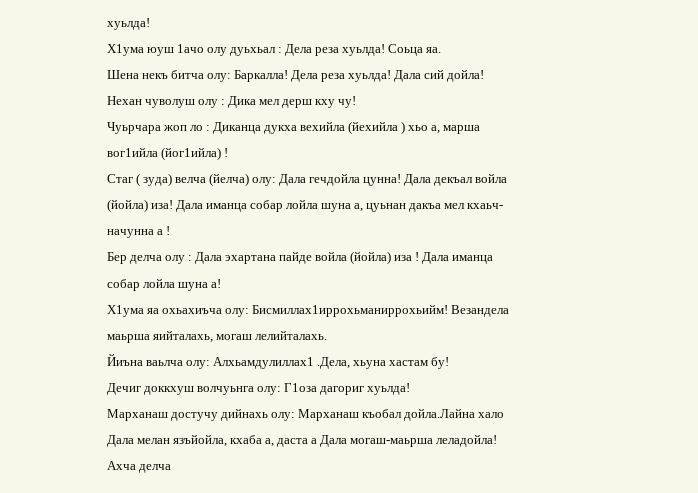хуьлда!
Х1ума юуш 1ачо олу дуьхьал : Дела реза хуьлда! Соьца яа.
Шена некъ битча олу: Баркалла! Дела реза хуьлда! Дала сий дойла!
Нехан чуволуш олу : Дика мел дерш кху чу!
Чуьрчара жоп ло : Диканца дукха вехийла (йехийла ) хьо а, марша вог1ийла (йог1ийла) !
Стаг ( зуда) велча (йелча) олу: Дала гечдойла цунна! Дала декъал войла (йойла) иза! Дала иманца собар лойла шуна а, цуьнан дакъа мел кхаьч- начунна а !
Бер делча олу : Дала эхартана пайде войла (йойла) иза ! Дала иманца собар лойла шуна а!
Х1ума яа охьахиъча олу: Бисмиллах1иррохьманиррохьийм! Везандела маьрша яийталахь, могаш лелийталахь.
Йиъна ваьлча олу: Алхьамдулиллах1 .Дела, хьуна хастам бу!
Дечиг доккхуш волчуьнга олу: Г1оза дагориг хуьлда!
Марханаш достучу дийнахь олу: Марханаш къобал дойла.Лайна хало Дала мелан язъйойла, кхаба а, даста а Дала могаш-маьрша леладойла!
Ахча делча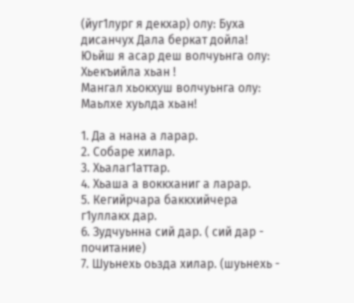(йуг1лург я декхар) олу: Буха дисанчух Дала беркат дойла!
Юьйш я асар деш волчуьнга олу: Хьекъийла хьан !
Мангал хьокхуш волчуьнга олу: Маьлхе хуьлда хьан!

1. Да а нана а ларар.
2. Собаре хилар.
3. Хьалаг1аттар.
4. Хьаша а воккханиг а ларар.
5. Кегийрчара баккхийчера г1уллакх дар.
6. Зудчуьнна сий дар. ( сий дар - почитание)
7. Шуьнехь оьзда хилар. (шуьнехь -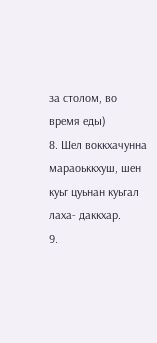за столом, во время еды)
8. Шел воккхачунна мараоьккхуш, шен куьг цуьнан куьгал лаха- даккхар.
9.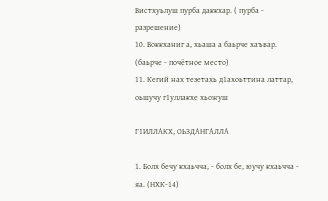Вистхуьлуш пурба даккхар. ( пурба - разрешение)
10. Воккханиг а, хьаша а баьрче хаъвар. (баьрче - почётное место)
11. Кегий нах тезетахь д1ахоьттина латтар, оьшучу г1уллакхе хьожуш

Г1ИЛЛАКХ, ОЬЗДАНГАЛЛА

1. Болх бечу кхаьчча, - болх бе, юучу кхаьчча - яа. (НХК-14)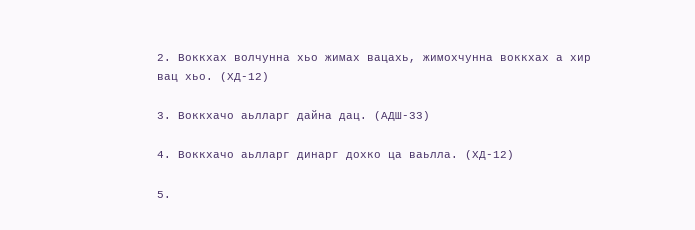2. Воккхах волчунна хьо жимах вацахь, жимохчунна воккхах а хир вац хьо. (ХД-12)

3. Воккхачо аьлларг дайна дац. (АДШ-33)

4. Воккхачо аьлларг динарг дохко ца ваьлла. (ХД-12)

5.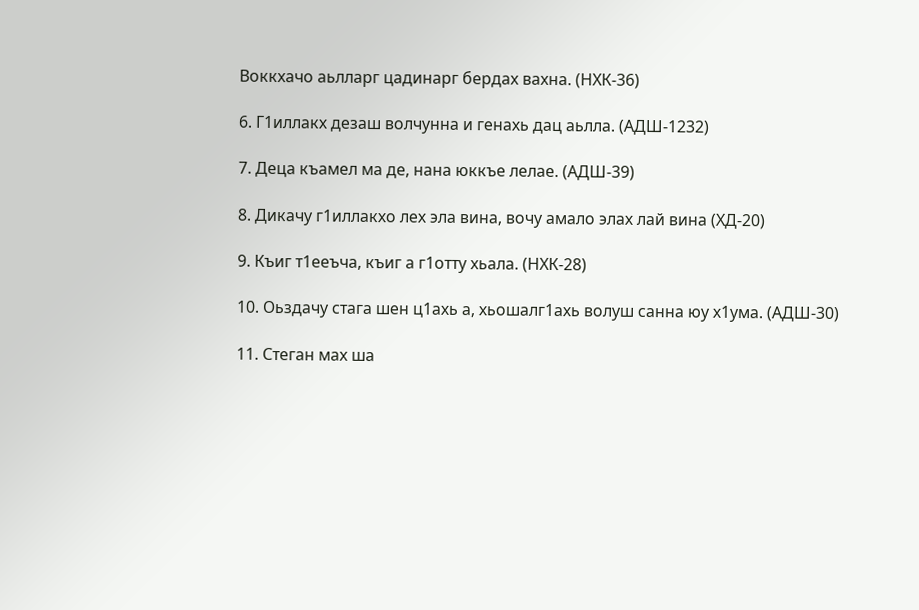Воккхачо аьлларг цадинарг бердах вахна. (НХК-36)

6. Г1иллакх дезаш волчунна и генахь дац аьлла. (АДШ-1232)

7. Деца къамел ма де, нана юккъе лелае. (АДШ-39)

8. Дикачу г1иллакхо лех эла вина, вочу амало элах лай вина (ХД-20)

9. Къиг т1ееъча, къиг а г1отту хьала. (НХК-28)

10. Оьздачу стага шен ц1ахь а, хьошалг1ахь волуш санна юу х1ума. (АДШ-30)

11. Стеган мах ша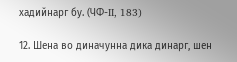хадийнарг бу. (ЧФ-II, 183)

12. Шена во диначунна дика динарг, шен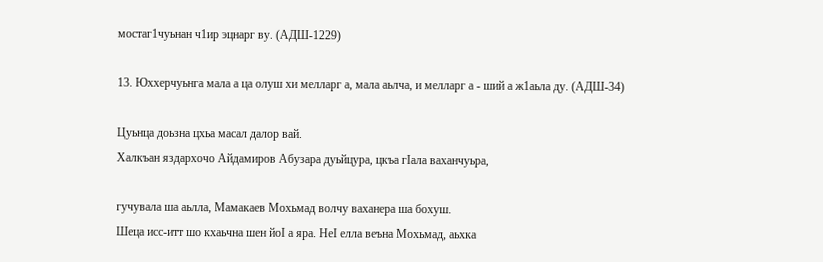мостаг1чуьнан ч1ир эцнарг ву. (АДШ-1229)

13. Юххерчуьнга мала а ца олуш хи мелларг а, мала аьлча, и мелларг а - ший а ж1аьла ду. (АДШ-34)

Цуьнца доьзна цхьа масал далор вай.
Халкъан яздархочо Айдамиров Абузара дуьйцура, цкъа гIала ваханчуьра,

гучувала ша аьлла, Мамакаев Мохьмад волчу ваханера ша бохуш.
Шеца исс-итт шо кхаьчна шен йоI а яра. НеI елла веъна Мохьмад, аьхка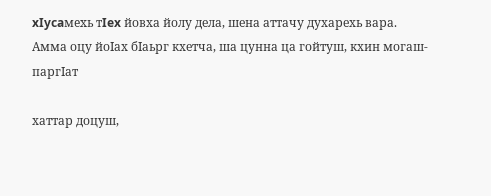xIycaмexь тIex йовха йолу дела, шена аттачу духарехь вара.
Амма оцу йоIах бIаьрг кхетча, ша цунна ца гойтуш, кхин могаш-паргIат

хаттар доцуш,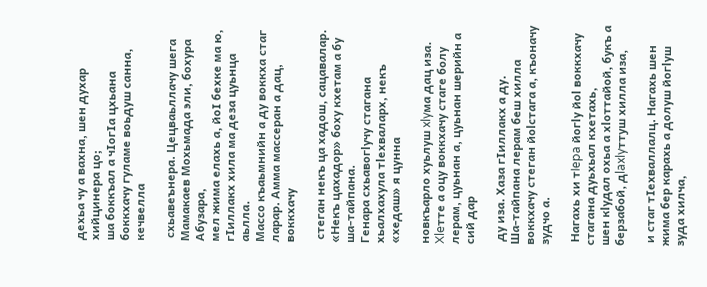дехьа чу а вахна, шен духар хийцинера цо;
ша боккъал а чIогIа цхьана боккхачу гуламе воьдуш санна, кечвелла

 схьавеънера. Цецваьллачу шега Мамакаев Мохьмада эли, бохура Абузара,
мел жима елахь а, йоI бехке ма ю, гIиллакх хила ма деза цуьнца аьлла.
Массо къаьмнийн а ду воккха стаг ларар. Амма массеран а дац, воккхачу

 стеган некъ ца хадош, сацавалар. «Некъ цахадор» боху кхетам а бу ша-тайпана.
Генара схьавогlучу стагана хьалхахула тlехваларх, некъ «хедаш» я цунна

новкъарло хуьлуш xlyмa дац иза.
Xleттe а оцу воккхачу стаге болу лерам, цуьнан а, цуьнан шерийн а сий дар

 ду иза. Хаза гIиллакх а ду.
Ша-тайпана лерам беш хилла воккхачу стеган йоlстага а, къоначу зудчо а.

 Нагахь хи тIepa йогlу йоl воккхачу стагана дуьхьал кхетахь,
шен кlудал охьа а хlоттайой, бyкъ а берзабой, дlaxlyттyш хилла иза,

 и стаг тIехваллалц. Нагахь шен жима бер карахь а долуш йогlуш зуда хилча,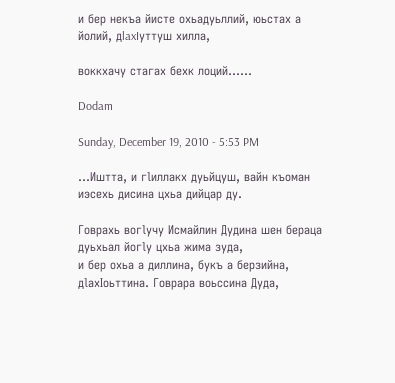и бер некъа йисте охьадуьллий, юьстах а йолий, дlaxIуттуш хилла,

воккхачу стагах бехк лоций……

Dodam

Sunday, December 19, 2010 - 5:53 PM

…Иштта, и гlиллакх дуьйцуш, вайн къоман иэсехь дисина цхьа дийцар ду.

Говрахь вогlучу Исмайлин Дудина шен бераца дуьхьал йогlу цхьа жима зуда,
и бер охьа а диллина, букъ а берзийна, дlахIоьттина. Говрара воьссина Дуда,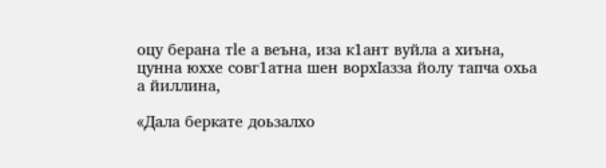оцу берaна тle а веъна, иза к1ант вуйла а хиъна,
цунна юххе cовг1атнa шен ворхIазза йолу тапча охьа а йиллина,

«Дала беркате доьзалхо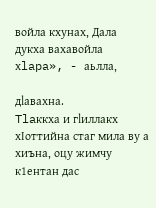войла кхунах, Дала дукха вахавойла хlapa», - аьлла,

дlавахна.
Tlaккxa и гlиллакх хIоттийна стаг мила ву а хиъна, оцу жимчу к1ентан дас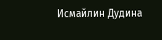Исмайлин Дудина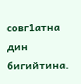cовг1атнa дин бигийтина.